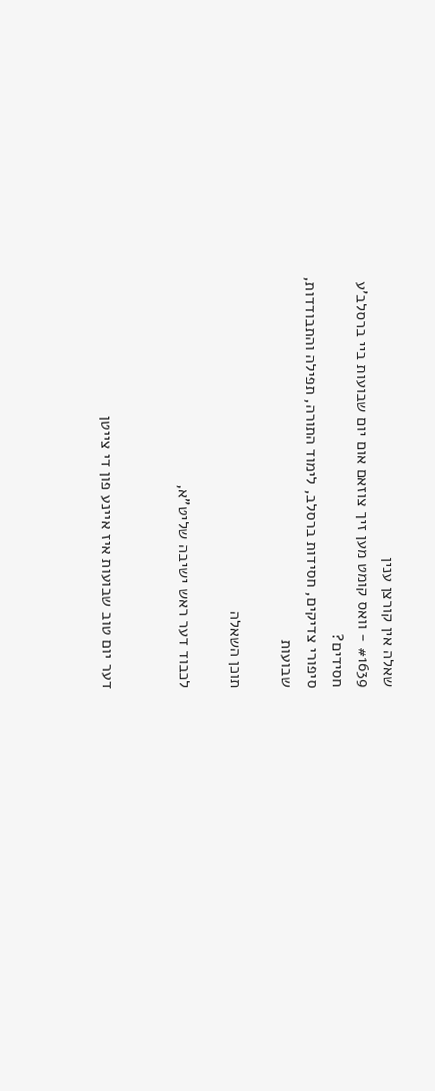שאלה אין קורצן ענין
#1639 - וואס קומט מען זיך צוזאם אום יום שבועות ביי ברסלב'ע חסידים?
סיפורי צדיקים, חסידות ברסלב, לימוד התורה, תפילה והתבודדות, שבועות

תוכן השאלה

לכבוד דער ראש ישיבה שליט"א,


דער יום טוב שבועות איז איינע פון די צייטן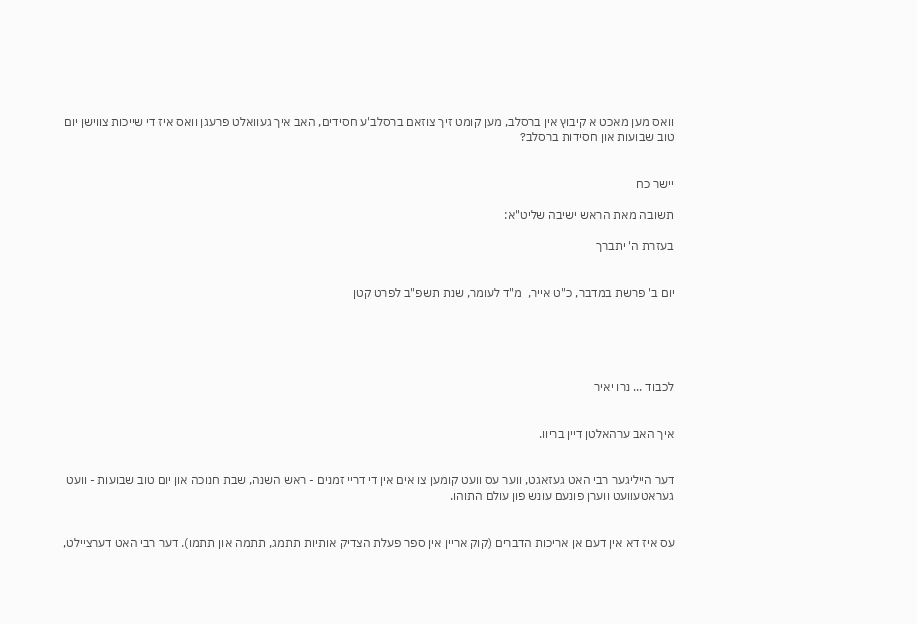וואס מען מאכט א קיבוץ אין ברסלב, מען קומט זיך צוזאם ברסלב'ע חסידים, האב איך געוואלט פרעגן וואס איז די שייכות צווישן יום טוב שבועות און חסידות ברסלב?


יישר כח

תשובה מאת הראש ישיבה שליט"א:

בעזרת ה' יתברך


יום ב' פרשת במדבר, כ"ט אייר,  מ"ד לעומר, שנת תשפ"ב לפרט קטן





לכבוד ... נרו יאיר


איך האב ערהאלטן דיין בריוו.


דער הייליגער רבי האט געזאגט, ווער עס וועט קומען צו אים אין די דריי זמנים - ראש השנה, שבת חנוכה און יום טוב שבועות - וועט געראטעוועט ווערן פונעם עונש פון עולם התוהו.


עס איז דא אין דעם אן אריכות הדברים (קוק אריין אין ספר פעלת הצדיק אותיות תתמג, תתמה און תתמו). דער רבי האט דערציילט,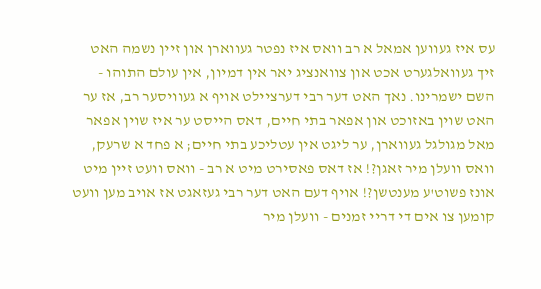עס איז געווען אמאל א רב וואס איז נפטר געווארן און זיין נשמה האט זיך געוואלגערט אכט און צוואנציג יאר אין דמיון, אין עולם התוהו - השם ישמרינו. נאך האט דער רבי דערציילט אויף א געוויסער רב, אז ער האט שוין באזוכט און אפאר בתי חיים, דאס הייסט ער איז שוין אפאר מאל מגולגל געווארן, ער ליגט אין עטליכע בתי חיים; א פחד א שרעק, וואס וועלן מיר זאגן?! אז דאס פאסירט מיט א רב - וואס וועט זיין מיט אונז פשוט'ע מענטשן?! אויף דעם האט דער רבי געזאגט אז אויב מען וועט קומען צו אים די דריי זמנים - וועלן מיר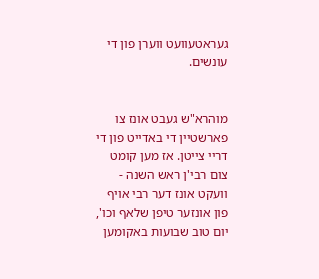געראטעוועט ווערן פון די עונשים.


מוהרא"ש געבט אונז צו פארשטיין די באדייט פון די דריי צייטן. אז מען קומט צום רבי'ן ראש השנה - וועקט אונז דער רבי אויף פון אונזער טיפן שלאף וכו', יום טוב שבועות באקומען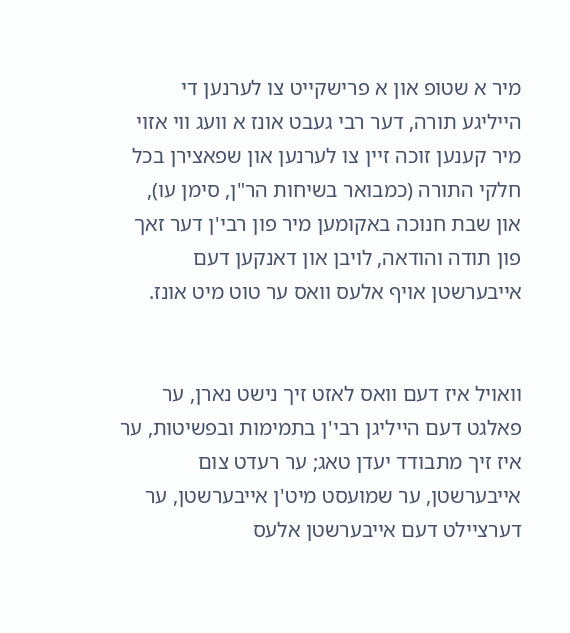מיר א שטופ און א פרישקייט צו לערנען די הייליגע תורה, דער רבי געבט אונז א וועג ווי אזוי מיר קענען זוכה זיין צו לערנען און שפאצירן בכל חלקי התורה (כמבואר בשיחות הר"ן, סימן עו), און שבת חנוכה באקומען מיר פון רבי'ן דער זאך פון תודה והודאה, לויבן און דאנקען דעם אייבערשטן אויף אלעס וואס ער טוט מיט אונז.


וואויל איז דעם וואס לאזט זיך נישט נארן, ער פאלגט דעם הייליגן רבי'ן בתמימות ובפשיטות, ער איז זיך מתבודד יעדן טאג; ער רעדט צום אייבערשטן, ער שמועסט מיט'ן אייבערשטן, ער דערציילט דעם אייבערשטן אלעס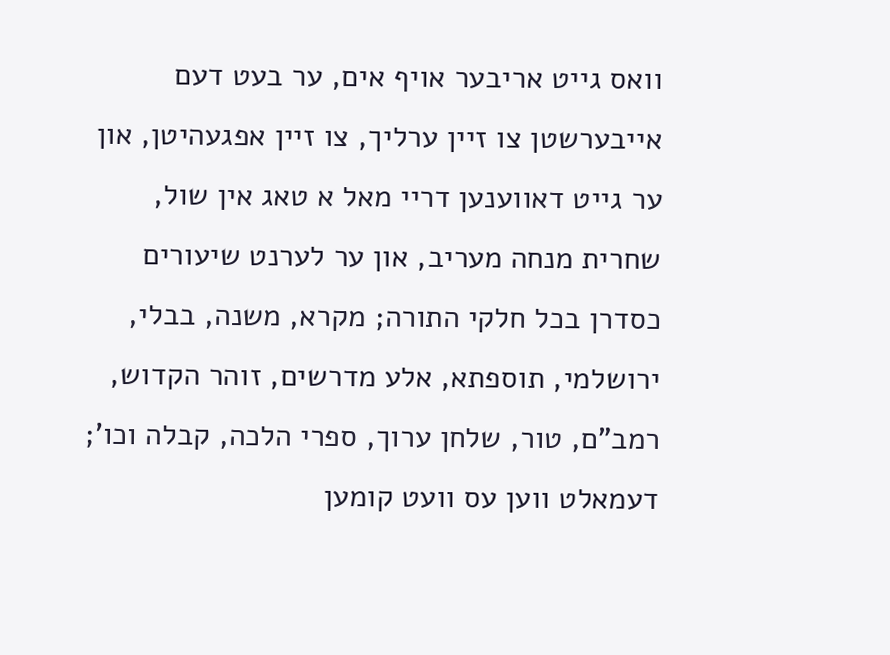וואס גייט אריבער אויף אים, ער בעט דעם אייבערשטן צו זיין ערליך, צו זיין אפגעהיטן, און ער גייט דאווענען דריי מאל א טאג אין שול, שחרית מנחה מעריב, און ער לערנט שיעורים כסדרן בכל חלקי התורה; מקרא, משנה, בבלי, ירושלמי, תוספתא, אלע מדרשים, זוהר הקדוש, רמב"ם, טור, שלחן ערוך, ספרי הלכה, קבלה וכו'; דעמאלט ווען עס וועט קומען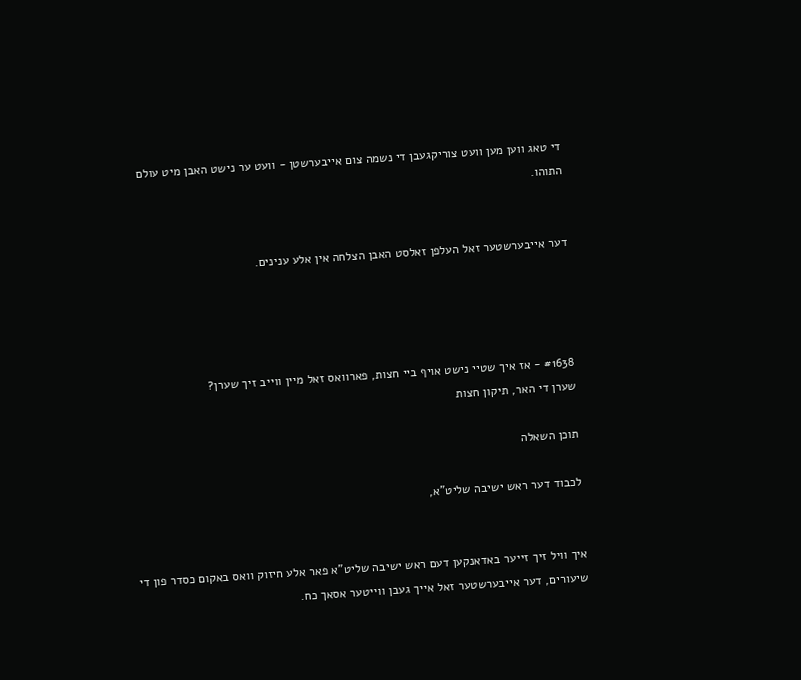די טאג ווען מען וועט צוריקגעבן די נשמה צום אייבערשטן - וועט ער נישט האבן מיט עולם התוהו.


דער אייבערשטער זאל העלפן זאלסט האבן הצלחה אין אלע ענינים.




#1638 - אז איך שטיי נישט אויף ביי חצות, פארוואס זאל מיין ווייב זיך שערן?
שערן די האר, תיקון חצות

תוכן השאלה

לכבוד דער ראש ישיבה שליט"א,


איך וויל זיך זייער באדאנקען דעם ראש ישיבה שליט"א פאר אלע חיזוק וואס באקום כסדר פון די שיעורים, דער אייבערשטער זאל אייך געבן ווייטער אסאך כח.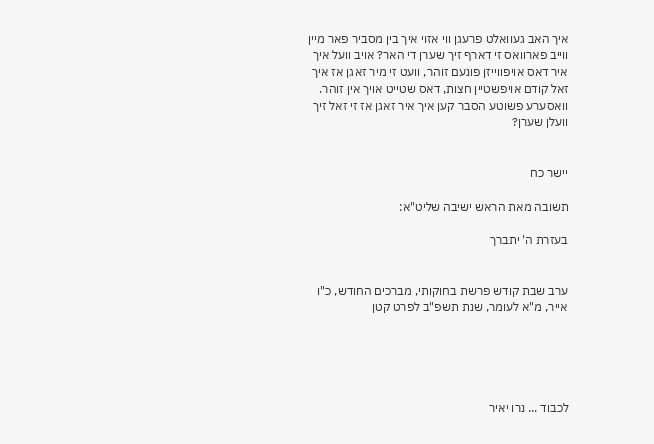איך האב געוואלט פרעגן ווי אזוי איך בין מסביר פאר מיין ווייב פארוואס זי דארף זיך שערן די האר? אויב וועל איך איר דאס אויפווייזן פונעם זוהר, וועט זי מיר זאגן אז איך זאל קודם אויפשטיין חצות, דאס שטייט אויך אין זוהר. וואסערע פשוטע הסבר קען איך איר זאגן אז זי זאל זיך וועלן שערן?


יישר כח

תשובה מאת הראש ישיבה שליט"א:

בעזרת ה' יתברך


ערב שבת קודש פרשת בחוקותי, מברכים החודש, כ"ו אייר, מ"א לעומר, שנת תשפ"ב לפרט קטן





לכבוד ... נרו יאיר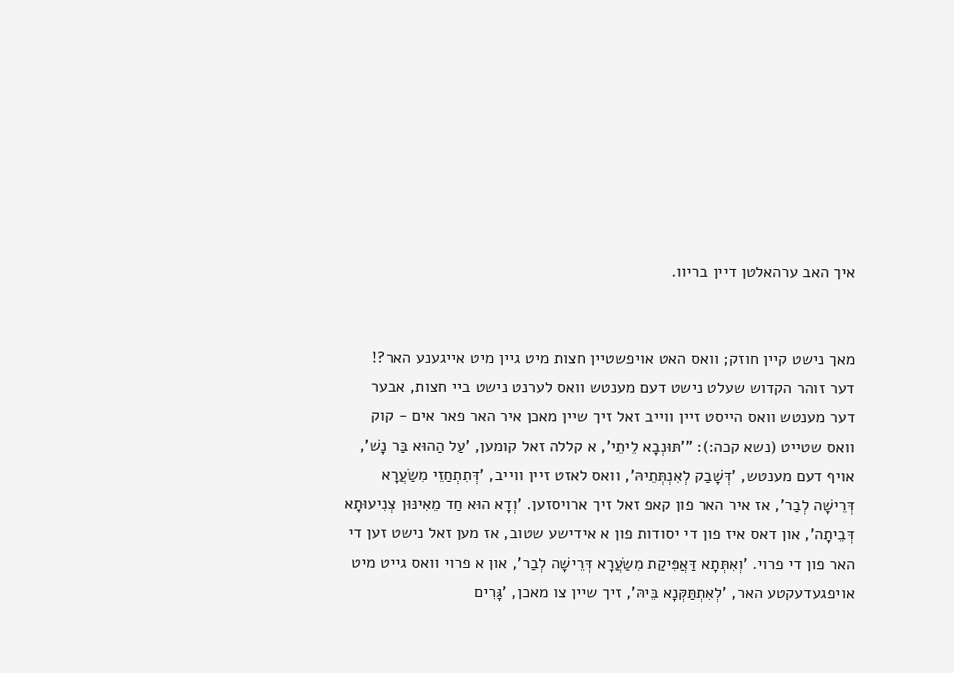איך האב ערהאלטן דיין בריוו.


מאך נישט קיין חוזק; וואס האט אויפשטיין חצות מיט גיין מיט אייגענע האר?! דער זוהר הקדוש שעלט נישט דעם מענטש וואס לערנט נישט ביי חצות, אבער דער מענטש וואס הייסט זיין ווייב זאל זיך שיין מאכן איר האר פאר אים - קוק וואס שטייט (נשא קכה:): "'תּוּנְבָא לֵיתֵי', א קללה זאל קומען, 'עַל הַהוּא בַּר נָשׁ', אויף דעם מענטש, 'דְּשָׁבַק לְאִנְתְּתֵיהּ', וואס לאזט זיין ווייב, 'דְּתִתְחַזֵי מִשַׂעֲרָא דְּרֵישָׁה לְבַר', אז איר האר פון קאפ זאל זיך ארויסזען. 'וְדָא הוּא חַד מֵאִינּוּן צְנִיעוּתָא דְּבֵיתָה', און דאס איז פון די יסודות פון א אידישע שטוב, אז מען זאל נישט זען די האר פון די פרוי. 'וְאִתְּתָא דַּאֲפִּיקַת מִשַׂעֲרָא דְּרֵישָׁה לְבַר', און א פרוי וואס גייט מיט אויפגעדעקטע האר, 'לְאִתְתַּקְּנָא בֵּיהּ', זיך שיין צו מאכן, 'גָּרִים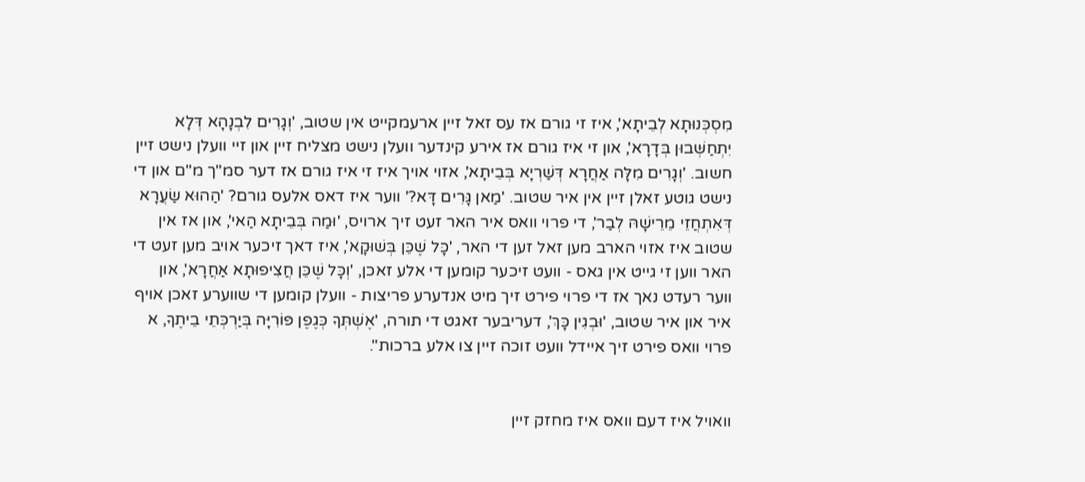מִסְכְּנוּתָא לְבֵיתָא', איז זי גורם אז עס זאל זיין ארעמקייט אין שטוב, 'וְגָרִים לִבְנָהָא דְּלָא יִתְחַשְּׁבוּן בְּדָרָא', און זי איז גורם אז אירע קינדער וועלן נישט מצליח זיין און זיי וועלן נישט זיין חשוב. 'וְגָרִים מִלָּה אַחֲרָא דְּשַׁרְיָא בְּבֵיתָא', אזוי אויך איז זי איז גורם אז דער סמ"ך מ"ם און די נישט גוטע זאלן זיין אין איר שטוב. 'מַאן גָּרִים דָּא?' ווער איז דאס אלעס גורם? 'הַהוּא שַׂעֲרָא דְּאִתְחֲזֵי מֵרֵישָׁהּ לְבַר', די פרוי וואס איר האר זעט זיך ארויס, 'וּמַה בְּבֵיתָא הַאי', און אז אין שטוב איז אזוי הארב מען זאל זען די האר, 'כָּל שֶׁכֵּן בְּשׁוּקָא', איז דאך זיכער אויב מען זעט די האר ווען זי גייט אין גאס - וועט זיכער קומען די אלע זאכן, 'וְכָּל שֶׁכֵּן חֲצִיפוּתָא אַחֲרָא', און ווער רעדט נאך אז די פרוי פירט זיך מיט אנדערע פריצות - וועלן קומען די שווערע זאכן אויף איר און איר שטוב, 'וּבְגִין כָּךְ', דעריבער זאגט די תורה, 'אֶשְׁתְּךָ כְּגֶפֶן פּוֹרִיָּה בְּיַרְכְּתֵי בֵיתֶךָ, א פרוי וואס פירט זיך איידל וועט זוכה זיין צו אלע ברכות".


וואויל איז דעם וואס איז מחזק זיין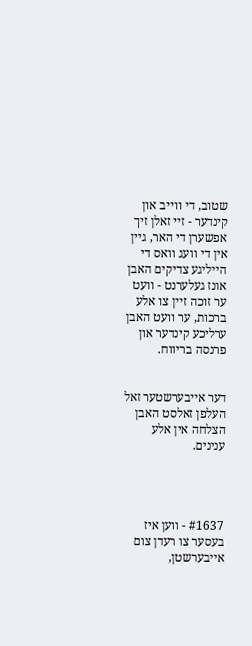שטוב, די ווייב און קינדער - זיי זאלן זיך אפשערן די האר, גיין אין די וועג וואס די הייליגע צדיקים האבן אונז געלערנט - וועט ער זוכה זיין צו אלע ברכות, ער וועט האבן ערליכע קינדער און פרנסה בריווח.


דער אייבערשטער זאל העלפן זאלסט האבן הצלחה אין אלע ענינים.




#1637 - ווען איז בעסער צו רעדן צום אייבערשטן,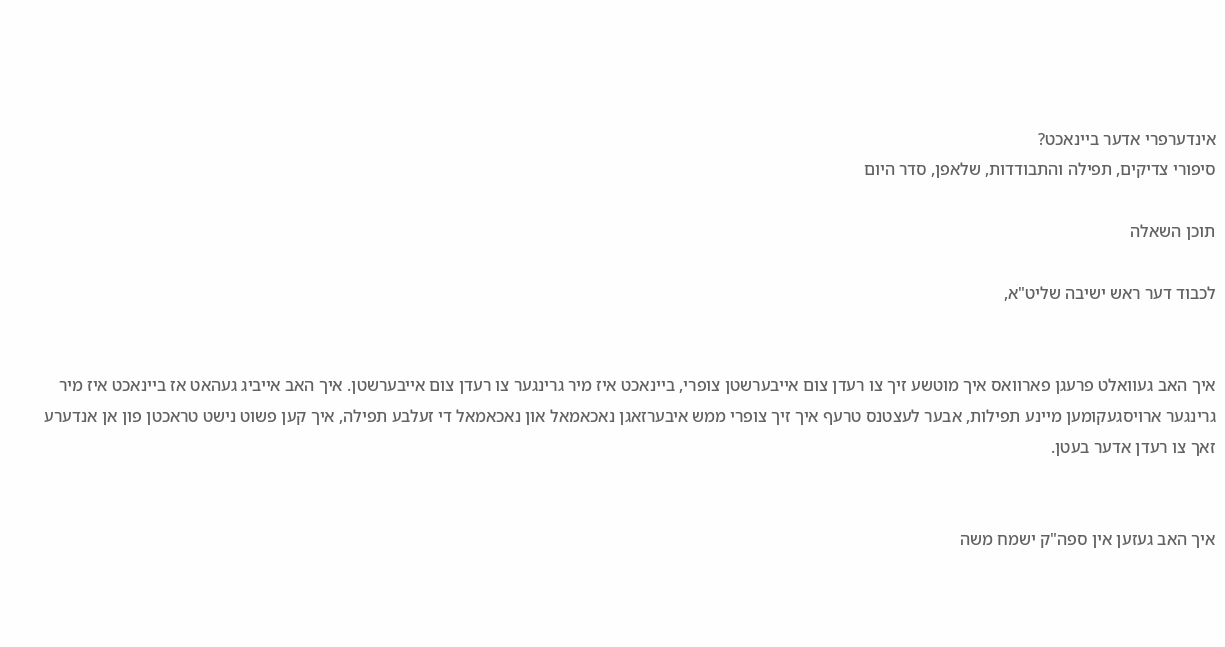אינדערפרי אדער ביינאכט?
סיפורי צדיקים, תפילה והתבודדות, שלאפן, סדר היום

תוכן השאלה

לכבוד דער ראש ישיבה שליט"א,


איך האב געוואלט פרעגן פארוואס איך מוטשע זיך צו רעדן צום אייבערשטן צופרי, ביינאכט איז מיר גרינגער צו רעדן צום אייבערשטן. איך האב אייביג געהאט אז ביינאכט איז מיר גרינגער ארויסגעקומען מיינע תפילות, אבער לעצטנס טרעף איך זיך צופרי ממש איבערזאגן נאכאמאל און נאכאמאל די זעלבע תפילה, איך קען פשוט נישט טראכטן פון אן אנדערע זאך צו רעדן אדער בעטן.


איך האב געזען אין ספה"ק ישמח משה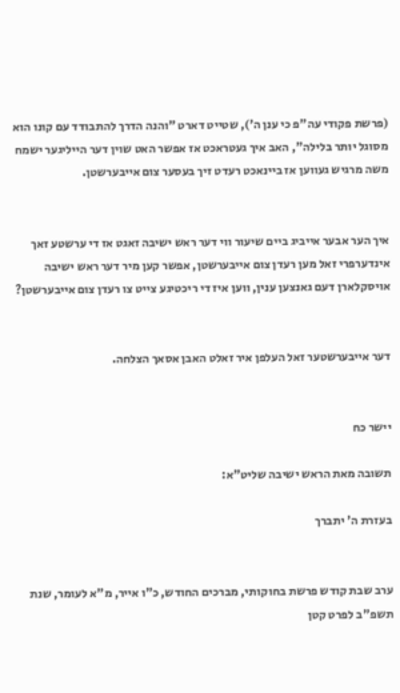(פרשת פקודי עה"פ כי ענן ה'), שטייט דארט "והנה הדרך להתבודד עם קונו הוא מסוגל יותר בלילה", האב איך געטראכט אז אפשר האט שוין דער הייליגער ישמח משה מרגיש געווען אז ביינאכט רעדט זיך בעסער צום אייבערשטן.


איך הער אבער אייביג ביים שיעור ווי דער ראש ישיבה זאגט אז די ערשטע זאך אינדערפרי זאל מען רעדן צום אייבערשטן, אפשר קען מיר דער ראש ישיבה אויסקלארן דעם גאנצען ענין, ווען איז די ריכטיגע צייט צו רעדן צום אייבערשטן?


דער אייבערשטער זאל העלפן איר זאלט האבן אסאך הצלחה.


יישר כח

תשובה מאת הראש ישיבה שליט"א:

בעזרת ה' יתברך


ערב שבת קודש פרשת בחוקותי, מברכים החודש, כ"ו אייר, מ"א לעומר, שנת תשפ"ב לפרט קטן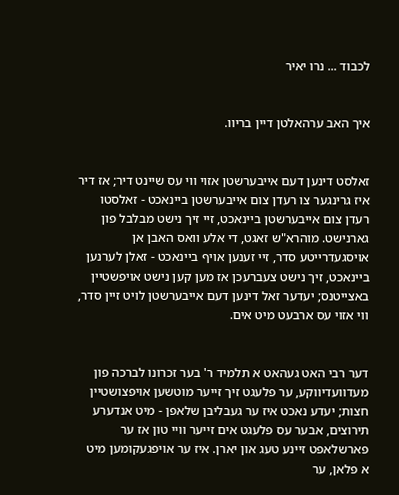לכבוד ... נרו יאיר


איך האב ערהאלטן דיין בריוו.


זאלסט דינען דעם אייבערשטן אזוי ווי עס שיינט דיר; אז דיר איז גרינגער צו רעדן צום אייבערשטן ביינאכט - זאלסטו רעדן צום אייבערשטן ביינאכט, זיי זיך נישט מבלבל פון גארנישט. מוהרא"ש זאגט, די אלע וואס האבן אן אויסגעדרייטע סדר, זיי זענען אויף ביינאכט - זאלן לערנען ביינאכט, זיך נישט צעברעכן אז מען קען נישט אויפשטיין באצייטנס; יעדער זאל דינען דעם אייבערשטן לויט זיין סדר, ווי אזוי עס ארבעט מיט אים.


דער רבי האט געהאט א תלמיד ר' בער זכרונו לברכה פון מעדוועדיווקע, ער פלעגט זיך זייער מוטשען אויפצושטיין חצות; יעדע נאכט איז ער געבליבן שלאפן - מיט אנדערע תירוצים, אבער עס פלעגט אים זייער וויי טון אז ער פארשלאפט זיינע טעג און יארן. איז ער אויפגעקומען מיט א פלאן, ער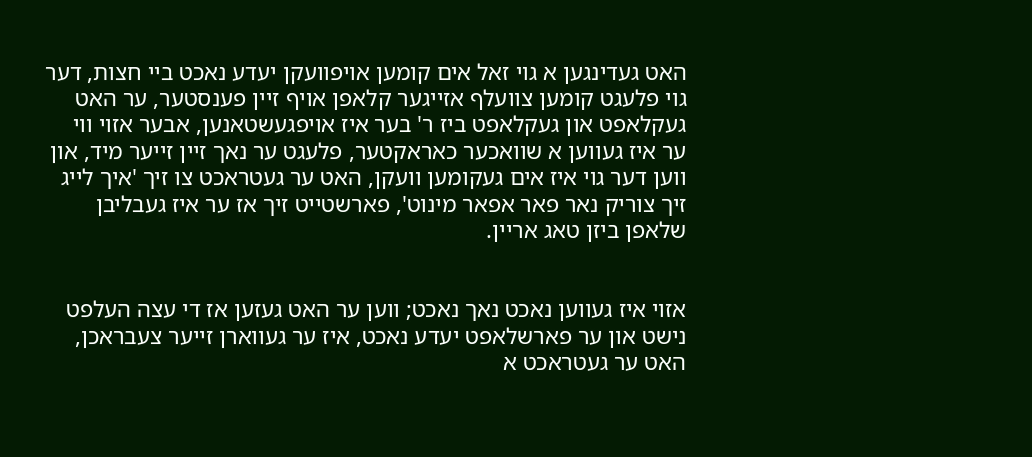האט געדינגען א גוי זאל אים קומען אויפוועקן יעדע נאכט ביי חצות, דער גוי פלעגט קומען צוועלף אזייגער קלאפן אויף זיין פענסטער, ער האט געקלאפט און געקלאפט ביז ר' בער איז אויפגעשטאנען, אבער אזוי ווי ער איז געווען א שוואכער כאראקטער, פלעגט ער נאך זיין זייער מיד, און ווען דער גוי איז אים געקומען וועקן, האט ער געטראכט צו זיך 'איך לייג זיך צוריק נאר פאר אפאר מינוט', פארשטייט זיך אז ער איז געבליבן שלאפן ביזן טאג אריין.


אזוי איז געווען נאכט נאך נאכט; ווען ער האט געזען אז די עצה העלפט נישט און ער פארשלאפט יעדע נאכט, איז ער געווארן זייער צעבראכן, האט ער געטראכט א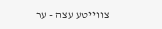צווייטע עצה - ער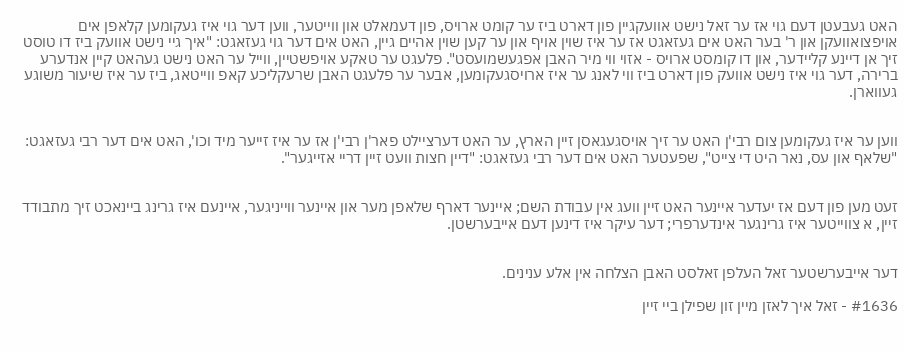האט געבעטן דעם גוי אז ער זאל נישט אוועקגיין פון דארט ביז ער קומט ארויס, פון דעמאלט און ווייטער, ווען דער גוי איז געקומען קלאפן אים אויפצואוועקן און ר' בער האט אים געזאגט אז ער איז שוין אויף און ער קען שוין אהיים גיין, האט אים דער גוי געזאגט: "איך גיי נישט אוועק ביז דו טוסט זיך אן דיינע קליידער, און דו קומסט ארויס - אזוי ווי מיר האבן אפגעשמועסט". פלעגט ער טאקע אויפשטיין, ווייל ער האט נישט געהאט קיין אנדערע ברירה, דער גוי איז נישט אוועק פון דארט ביז ווי לאנג ער איז ארויסגעקומען, אבער ער פלעגט האבן שרעקליכע קאפ ווייטאג, ביז ער איז שיעור משוגע געווארן.


ווען ער איז געקומען צום רבי'ן האט ער זיך אויסגעגאסן זיין הארץ, ער האט דערציילט פאר'ן רבי'ן אז ער איז זייער מיד וכו', האט אים דער רבי געזאגט: "שלאף און עס, נאר היט די צייט", שפעטער האט אים דער רבי געזאגט: "דיין חצות וועט זיין דריי אזייגער".


זעט מען פון דעם אז יעדער איינער האט זיין וועג אין עבודת השם; איינער דארף שלאפן מער און איינער ווייניגער, איינעם איז גרינג ביינאכט זיך מתבודד זיין, א צווייטער איז גרינגער אינדערפרי; דער עיקר איז דינען דעם אייבערשטן.


דער אייבערשטער זאל העלפן זאלסט האבן הצלחה אין אלע ענינים.

#1636 - זאל איך לאזן מיין זון שפילן ביי זיין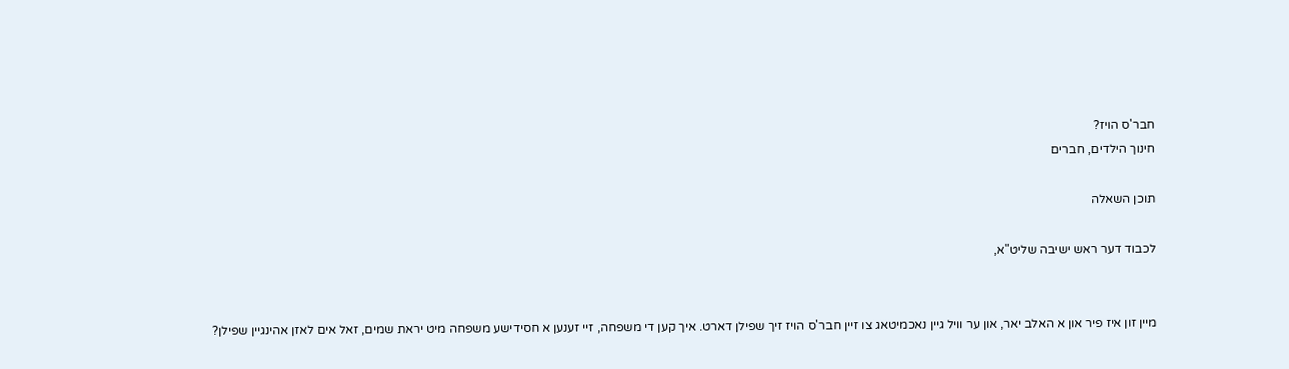חבר'ס הויז?
חינוך הילדים, חברים

תוכן השאלה

לכבוד דער ראש ישיבה שליט"א,


מיין זון איז פיר און א האלב יאר, און ער וויל גיין נאכמיטאג צו זיין חבר'ס הויז זיך שפילן דארט. איך קען די משפחה, זיי זענען א חסידישע משפחה מיט יראת שמים, זאל אים לאזן אהינגיין שפילן?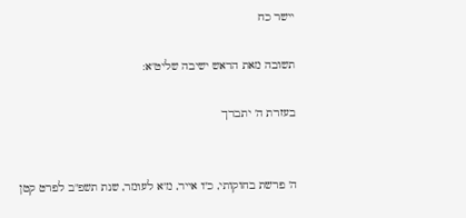יישר כח

תשובה מאת הראש ישיבה שליט"א:

בעזרת ה' יתברך


ה' פרשת בחוקותי, כ"ו אייר, מ"א לעומר, שנת תשפ"ב לפרט קטן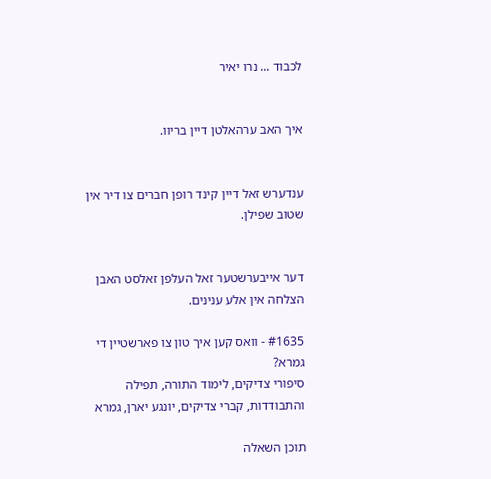לכבוד ... נרו יאיר


איך האב ערהאלטן דיין בריוו.


ענדערש זאל דיין קינד רופן חברים צו דיר אין שטוב שפילן.


דער אייבערשטער זאל העלפן זאלסט האבן הצלחה אין אלע ענינים.

#1635 - וואס קען איך טון צו פארשטיין די גמרא?
סיפורי צדיקים, לימוד התורה, תפילה והתבודדות, קברי צדיקים, יונגע יארן, גמרא

תוכן השאלה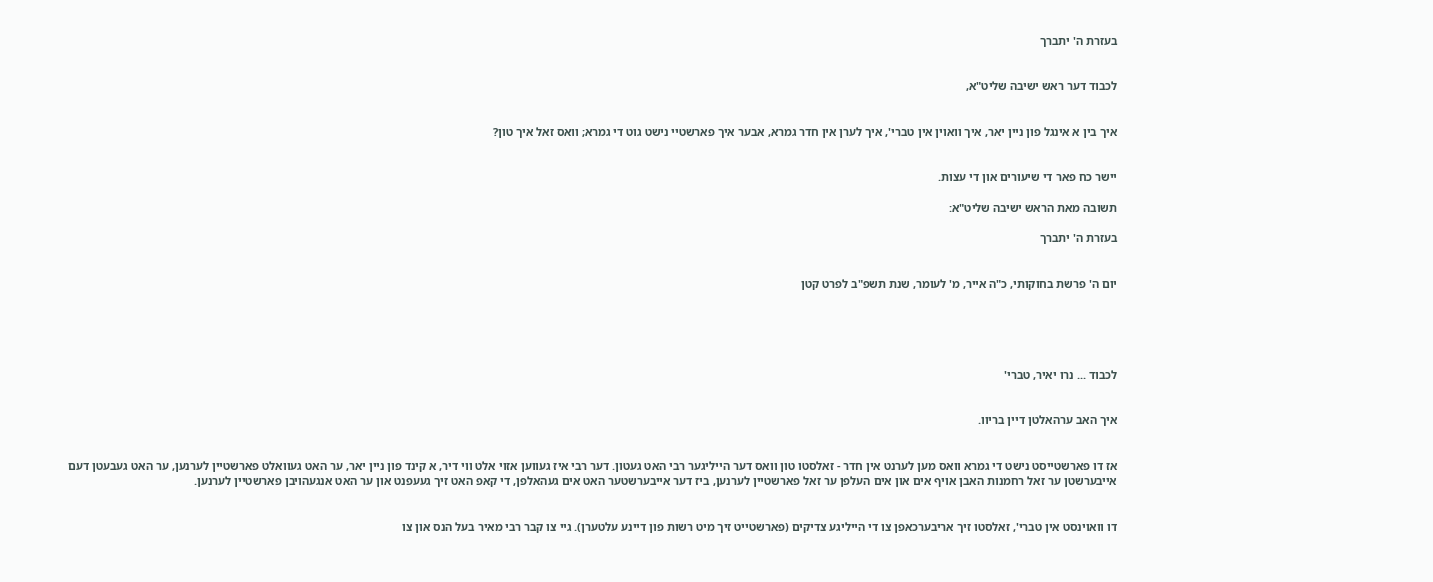בעזרת ה' יתברך


לכבוד דער ראש ישיבה שליט"א,


איך בין א אינגל פון ניין יאר, איך וואוין אין טברי', איך לערן אין חדר גמרא, אבער איך פארשטיי נישט גוט די גמרא; וואס זאל איך טון?


יישר כח פאר די שיעורים און די עצות.

תשובה מאת הראש ישיבה שליט"א:

בעזרת ה' יתברך


יום ה' פרשת בחוקותי, כ"ה אייר, מ' לעומר, שנת תשפ"ב לפרט קטן





לכבוד ... נרו יאיר, טברי'


איך האב ערהאלטן דיין בריוו.


אז דו פארשטייסט נישט די גמרא וואס מען לערנט אין חדר - זאלסטו טון וואס דער הייליגער רבי האט געטון. דער רבי איז געווען אזוי אלט ווי דיר, א קינד פון ניין יאר, ער האט געוואלט פארשטיין לערנען, ער האט געבעטן דעם אייבערשטן ער זאל רחמנות האבן אויף אים און אים העלפן ער זאל פארשטיין לערנען, ביז דער אייבערשטער האט אים געהאלפן, די קאפ האט זיך געעפנט און ער האט אנגעהויבן פארשטיין לערנען.


דו וואוינסט אין טברי', זאלסטו זיך אריבערכאפן צו די הייליגע צדיקים (פארשטייט זיך מיט רשות פון דיינע עלטערן). גיי צו קבר רבי מאיר בעל הנס און צו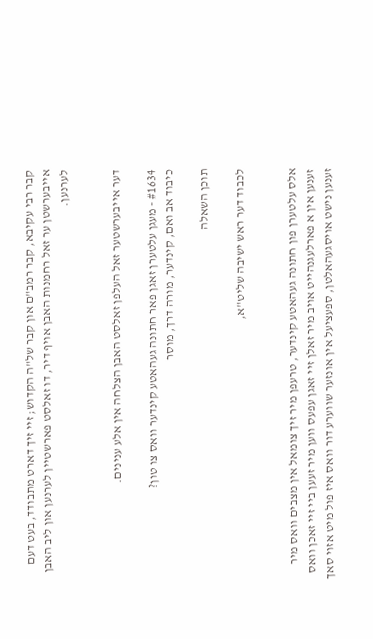קבר רבי עקיבא, קבר רמב"ם און קבר של"ה הקדוש; זיי זיך דארט מתבודד, בעט דעם אייבערשטן ער זאל רחמנות האבן אויף דיר, דו זאלסט פארשטיין לערנען און ליב האבן לערנען.


דער אייבערשטער זאל העלפן זאלסט האבן הצלחה אין אלע ענינים.

#1634 - מעגן עלטערן זאגן פאר חתונה געהאטע קינדער וואס צו טון?
כיבוד אב ואם, קינדער, מורה דרך, מוסר

תוכן השאלה

לכבוד דער ראש ישיבה שליט"א,


אלס עלטערן פון חתונה געהאטע קינדער, טרעפן מיר זיך צומאל אין מצבים וואס מיר זענען אין א פארלעגנהייט אויב מיר זאלן זיי זאגן עפעס ווען מיר זעען ביי זיי זאכן וואס זענען נישט אויסגעהאלטן, ספעציעל אין אונזער שווערע דור וואס איז פול מיט אזוי סאך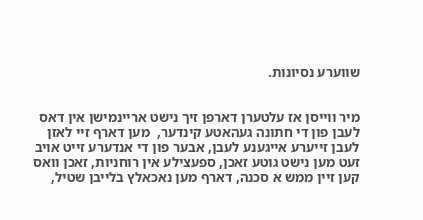שווערע נסיונות.


מיר ווייסן אז עלטערן דארפן זיך נישט אריינמישן אין דאס לעבן פון די חתונה געהאטע קינדער,  מען דארף זיי לאזן לעבן זייערע אייגענע לעבן, אבער פון די אנדערע זייט אויב זעט מען נישט גוטע זאכן, ספעצילע אין רוחניות, זאכן וואס קען זיין ממש א סכנה, דארף מען נאכאלץ בלייבן שטיל,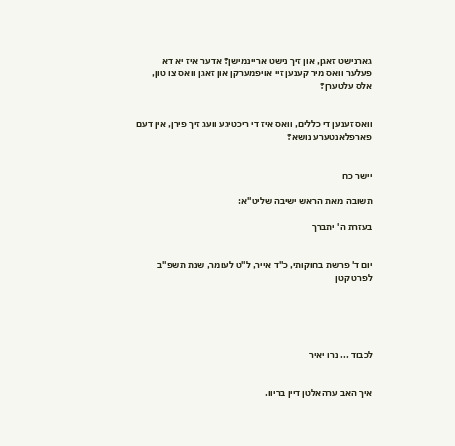גארנישט זאגן, און זיך נישט אריינמישן? אדער איז יא דא פעלער וואס מיר קענען זיי אויפמערקן און זאגן וואס צו טון, אלס עלטערן?


וואס זענען די כללים, וואס איז די ריכטיגע וועג זיך פירן, אין דעם פארפלאנטערע נושא?


יישר כח

תשובה מאת הראש ישיבה שליט"א:

בעזרת ה' יתברך


יום ד' פרשת בחוקותי, כ"ד אייר, ל"ט לעומר, שנת תשפ"ב לפרט קטן





לכבוד ... נרו יאיר


איך האב ערהאלטן דיין בריוו.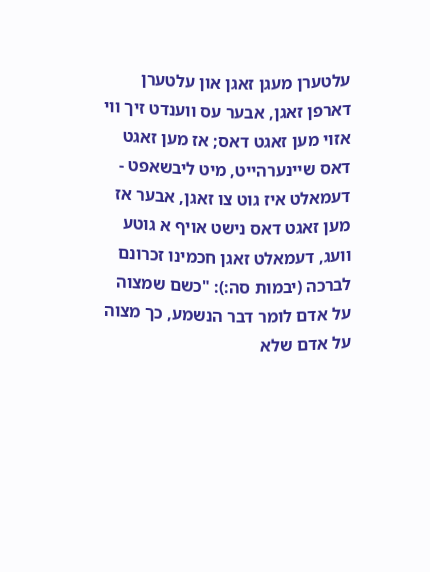עלטערן מעגן זאגן און עלטערן דארפן זאגן, אבער עס ווענדט זיך ווי אזוי מען זאגט דאס; אז מען זאגט דאס שיינערהייט, מיט ליבשאפט - דעמאלט איז גוט צו זאגן, אבער אז מען זאגט דאס נישט אויף א גוטע וועג, דעמאלט זאגן חכמינו זכרונם לברכה (יבמות סה:): "כשם שמצוה על אדם לומר דבר הנשמע, כך מצוה על אדם שלא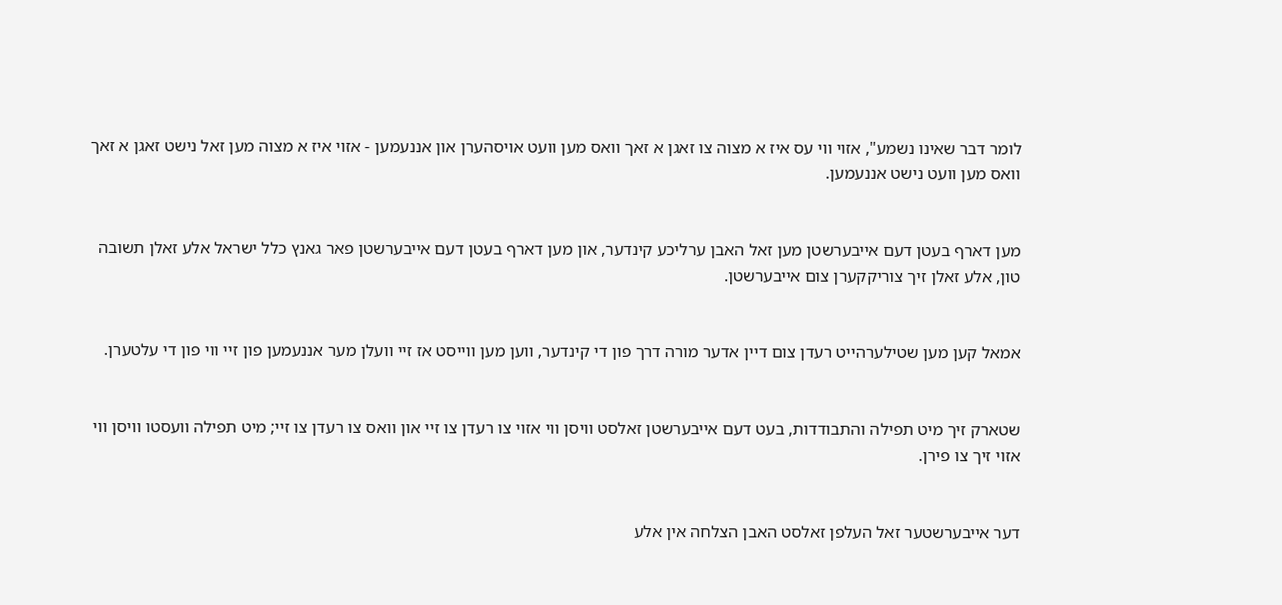לומר דבר שאינו נשמע", אזוי ווי עס איז א מצוה צו זאגן א זאך וואס מען וועט אויסהערן און אננעמען - אזוי איז א מצוה מען זאל נישט זאגן א זאך וואס מען וועט נישט אננעמען.


מען דארף בעטן דעם אייבערשטן מען זאל האבן ערליכע קינדער, און מען דארף בעטן דעם אייבערשטן פאר גאנץ כלל ישראל אלע זאלן תשובה טון, אלע זאלן זיך צוריקקערן צום אייבערשטן.


אמאל קען מען שטילערהייט רעדן צום דיין אדער מורה דרך פון די קינדער, ווען מען ווייסט אז זיי וועלן מער אננעמען פון זיי ווי פון די עלטערן.


שטארק זיך מיט תפילה והתבודדות, בעט דעם אייבערשטן זאלסט וויסן ווי אזוי צו רעדן צו זיי און וואס צו רעדן צו זיי; מיט תפילה וועסטו וויסן ווי אזוי זיך צו פירן.


דער אייבערשטער זאל העלפן זאלסט האבן הצלחה אין אלע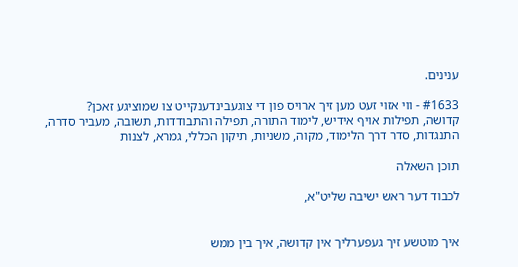ענינים.

#1633 - ווי אזוי זעט מען זיך ארויס פון די צוגעבינדענקייט צו שמוציגע זאכן?
קדושה, תפילות אויף אידיש, לימוד התורה, תפילה והתבודדות, תשובה, מעביר סדרה, התנגדות, סדר דרך הלימוד, מקוה, משניות, תיקון הכללי, גמרא, לצנות

תוכן השאלה

לכבוד דער ראש ישיבה שליט"א,


איך מוטשע זיך געפערליך אין קדושה, איך בין ממש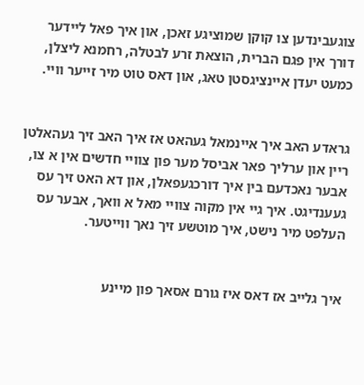צוגעבינדען צו קוקן שמוציגע זאכן, און איך פאל ליידער דורך אין פגם הברית, הוצאת זרע לבטלה, רחמנא ליצלן, כמעט יעדן איינציגסטן טאג, און דאס טוט מיר זייער וויי.


גראדע האב איך איינמאל געהאט אז איך האב זיך געהאלטן ריין און ערליך פאר אביסל מער פון צוויי חדשים אין א צו, אבער נאכדעם בין איך דורכגעפאלן, און דא האט זיך עס געענדיגט. איך גיי אין מקוה צוויי מאל א וואך, אבער עס העלפט מיר נישט, איך מוטשע זיך נאך ווייטער.


איך גלייב אז דאס איז גורם אסאך פון מיינע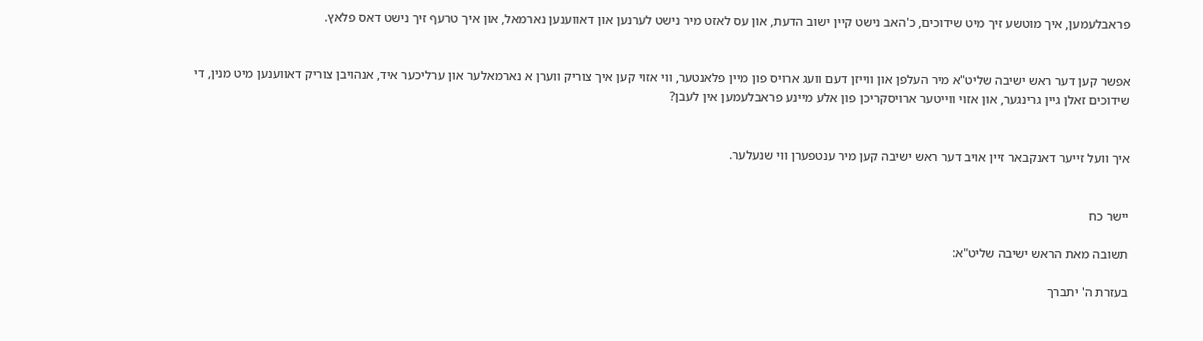פראבלעמען, איך מוטשע זיך מיט שידוכים, כ'האב נישט קיין ישוב הדעת, און עס לאזט מיר נישט לערנען און דאווענען נארמאל, און איך טרעף זיך נישט דאס פלאץ.


אפשר קען דער ראש ישיבה שליט"א מיר העלפן און ווייזן דעם וועג ארויס פון מיין פלאנטער, ווי אזוי קען איך צוריק ווערן א נארמאלער און ערליכער איד, אנהויבן צוריק דאווענען מיט מנין, די שידוכים זאלן גיין גרינגער, און אזוי ווייטער ארויסקריכן פון אלע מיינע פראבלעמען אין לעבן?


איך וועל זייער דאנקבאר זיין אויב דער ראש ישיבה קען מיר ענטפערן ווי שנעלער.


יישר כח

תשובה מאת הראש ישיבה שליט"א:

בעזרת ה' יתברך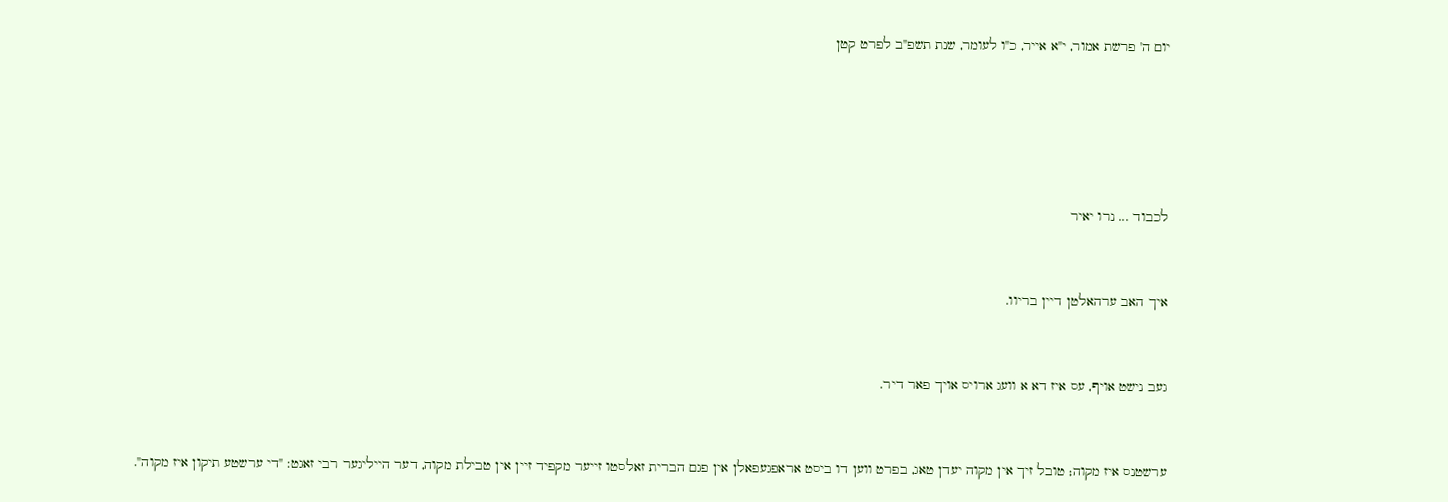יום ה' פרשת אמור, י"א אייר, כ"ו לעומר, שנת תשפ"ב לפרט קטן





לכבוד ... נרו יאיר


איך האב ערהאלטן דיין בריוו.


געב נישט אויף, עס איז דא א וועג ארויס אויך פאר דיר.


ערשטנס איז מקוה; טובל זיך אין מקוה יעדן טאג, בפרט ווען דו ביסט אראפגעפאלן אין פגם הברית זאלסטו זייער מקפיד זיין אין טבילת מקוה, דער הייליגער רבי זאגט: "די ערשטע תיקון איז מקוה".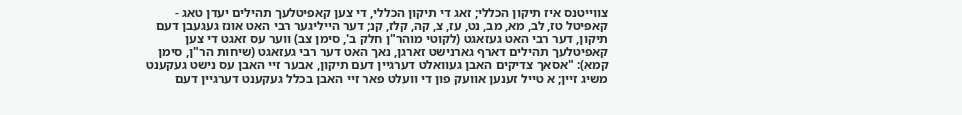צווייטנס איז תיקון הכללי; זאג די תיקון הכללי, די צען קאפיטלעך תהילים יעדן טאג - קאפיטל טז, לב, מא, מב, נט, עז, צ, קה, קלז, קנ; דער הייליגער רבי האט אונז געגעבן דעם תיקון, דער רבי האט געזאגט (לקוטי מוהר"ן חלק ב', סימן צב) ווער עס זאגט די צען קאפיטלעך תהילים דארף גארנישט זארגן, נאך האט דער רבי געזאגט (שיחות הר"ן, סימן קמא): "אסאך צדיקים האבן געוואלט דערגיין דעם תיקון, אבער זיי האבן עס נישט געקענט משיג זיין; א טייל זענען אוועק פון די וועלט פאר זיי האבן בכלל געקענט דערגיין דעם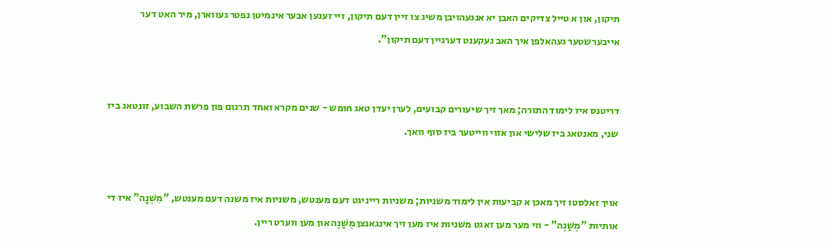תיקון, און א טייל צדיקים האבן יא אנגעהויבן משיג צו זיין דעם תיקון, זיי זענען אבער אינמיטן נפטר געווארן, מיר האט דער אייבערשטער געהאלפן איך האב געקענט דערגיין דעם תיקון".


דריטנס איז לימוד התורה; מאך זיך שיעורים קבועים, לערן יעדן טאג חומש - שנים מקרא ואחד תרגום פון פרשת השבוע, זונטאג ביז שני, מאנטאג ביז שלישי און אזוי ווייטער ביז סוף וואך.


אויך זאלסטו זיך מאכן א קביעות אין לימוד משניות; משניות רייניגט דעם מענטש, משניות איז משנה דעם מענטש, "מִשְׁנָה" איז די אותיות "מְשַׁנֶה" - ווי מער מען זאגט משניות איז מען זיך אינגאנצן מְשַׁנֶה און מען ווערט ריין.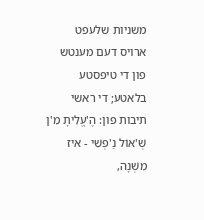משניות שלעפט ארויס דעם מענטש פון די טיפסטע בלאטע; די ראשי תיבות פון: הֶ'עֱלִיתָ מִ'ן שְׁ'אוֹל נַ'פְשִׁי - איז מִשְׁנָה,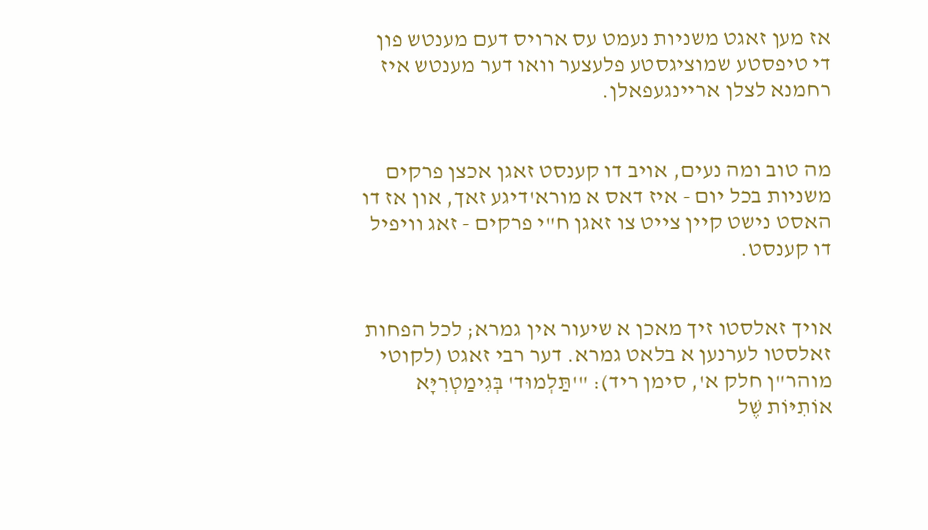אז מען זאגט משניות נעמט עס ארויס דעם מענטש פון די טיפסטע שמוציגסטע פלעצער וואו דער מענטש איז רחמנא לצלן אריינגעפאלן.


מה טוב ומה נעים, אויב דו קענסט זאגן אכצן פרקים משניות בכל יום - איז דאס א מורא'דיגע זאך, און אז דו האסט נישט קיין צייט צו זאגן ח"י פרקים - זאג וויפיל דו קענסט.


אויך זאלסטו זיך מאכן א שיעור אין גמרא; לכל הפחות זאלסטו לערנען א בלאט גמרא. דער רבי זאגט (לקוטי מוהר"ן חלק א', סימן ריד): "'תַּלְמוּד' בְּגִימַטְרִיָּא אוֹתִיּוֹת שֶׁל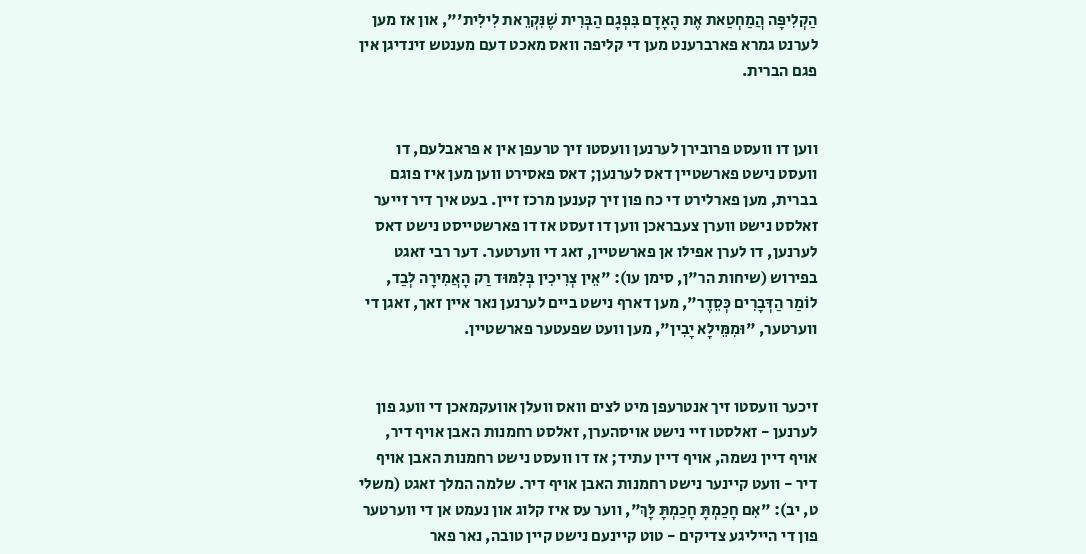הַקְלִיפָּה הֲמַחְטַאת אֶת הָאָדָם בִּפְגָם הַבְּרִית שֶׁנִּקְרֵאת לִילִית'", און אז מען לערנט גמרא פארברענט מען די קליפה וואס מאכט דעם מענטש זינדיגן אין פגם הברית.


ווען דו וועסט פרובירן לערנען וועסטו זיך טרעפן אין א פראבלעם, דו וועסט נישט פארשטיין דאס לערנען; דאס פאסירט ווען מען איז פוגם בברית, מען פארלירט די כח פון זיך קענען מרכז זיין. בעט איך דיר זייער זאלסט נישט ווערן צעבראכן ווען דו זעסט אז דו פארשטייסט נישט דאס לערנען, דו לערן אפילו אן פארשטיין, זאג די ווערטער. דער רבי זאגט בפירוש (שיחות הר"ן, סימן עו): "אֵין צְרִיכִין בְּלִמּוּד רַק הָאֲמִירָה לְבַד, לוֹמַר הַדְּבָרִים כְּסֵדֶר", מען דארף נישט ביים לערנען נאר איין זאך, זאגן די ווערטער, "וּמִמֵּילָא יָבִין", מען וועט שפעטער פארשטיין.


זיכער וועסטו זיך אנטרעפן מיט לצים וואס וועלן אוועקמאכן די וועג פון לערנען - זאלסטו זיי נישט אויסהערן, זאלסט רחמנות האבן אויף דיר, אויף דיין נשמה, אויף דיין עתיד; אז דו וועסט נישט רחמנות האבן אויף דיר - וועט קיינער נישט רחמנות האבן אויף דיר. שלמה המלך זאגט (משלי ט, יב): "אִם חָכַמְתָּ חָכַמְתָּ לָּךְ", ווער עס איז קלוג און נעמט אן די ווערטער פון די הייליגע צדיקים - טוט קיינעם נישט קיין טובה, נאר פאר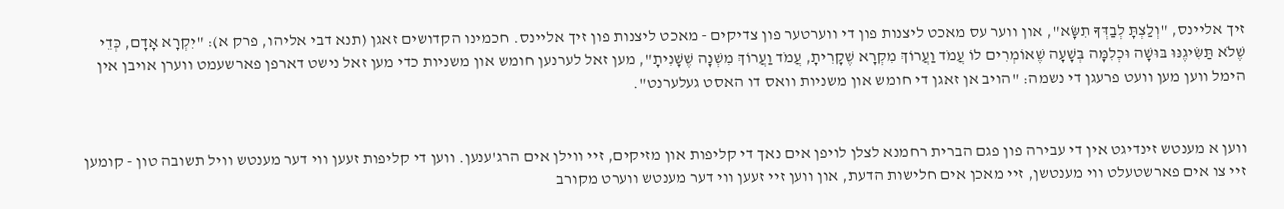זיך אליינס, "וְלַצְתָּ לְבַדְּךָ תִשָּׂא", און ווער עס מאכט ליצנות פון די ווערטער פון צדיקים - מאכט ליצנות פון זיך אליינס. חכמינו הקדושים זאגן (תנא דבי אליהו, פרק א): "יִקְרָא אָדָם, כְּדֵי שֶׁלֹא תַּשִּׂיגֶנּוּ בּוּשָׁה וּכְלִמָּה בְּשָׁעָה שֶׁאוֹמְרִים לוֹ עֲמֹד וַעֲרוֹךְ מִקְרָא שֶׁקָרִיתָ, עֲמֹד וַעֲרוֹךְ מִשְׁנָה שֶׁשָׁנִיתָ", מען זאל לערנען חומש און משניות כדי מען זאל נישט דארפן פארשעמט ווערן אויבן אין הימל ווען מען וועט פרעגן די נשמה: "הויב אן זאגן די חומש און משניות וואס דו האסט געלערנט".


ווען א מענטש זינדיגט אין די עבירה פון פגם הברית רחמנא לצלן לויפן אים נאך די קליפות און מזיקים, זיי ווילן אים הרג'ענען. ווען די קליפות זעען ווי דער מענטש וויל תשובה טון - קומען זיי צו אים פארשטעלט ווי מענטשן, זיי מאכן אים חלישות הדעת, און ווען זיי זעען ווי דער מענטש ווערט מקורב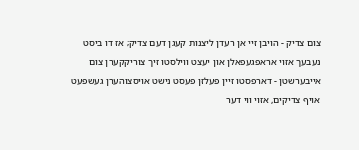צום צדיק - הויבן זיי אן רעדן ליצנות קעגן דעם צדיק; אז דו ביסט נעבעך אזוי אראפגעפאלן און יעצט ווילסטו זיך צוריקקערן צום אייבערשטן - דארפסטו זיין פעלזן פעסט נישט אויסצוהערן געשפעט אויף צדיקים, אזוי ווי דער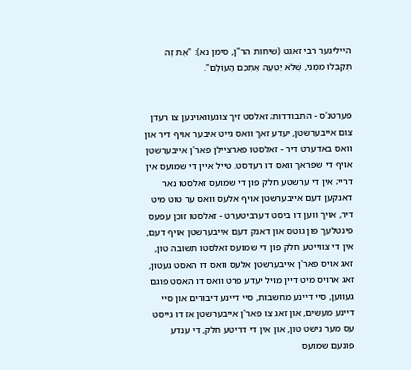הייליגער רבי זאגט (שיחות הר"ן, סימן נא): "אֶת זֶה תְּקַבְּלוּ מִמֶּנִּי, שֶׁלֹא יַטְעֶה אֶתְכֶם הָעוֹלָם".


פערטנ'ס - התבודדות; זאלסט זיך צוגעוואוינען צו רעדן צום אייבערשטן, יעדע זאך וואס גייט איבער אויף דיר און וואס באדערט דיר - זאלסטו פארציילן פאר'ן אייבערשטן אויף די שפראך וואס דו רעדסט. טייל איין די שמועס אין דריי; אין די ערשטע חלק פון די שמועס זאלסטו נאר דאנקען דעם אייבערשטן אויף אלעס וואס ער טוט מיט דיר, אויך ווען דו ביסט דערביטערט - זאלסטו זוכן עפעס פינטלעך פון גוטס און דאנק דעם אייבערשטן אויף דעם, אין די צווייטע חלק פון די שמועס זאלסטו תשובה טון, זאג אויס פאר'ן אייבערשטן אלעס וואס דו האסט געטון, זאג ארויס מיט דיין מויל יעדע פרט וואס דו האסט פוגם געווען, סיי דיינע מחשבות, סיי דיינע דיבורים און סיי דיינע מעשים, און זאג צו פאר'ן אייבערשטן אז דו גייסט עס מער נישט טון, און אין די דריטע חלק, די ענדע פונעם שמועס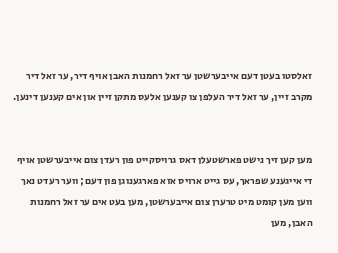זאלסטו בעטן דעם אייבערשטן ער זאל רחמנות האבן אויף דיר, ער זאל דיר מקרב זיין, ער זאל דיר העלפן צו קענען אלעס מתקן זיין און אים קענען דינען.


מען קען זיך נישט פארשטעלן דאס גרויסקייט פון רעדן צום אייבערשטן אויף די אייגענע שפראך, עס גייט ארויס אזא פארגענוגן פון דעם; ווער רעדט נאך ווען מען קומט מיט טרערן צום אייבערשטן, מען בעט אים ער זאל רחמנות האבן, מען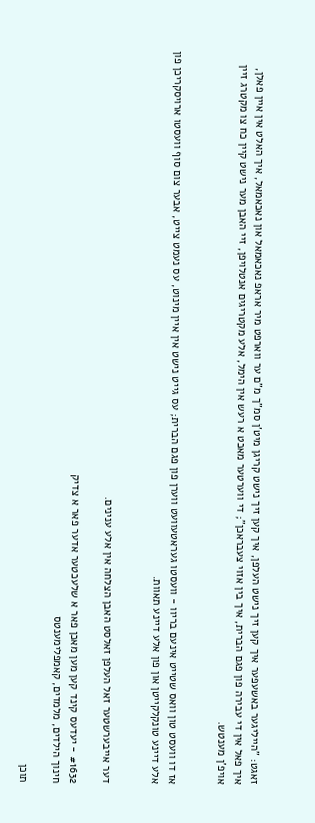זאגט: "הייליגער באשעפער איך קען זיך נישט העלפן, איך קען זיך נישט קריגן מיט'ן סמ"ך מ"ם ער ווארפט מיר אראפ נאכאמאל און נאכאמאל, איך האלט אין איין פאלן, איך פאל אין די עבירה פון פגם הברית, איך בין אזוי צעבראכן"; די ווערטער מאכט א רעש אין הימל, אלע מקטריגים אנטלויפן, זיי האבן מער נישט קיין כח צו מקטרג זיין אויפ'ן מענטש.


אז דו וועסט טון וואס שטייט אינעם בריוו - וועסטו געראטעוועט ווערן פון פגם הברית; עס גייט נישט אין איין מינוט, עס נעמט צייט, אבער צום סוף וועסטו ארויסקריכן פון אלע דיינע טונקלקייטן און פון אלע דיינע תאוות.


דער אייבערשטער זאל העלפן זאלסט האבן הצלחה אין אלע ענינים.

#1632 - יעדעס קינד קען מען מאכן פאר א שלעכטער אדער פאר א צדיק
חינוך הילדים, מלמדים, קאמפלימענטס

תוכן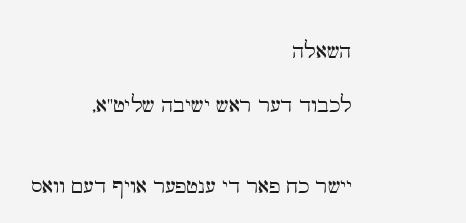השאלה

לכבוד דער ראש ישיבה שליט"א,


יישר כח פאר די ענטפער אויף דעם וואס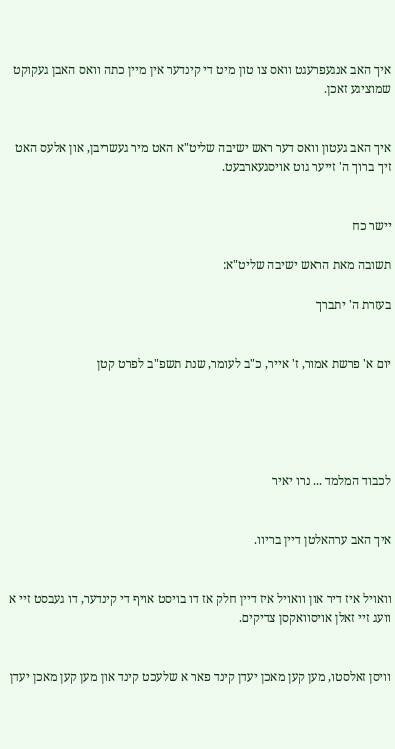איך האב אנגעפרעגט וואס צו טון מיט די קינדער אין מיין כתה וואס האבן געקוקט שמוציגע זאכן.


איך האב געטון וואס דער ראש ישיבה שליט"א האט מיר געשריבן, און אלעס האט זיך ברוך ה' זייער גוט אויסגעארבעט.


יישר כח

תשובה מאת הראש ישיבה שליט"א:

בעזרת ה' יתברך


יום א' פרשת אמור, ז' אייר, כ"ב לעומר, שנת תשפ"ב לפרט קטן





לכבוד המלמד ... נרו יאיר


איך האב ערהאלטן דיין בריוו.


וואויל איז דיר און וואויל איז דיין חלק אז דו בויסט אויף די קינדער, דו געבסט זיי א וועג זיי זאלן אויסוואקסן צדיקים.


וויסן זאלסטו, מען קען מאכן יעדן קינד פאר א שלעכט קינד און מען קען מאכן יעדן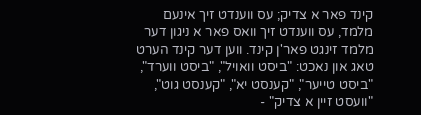קינד פאר א צדיק; עס ווענדט זיך אינעם מלמד, עס ווענדט זיך וואס פאר א ניגון דער מלמד זינגט פאר'ן קינד. ווען דער קינד הערט טאג און נאכט: "ביסט וואויל", "ביסט ווערד", "ביסט טייער", "קענסט יא", "קענסט גוט", "וועסט זיין א צדיק" -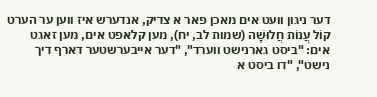דער ניגון וועט אים מאכן פאר א צדיק, אנדערש איז ווען ער הערט קוֹל עֲנוֹת חֲלוּשָׁה (שמות לב, יח), מען קלאפט אים, מען זאגט אים: "ביסט גארנישט ווערד", "דער אייבערשטער דארף דיך נישט", "דו ביסט א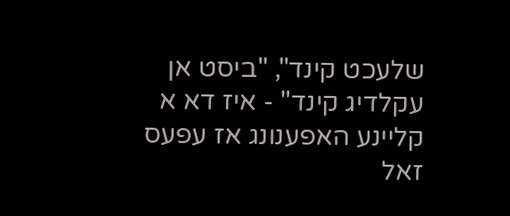שלעכט קינד", "ביסט אן עקלדיג קינד" - איז דא א קליינע האפענונג אז עפעס זאל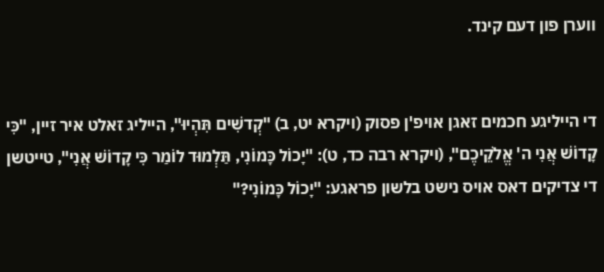ווערן פון דעם קינד.


די הייליגע חכמים זאגן אויפ'ן פסוק (ויקרא יט, ב) "קְדשִׁים תִּהְיוּ", הייליג זאלט איר זיין, "כִּי קָדוֹשׁ אֲנִי ה' אֱלֹקֵיכֶם", (ויקרא רבה כד, ט): "יָכוֹל כָּמוֹנִי, תַּלְמוּד לוֹמַר כִּי קָדוֹשׁ אֲנִי", טייטשן די צדיקים דאס אויס נישט בלשון פראגע: "יָכוֹל כָּמוֹנִי?"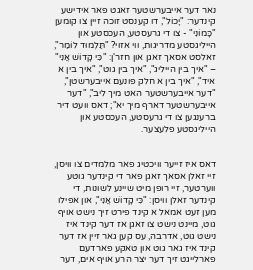נאר דער אייבערשטער זאגט פאר אידישע קינדער: "יָכוֹל", דו קענסט זוכה זיין צו קומען "כָּמוֹנִי" - צו די גרעסטע, העכסטע און הייליגסטע מדריגות, ווי אזוי? "תַּלְמוּד לוֹמַר", זאלסט אסאך זאגן און חזר'ן: "כִּי קָדוֹשׁ אֲנִי" – "איך בין הייליג", "איך בין גוט", "איך בין א איד", "איך בין א חלק פונעם אייבערשטן", "דער אייבערשטער האט מיך ליב", "דער אייבערשטער דארף מיך יא"; דאס וועט דיר ברענגען צו די גרעסטע, העכסטע און הייליגסטע פלעצער.


דאס איז זייער וויכטיג פאר מלמדים צו וויסן, זיי זאלן אסאך זאגן פאר די קינדער גוטע ווערטער, זיי רופן מיט שיינע לשונות, די קינדער זאלן וויסן: "כִּי קָדוֹשׁ אֲנִי", און אפילו מען זעט אמאל א קינד פירט זיך נישט אויף גוט, מיינט נישט צו זאגן אז דער קינד איז נישט גוט, אדרבה, עס קען גאר זיין אז דער קינד איז גאר גוט און טאקע פארדעם פארלייגט זיך דער יצר הרע אויף אים, דער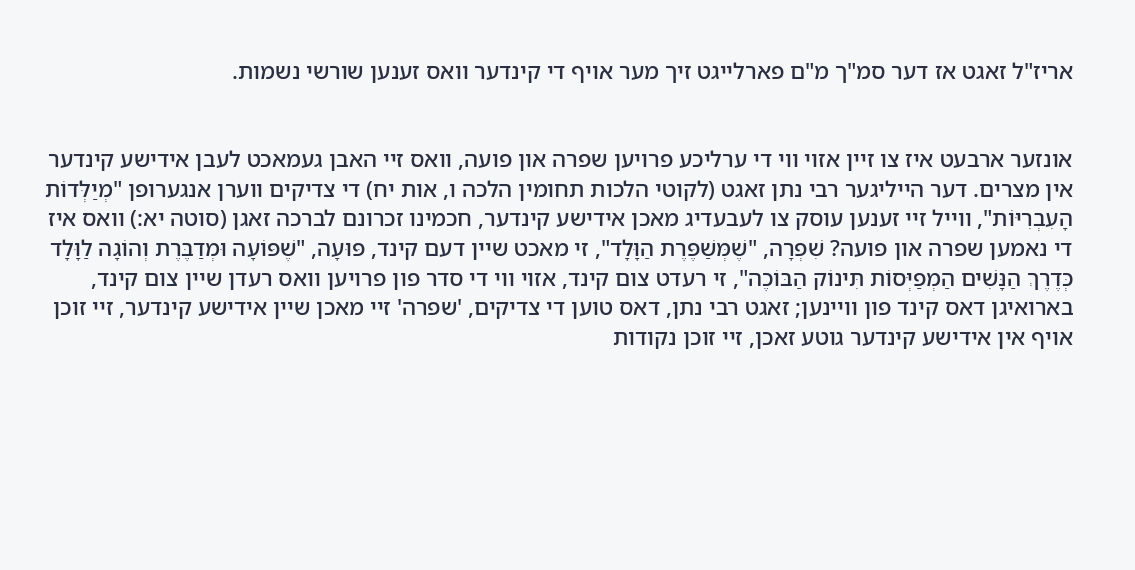אריז"ל זאגט אז דער סמ"ך מ"ם פארלייגט זיך מער אויף די קינדער וואס זענען שורשי נשמות.


אונזער ארבעט איז צו זיין אזוי ווי די ערליכע פרויען שפרה און פועה, וואס זיי האבן געמאכט לעבן אידישע קינדער אין מצרים. דער הייליגער רבי נתן זאגט (לקוטי הלכות תחומין הלכה ו, אות יח) די צדיקים ווערן אנגערופן "מְיַלְּדוֹת הָעִבְרִיּוֹת", ווייל זיי זענען עוסק צו לעבעדיג מאכן אידישע קינדער, חכמינו זכרונם לברכה זאגן (סוטה יא:) וואס איז די נאמען שפרה און פועה? שִׁפְרָה, "שֶׁמְּשַׁפֶּרֶת הַוָּלָד", זי מאכט שיין דעם קינד, פּוּעָה, "שֶׁפּוֹעָה וּמְדַבֶּרֶת וְהוֹגָה לַוָּלָד כְּדֶרֶךְ הַנָּשִׁים הַמְפַיְּסוֹת תִּינוֹק הַבּוֹכֶה", זי רעדט צום קינד, אזוי ווי די סדר פון פרויען וואס רעדן שיין צום קינד, בארואיגן דאס קינד פון וויינען; זאגט רבי נתן, דאס טוען די צדיקים, 'שפרה' זיי מאכן שיין אידישע קינדער, זיי זוכן אויף אין אידישע קינדער גוטע זאכן, זיי זוכן נקודות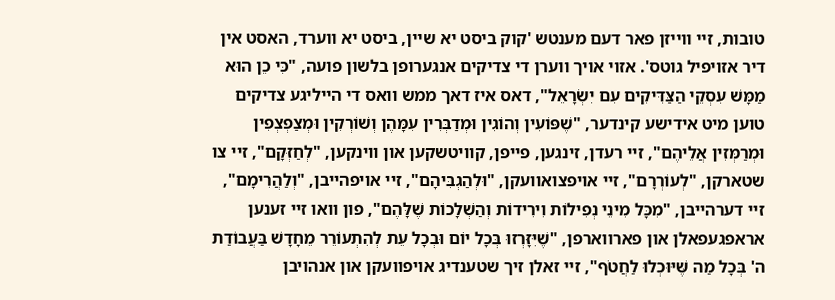טובות, זיי ווייזן פאר דעם מענטש 'קוק ביסט יא שיין, ביסט יא ווערד, האסט אין דיר אזויפיל גוטס'. אזוי אויך ווערן די צדיקים אנגערופן בלשון פועה, "כִּי כֵן הוּא מַמָּשׁ עִסְקֵי הַצַּדִּיקִים עִם יִשְׂרָאֵל", דאס איז דאך ממש וואס די הייליגע צדיקים טוען מיט אידישע קינדער, "שֶׁפּוֹעִין וְהוֹגִין וּמְדַבְּרִין עִמָּהֶן וְשׁוֹרְקִין וּמְצַפְצְפִין וּמְרַמְּזִין אֲלֵיהֶם", זיי רעדן, זינגען, פייפן, קוויטשקען און ווינקען, "לְחַזְּקָם", זיי צו שטארקן, "לְעוֹרְרָם", זיי אויפצואוועקן, "וּלְהַגְבִּיהָם", זיי אויפהייבן, "וְלַהֲרִימָם", זיי דערהייבן, "מִכָּל מִינֵי נְפִילוֹת וִירִידוֹת וְהַשְׁלָכוֹת שֶׁלָּהֶם", פון וואו זיי זענען אראפגעפאלן און פארווארפן, "שֶׁיִּזָּרְזוּ בְּכָל יוֹם וּבְכָל עֵת לְהִתְעוֹרֵר מֵחָדָשׁ בַּעֲבוֹדַת ה' בְּכָל מַה שֶּׁיּוּכְלוּ לַחֲטֹף", זיי זאלן זיך שטענדיג אויפוועקן און אנהויבן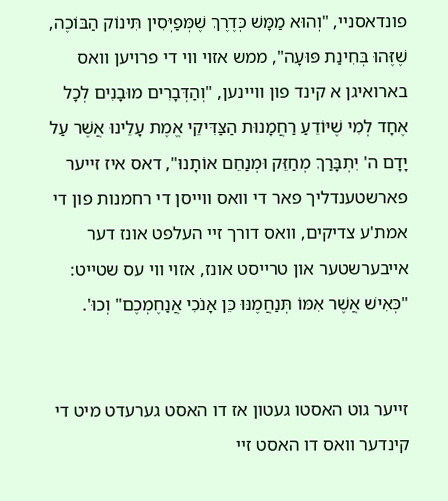פונדאסניי, "וְהוּא מַמָּשׁ כְּדֶרֶךְ שֶׁמְּפַיְּסִין תִּינוֹק הַבּוֹכֶה, שֶׁזֶּהוּ בְּחִינַת פּוּעָה", ממש אזוי ווי די פרויען וואס בארואיגן א קינד פון וויינען, "וְהַדְּבָרִים מוּבָנִים לְכָל אֶחָד לְמִי שֶׁיּוֹדֵעַ רַחֲמָנוּת הַצַּדִּיקֵי אֱמֶת עָלֵינוּ אֲשֶׁר עַל יָדָם ה' יִתְבָּרַךְ מְחַזֵּק וּמְנַחֵם אוֹתָנוּ", דאס איז זייער פארשטענדליך פאר די וואס ווייסן די רחמנות פון די אמת'ע צדיקים, וואס דורך זיי העלפט אונז דער אייבערשטער און טרייסט אונז, אזוי ווי עס שטייט: "כְּאִישׁ אֲשֶׁר אִמּוֹ תְּנַחֲמֶנּוּ כֵּן אָנֹכִי אֲנַחֶמְכֶם" וְכוּ'.


זייער גוט האסטו געטון אז דו האסט גערעדט מיט די קינדער וואס דו האסט זיי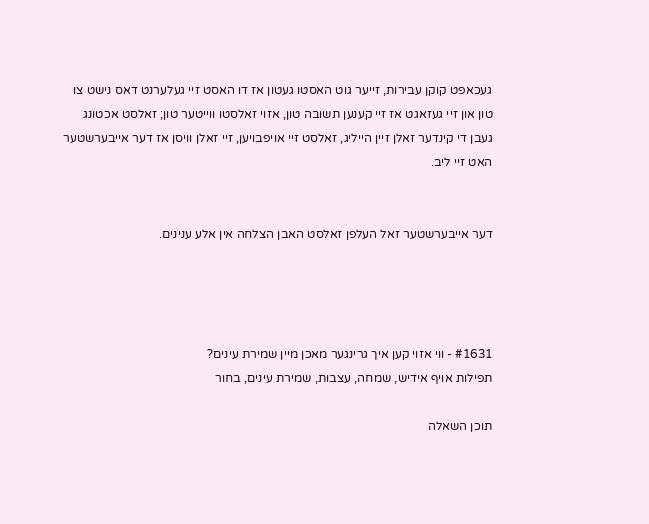געכאפט קוקן עבירות, זייער גוט האסטו געטון אז דו האסט זיי געלערנט דאס נישט צו טון און זיי געזאגט אז זיי קענען תשובה טון, אזוי זאלסטו ווייטער טון; זאלסט אכטונג געבן די קינדער זאלן זיין הייליג, זאלסט זיי אויפבויען, זיי זאלן וויסן אז דער אייבערשטער האט זיי ליב.


דער אייבערשטער זאל העלפן זאלסט האבן הצלחה אין אלע ענינים.




#1631 - ווי אזוי קען איך גרינגער מאכן מיין שמירת עינים?
תפילות אויף אידיש, שמחה, עצבות, שמירת עינים, בחור

תוכן השאלה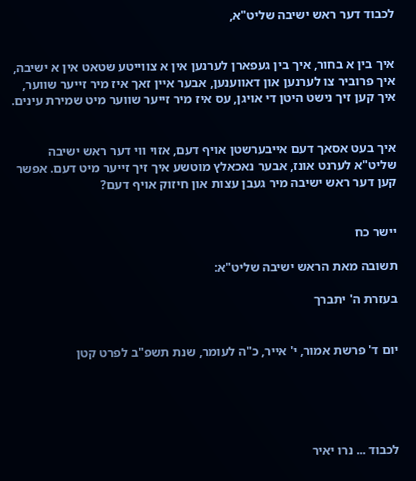לכבוד דער ראש ישיבה שליט"א,


איך בין א בחור, איך בין געפארן לערנען אין א צווייטע שטאט אין א ישיבה, איך פרוביר צו לערנען און דאווענען, אבער איין זאך איז מיר זייער שווער, איך קען זיך נישט היטן די אויגן, עס איז מיר זייער שווער מיט שמירת עינים.


איך בעט אסאך דעם אייבערשטן אויף דעם, אזוי ווי דער ראש ישיבה שליט"א לערנט אונז, אבער נאכאלץ מוטשע איך זיך זייער מיט דעם. אפשר קען דער ראש ישיבה מיר געבן עצות און חיזוק אויף דעם?


יישר כח

תשובה מאת הראש ישיבה שליט"א:

בעזרת ה' יתברך


יום ד' פרשת אמור, י' אייר, כ"ה לעומר, שנת תשפ"ב לפרט קטן





לכבוד ... נרו יאיר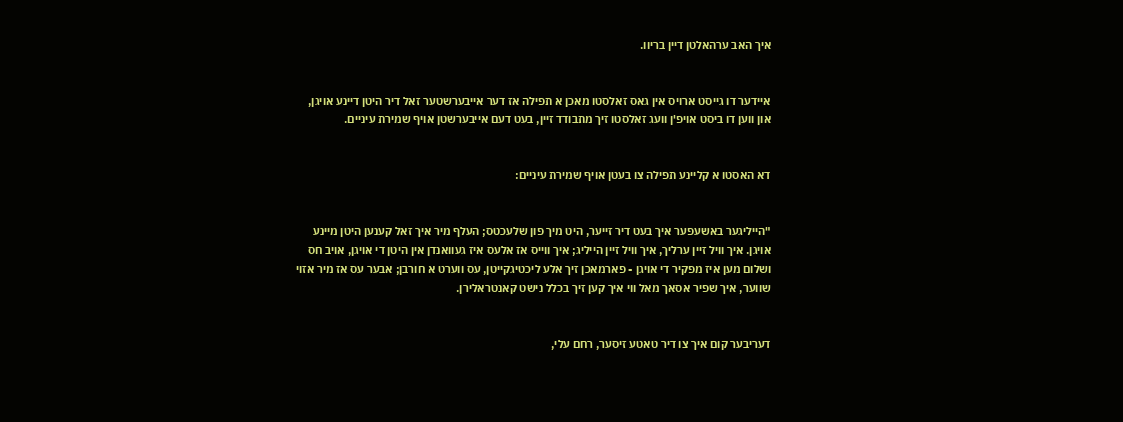איך האב ערהאלטן דיין בריוו.


איידער דו גייסט ארויס אין גאס זאלסטו מאכן א תפילה אז דער אייבערשטער זאל דיר היטן דיינע אויגן, און ווען דו ביסט אויפ'ן וועג זאלסטו זיך מתבודד זיין, בעט דעם אייבערשטן אויף שמירת עיניים.


דא האסטו א קליינע תפילה צו בעטן אויף שמירת עיניים:


"הייליגער באשעפער איך בעט דיר זייער, היט מיך פון שלעכטס; העלף מיר איך זאל קענען היטן מיינע אויגן. איך וויל זיין ערליך, איך וויל זיין הייליג; איך ווייס אז אלעס איז געוואנדן אין היטן די אויגן, אויב חס ושלום מען איז מפקיר די אויגן - פארמאכן זיך אלע ליכטיגקייטן, עס ווערט א חורבן; אבער עס אז מיר אזוי שווער, איך שפיר אסאך מאל ווי איך קען זיך בכלל נישט קאנטראלירן.


דעריבער קום איך צו דיר טאטע זיסער, רחם עלי,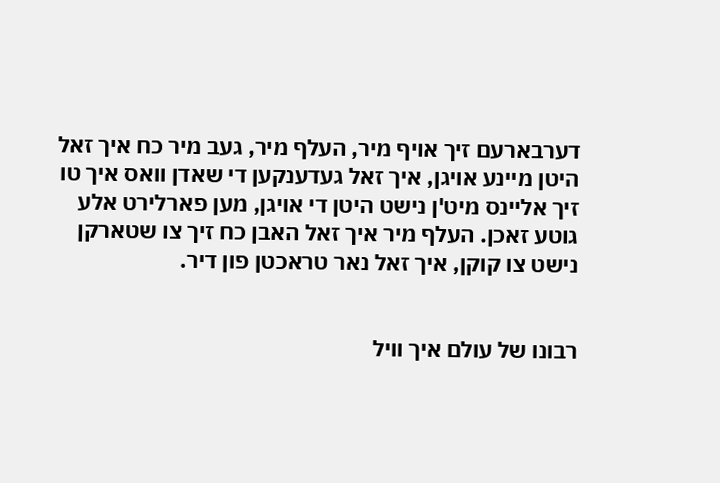דערבארעם זיך אויף מיר, העלף מיר, געב מיר כח איך זאל היטן מיינע אויגן, איך זאל געדענקען די שאדן וואס איך טו זיך אליינס מיט'ן נישט היטן די אויגן, מען פארלירט אלע גוטע זאכן. העלף מיר איך זאל האבן כח זיך צו שטארקן נישט צו קוקן, איך זאל נאר טראכטן פון דיר.


רבונו של עולם איך וויל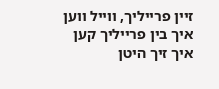זיין פרייליך, ווייל ווען איך בין פרייליך קען איך זיך היטן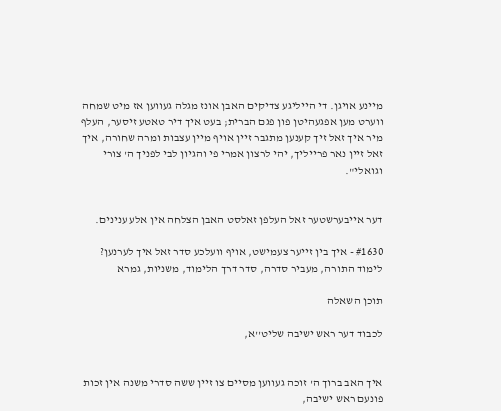מיינע אויגן. די הייליגע צדיקים האבן אונז מגלה געווען אז מיט שמחה ווערט מען אפגעהיטן פון פגם הברית; בעט איך דיר טאטע זיסער, העלף מיר איך זאל זיך קענען מתגבר זיין אויף מיין עצבות ומרה שחורה, איך זאל זיין נאר פרייליך, יהי לרצון אמרי פי והגיון לבי לפניך ה' צורי וגואלי".


דער אייבערשטער זאל העלפן זאלסט האבן הצלחה אין אלע ענינים.

#1630 - איך בין זייער צעמישט, אויף וועלכע סדר זאל איך לערנען?
לימוד התורה, מעביר סדרה, סדר דרך הלימוד, משניות, גמרא

תוכן השאלה

לכבוד דער ראש ישיבה שליט''א,


איך האב ברוך ה' זוכה געווען מסיים צו זיין ששה סדרי משנה אין זכות פונעם ראש ישיבה,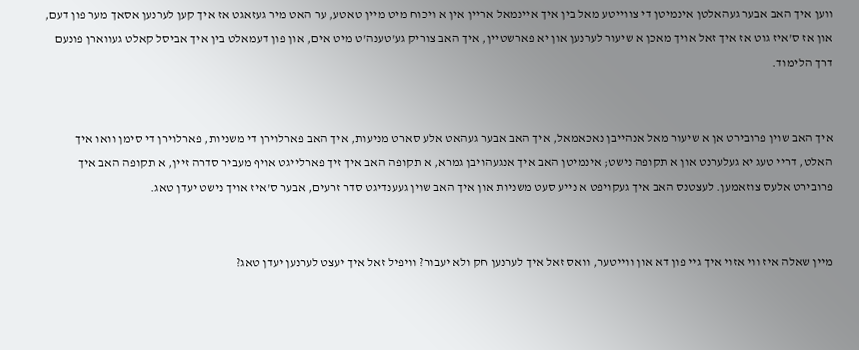ווען איך האב אבער געהאלטן אינמיטן די צווייטע מאל בין איך איינמאל אריין אין א ויכוח מיט מיין טאטע, ער האט מיר געזאגט אז איך קען לערנען אסאך מער פון דעם, און אז ס'איז גוט אז איך זאל אויך מאכן א שיעור לערנען און יא פארשטיין, איך האב צוריק גע'טענה'ט מיט אים, און פון דעמאלט בין איך אביסל קאלט געווארן פונעם דרך הלימוד.


איך האב שוין פרובירט אן א שיעור מאל אנהייבן נאכאמאל, איך האב אבער געהאט אלע סארט מניעות, איך האב פארלוירן די משניות, פארלוירן די סימן וואו איך האלט, דריי טעג יא געלערנט און א תקופה נישט; אינמיטן האב איך אנגעהויבן גמרא, א תקופה האב איך זיך פארלייגט אויף מעביר סדרה זיין, א תקופה האב איך פרובירט אלעס צוזאמען. לעצטנס האב איך געקויפט א נייע סעט משניות און איך האב שוין געענדיגט סדר זרעים, אבער ס'איז אויך נישט יעדן טאג.


מיין שאלה איז ווי אזוי איך גיי פון דא און ווייטער, וואס זאל איך לערנען חק ולא יעבור? וויפיל זאל איך יעצט לערנען יעדן טאג?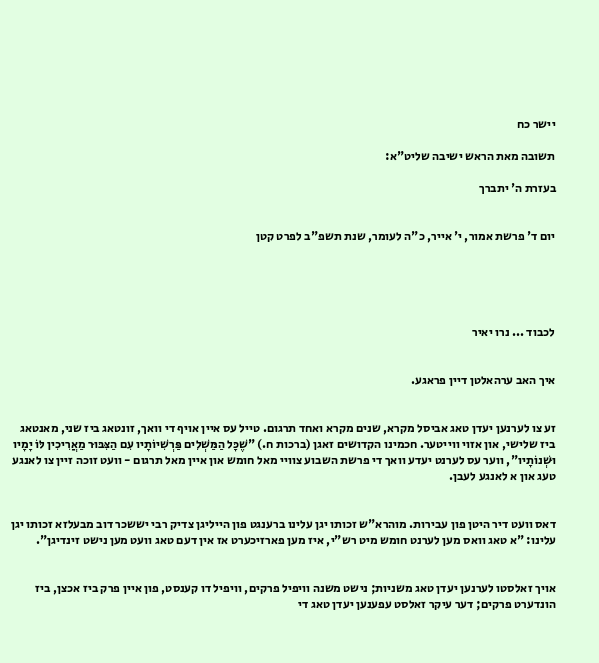יישר כח

תשובה מאת הראש ישיבה שליט"א:

בעזרת ה' יתברך


יום ד' פרשת אמור, י' אייר, כ"ה לעומר, שנת תשפ"ב לפרט קטן





לכבוד ... נרו יאיר


איך האב ערהאלטן דיין פראגע.


זע צו לערנען יעדן טאג אביסל מקרא, שנים מקרא ואחד תרגום. טייל עס איין אויף די וואך, זונטאג ביז שני, מאנטאג ביז שלישי, און אזוי ווייטער. חכמינו הקדושים זאגן (ברכות ח.) "שֶׁכָּל הַמַּשְׁלִים פַּרְשִׁיוֹתָיו עִם הַצִּבּוּר מַאֲרִיכִין לּוֹ יָמָיו וּשְׁנוֹתָיו", ווער עס לערנט יעדע וואך די פרשת השבוע צוויי מאל חומש און איין מאל תרגום - וועט זוכה זיין צו לאנגע טעג און א לאנגע לעבן.


דאס וועט דיר היטן פון עבירות. מוהרא"ש זכותו יגן עלינו ברענגט פון הייליגן צדיק רבי יששכר דוב מבעלזא זכותו יגן עלינו: "א טאג וואס מען לערנט חומש מיט רש"י, איז מען פארזיכערט אז אין דעם טאג וועט מען נישט זינדיגן".


אויך זאלסטו לערנען יעדן טאג משניות; נישט משנה וויפיל פרקים, וויפיל דו קענסט, פון איין פרק ביז אכצן, ביז הונדערט פרקים; דער עיקר זאלסט עפענען יעדן טאג די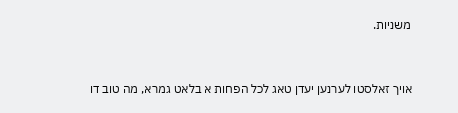משניות.


אויך זאלסטו לערנען יעדן טאג לכל הפחות א בלאט גמרא, מה טוב דו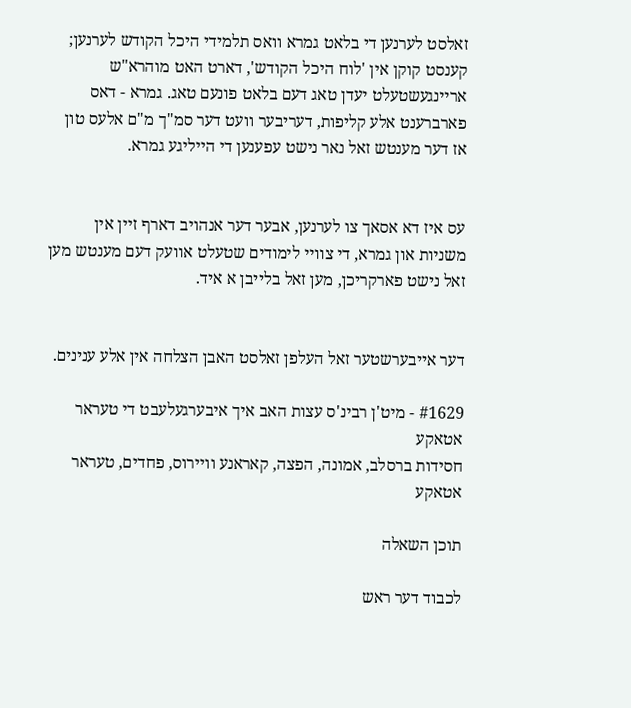זאלסט לערנען די בלאט גמרא וואס תלמידי היכל הקודש לערנען; קענסט קוקן אין 'לוח היכל הקודש', דארט האט מוהרא"ש אריינגעשטעלט יעדן טאג דעם בלאט פונעם טאג. גמרא - דאס פארברענט אלע קליפות, דעריבער וועט דער סמ"ך מ"ם אלעס טון אז דער מענטש זאל נאר נישט עפענען די הייליגע גמרא.


עס איז דא אסאך צו לערנען, אבער דער אנהויב דארף זיין אין משניות און גמרא, די צוויי לימודים שטעלט אוועק דעם מענטש מען זאל נישט פארקריכן, מען זאל בלייבן א איד.


דער אייבערשטער זאל העלפן זאלסט האבן הצלחה אין אלע ענינים.

#1629 - מיט'ן רבינ'ס עצות האב איך איבערגעלעבט די טעראר אטאקע
חסידות ברסלב, אמונה, הפצה, קאראנע וויירוס, פחדים, טעראר אטאקע

תוכן השאלה

לכבוד דער ראש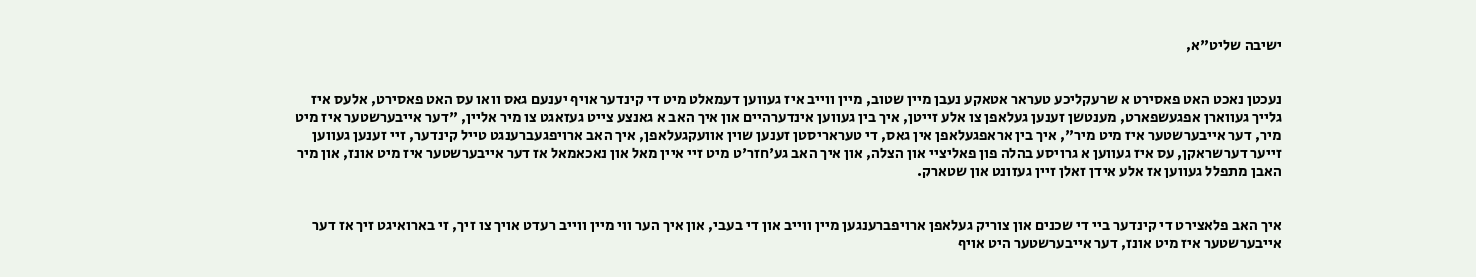ישיבה שליט"א,


נעכטן נאכט האט פאסירט א שרעקליכע טעראר אטאקע נעבן מיין שטוב, מיין ווייב איז געווען דעמאלט מיט די קינדער אויף יענעם גאס וואו עס האט פאסירט, אלעס איז גלייך געווארן אפגעשפארט, מענטשן זענען געלאפן צו אלע זייטן, איך בין געווען אינדערהיים און איך האב א גאנצע צייט געזאגט צו מיר אליין, "דער אייבערשטער איז מיט מיר, דער אייבערשטער איז מיט מיר", איך בין אראפגעלאפן אין גאס, די טעראריסטן זענען שוין אוועקגעלאפן, איך האב ארויפגעברענגט טייל קינדער, זיי זענען געווען זייער דערשראקן, עס איז געווען א גרויסע בהלה פון פאליציי און הצלה, און איך האב גע'חזר'ט מיט זיי איין מאל און נאכאמאל אז דער אייבערשטער איז מיט אונז, און מיר האבן מתפלל געווען אז אלע אידן זאלן זיין געזונט און שטארק.


איך האב פלאצירט די קינדער ביי די שכנים און צוריק געלאפן ארויפברענגען מיין ווייב און די בעבי, און איך הער ווי מיין ווייב רעדט אויך צו זיך, זי בארואיגט זיך אז דער אייבערשטער איז מיט אונז, דער אייבערשטער היט אויף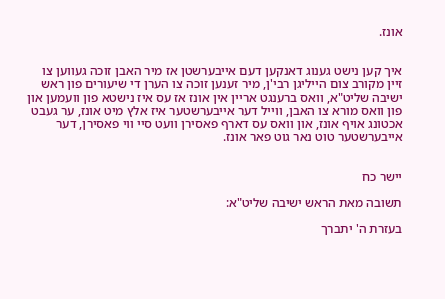אונז.


איך קען נישט גענוג דאנקען דעם אייבערשטן אז מיר האבן זוכה געווען צו זיין מקורב צום הייליגן רבי'ן, מיר זענען זוכה צו הערן די שיעורים פון ראש ישיבה שליט"א, וואס ברענגט אריין אין אונז אז עס איז נישטא פון וועמען און פון וואס מורא צו האבן, ווייל דער אייבערשטער איז אלץ מיט אונז, ער געבט אכטונג אויף אונז, און וואס עס דארף פאסירן וועט סיי ווי פאסירן, דער אייבערשטער טוט נאר גוט פאר אונז.


יישר כח

תשובה מאת הראש ישיבה שליט"א:

בעזרת ה' יתברך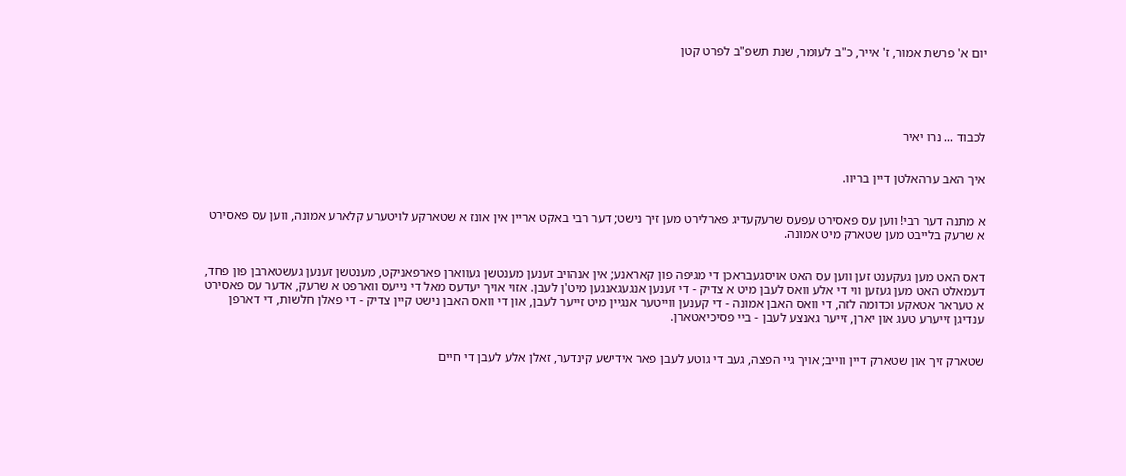יום א' פרשת אמור, ז' אייר, כ"ב לעומר, שנת תשפ"ב לפרט קטן





לכבוד ... נרו יאיר


איך האב ערהאלטן דיין בריוו.


א מתנה דער רבי! ווען עס פאסירט עפעס שרעקעדיג פארלירט מען זיך נישט; דער רבי באקט אריין אין אונז א שטארקע לויטערע קלארע אמונה, ווען עס פאסירט א שרעק בלייבט מען שטארק מיט אמונה.


דאס האט מען געקענט זען ווען עס האט אויסגעבראכן די מגיפה פון קאראנע; אין אנהויב זענען מענטשן געווארן פארפאניקט, מענטשן זענען געשטארבן פון פחד, דעמאלט האט מען געזען ווי די אלע וואס לעבן מיט א צדיק - די זענען אנגעגאנגען מיט'ן לעבן. אזוי אויך יעדעס מאל די נייעס ווארפט א שרעק, אדער עס פאסירט א טעראר אטאקע וכדומה לזה, די וואס האבן אמונה - די קענען ווייטער אנגיין מיט זייער לעבן, און די וואס האבן נישט קיין צדיק - די פאלן חלשות, די דארפן ענדיגן זייערע טעג און יארן, זייער גאנצע לעבן - ביי פסיכיאטארן.


שטארק זיך און שטארק דיין ווייב; אויך גיי הפצה, געב די גוטע לעבן פאר אידישע קינדער, זאלן אלע לעבן די חיים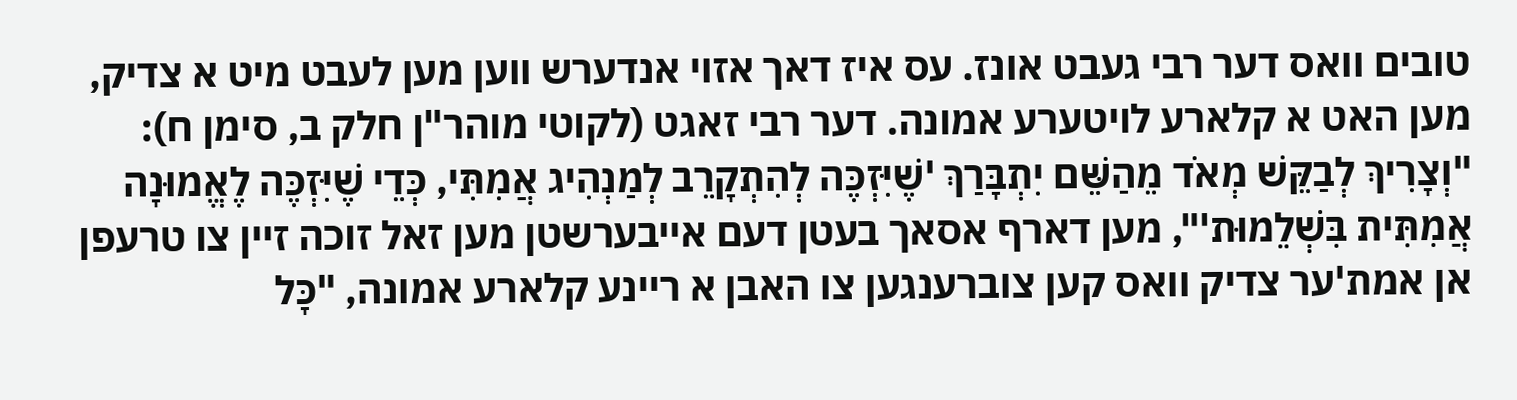טובים וואס דער רבי געבט אונז. עס איז דאך אזוי אנדערש ווען מען לעבט מיט א צדיק, מען האט א קלארע לויטערע אמונה. דער רבי זאגט (לקוטי מוהר"ן חלק ב, סימן ח): "וְצָרִיךְ לְבַקֵּשׁ מְאֹד מֵהַשֵּׁם יִתְבָּרַךְ 'שֶׁיִּזְכֶּה לְהִתְקָרֵב לְמַנְהִיג אֲמִתִּי, כְּדֵי שֶׁיִּזְכֶּה לֶאֱמוּנָה אֲמִתִּית בִּשְׁלֵמוּת'", מען דארף אסאך בעטן דעם אייבערשטן מען זאל זוכה זיין צו טרעפן אן אמת'ער צדיק וואס קען צוברענגען צו האבן א ריינע קלארע אמונה, "כָּל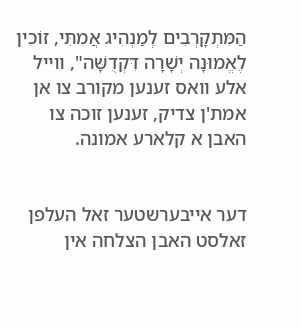הַמִּתְקָרְבִים לְמַנְהִיג אֲמִתִּי, זוֹכִין לֶאֱמוּנָה יְשָׁרָה דִּקְדֻשָּׁה", ווייל אלע וואס זענען מקורב צו אן אמת'ן צדיק, זענען זוכה צו האבן א קלארע אמונה.


דער אייבערשטער זאל העלפן זאלסט האבן הצלחה אין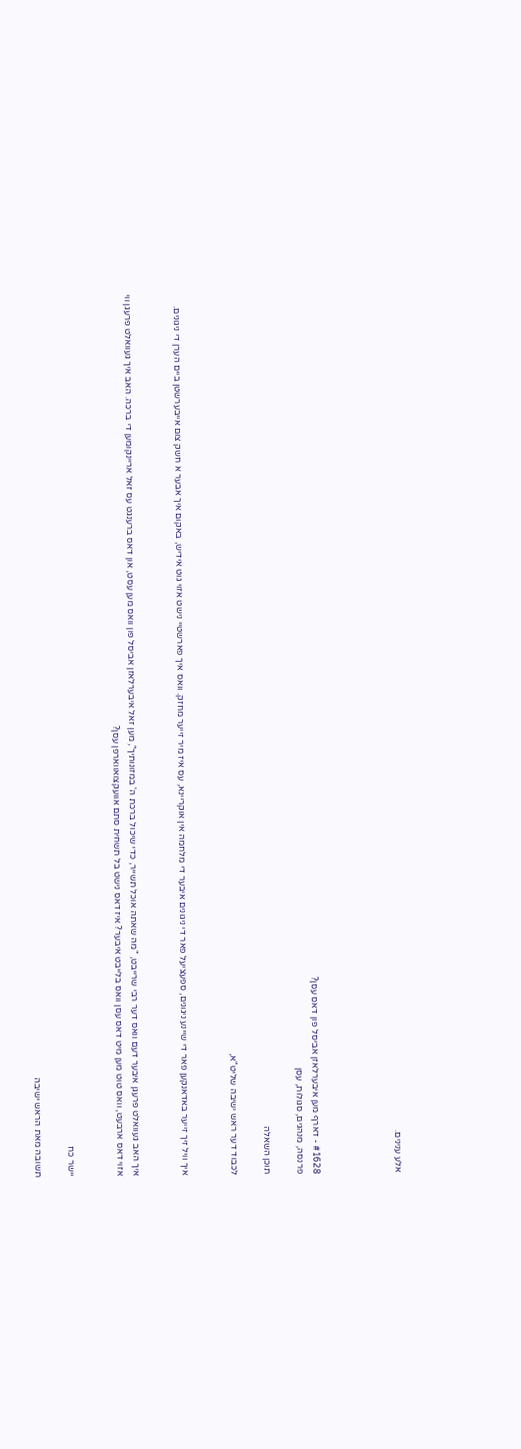אלע ענינים.




#1628 - דארף מען איבערלאזן אביסל פון דאס עסן?
פרנסה, מנהגים, סגולות, עסן

תוכן השאלה

לכבוד דער ראש ישיבה שליט"א,


איך וויל זיך זייער באדאנקען פאר די שיינע ניגונים, ספעציעל פאר די ניגונים איבער די מלחמה אין אוקריינא, עס איז מיר זייער מחזק. וואס איך פארשטיי נישט אזוי גוט אידיש, באקום איך אבער א חשק צום אייבערשטן ביים הערן די ניגונים.


איך האב געוואלט פרעגן איבער דעם וואס דער רבי שרייבט, "מה שאתה אוכל תשייר, כדי שיכול ברכת ה' במזונותיך", מען זאל איבערלאזן אביסל פון וואס מען עסט, און דאס ברענגט עס זאל אריינקומען די ברכה. האב איך געוואלט פרעגן ווי אזוי דאס ארבעט, וואס טוט מען מיט דאס עסן וואס בלייבט איבער? איז דאס נישט בל תשחית סתם אוועקצואווארפן עסן?


יישר כח

תשובה מאת הראש ישיבה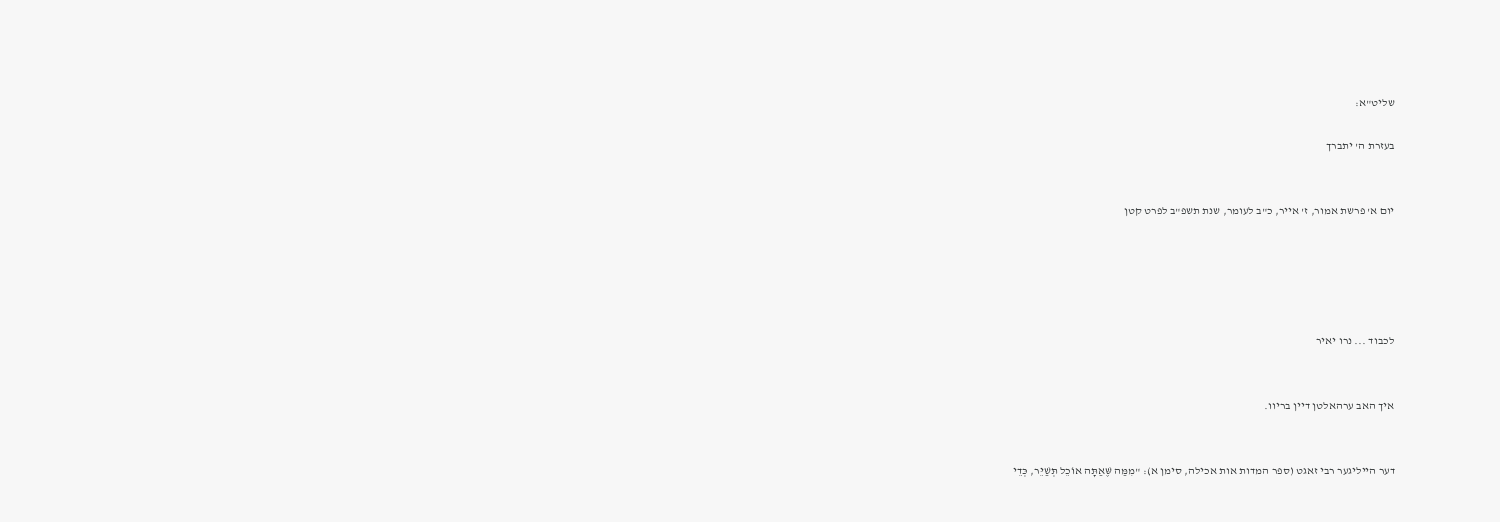שליט"א:

בעזרת ה' יתברך


יום א' פרשת אמור, ז' אייר, כ"ב לעומר, שנת תשפ"ב לפרט קטן





לכבוד ... נרו יאיר


איך האב ערהאלטן דיין בריוו.


דער הייליגער רבי זאגט (ספר המדות אות אכילה, סימן א): "מִמַּה שֶּׁאַתָּה אוֹכֵל תְּשַׁיֵּר, כְּדֵי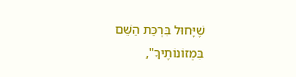שֶׁיָּחוּל בִּרְכַּת הַשֵּׁם בִּמְזוֹנוֹתֶיךָ",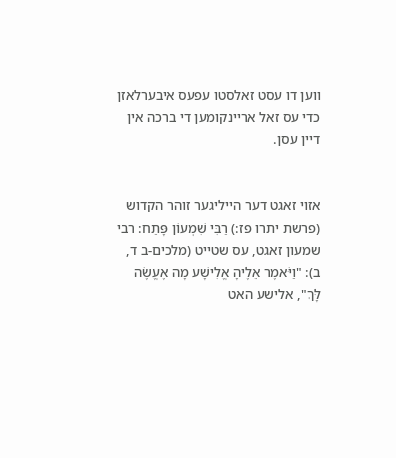ווען דו עסט זאלסטו עפעס איבערלאזן כדי עס זאל אריינקומען די ברכה אין דיין עסן.


אזוי זאגט דער הייליגער זוהר הקדוש (פרשת יתרו פז:) רַבִּי שִׁמְעוֹן פָּתַח: רבי שמעון זאגט, עס שטייט (מלכים-ב ד, ב): "וַיֹּאמֶר אֵלֶיהָ אֱלִישָׁע מָה אֶעֱשֶׂה לָּךְ", אלישע האט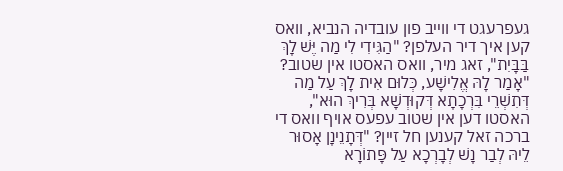געפרעגט די ווייב פון עובדיה הנביא, וואס קען איך דיר העלפן? "הַגִּידִי לִי מַה יֶּשׁ לָךְ בַּבָּיִת", זאג מיר, וואס האסטו אין שטוב? "אָמַר לָהּ אֱלִישָׁע, כְּלוּם אִית לָךְ עַל מַה דְּתִשְׁרֵי בִּרְכָתָא דְּקוּדְשָׁא בְּרִיךְ הוּא", האסטו דען אין שטוב עפעס אויף וואס די ברכה זאל קענען חל זיין? "דְּתָנֵינָן אָסוּר לֵיהּ לְבַר נָשׁ לְבָרְכָא עַל פָּתוֹרָא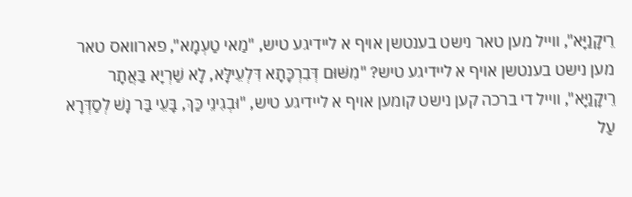רֵיקָנַיָּא", ווייל מען טאר נישט בענטשן אויף א ליידיגע טיש, "מַאי טַעְמָא", פארוואס טאר מען נישט בענטשן אויף א ליידיגע טיש? "מִשּׁוּם דְּבִרְכָּתָא דִּלְעֵילָּא, לָא שַׁרְיָא בַּאֲתָר רֵיקָנַיָּא", ווייל די ברכה קען נישט קומען אויף א ליידיגע טיש, "וּבְגִינֵי כַּךְ, בָּעֵי בַּר נָשׁ לְסַדְּרָא עַל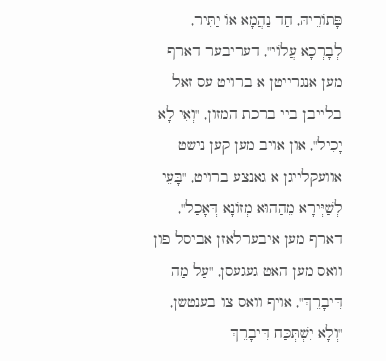פָּתוֹרֵיהּ, חַד נַהֲמָא אוֹ יַתִּיר, לְבָרְכָא עֲלוֹי", דעריבער דארף מען אנגרייטן א ברויט עס זאל בלייבן ביי ברכת המזון, "וְאִי לָא יָכִיל", און אויב מען קען נישט אוועקלייגן א גאנצע ברויט, "בָּעֵי לְשַׁיְּירָא מֵהַהוּא מְזוֹנָא דְּאָכַל", דארף מען איבערלאזן אביסל פון וואס מען האט געגעסן, "עַל מַה דִּיבָרֵךְ", אויף וואס צו בענטשן, "וְלָא יִשְׁתְּכַּח דִּיבָרֵךְ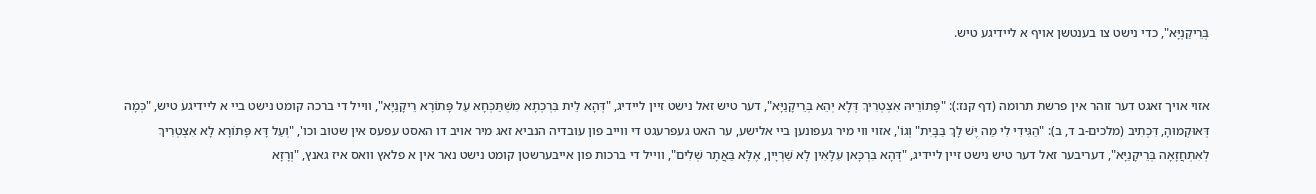בְּרֵיקַנְיָּא", כדי נישט צו בענטשן אויף א ליידיגע טיש.


אזוי אויך זאגט דער זוהר אין פרשת תרומה (דף קנז:): "פָּתוֹרֵיהּ אִצְטְרִיךְ דְּלָא יְהֵא בְּרֵיקָנַיָּא", דער טיש זאל נישט זיין ליידיג, "דְּהָא לֵית בִּרְכְתָא מִשְׁתַּכְּחָא עַל פָּתוֹרָא רֵיקָנַיָּא", ווייל די ברכה קומט נישט ביי א ליידיגע טיש, "כְּמָה דְּאוּקְמוּהָ, דִּכְתִיב (מלכים-ב ד, ב): "הַגִּידִי לִי מַה יֶּשׁ לָךְ בַּבָּיִת" וְגוֹ', אזוי ווי מיר געפונען ביי אלישע, ער האט געפרעגט די ווייב פון עובדיה הנביא זאג מיר אויב דו האסט עפעס אין שטוב וכו', "וְעַל דָּא פָּתוֹרָא לָא אִצְטְרִיךְ לְאִתְחֲזָאָה בְּרֵיקָנַיָּא", דעריבער זאל דער טיש נישט זיין ליידיג, "דְּהָא בִּרְכָּאן עִלָּאִין לָא שַׁרְיָין, אֶלָּא בַּאֲתָר שְׁלִים", ווייל די ברכות פון אייבערשטן קומט נישט נאר אין א פלאץ וואס איז גאנץ, "וְרָזָא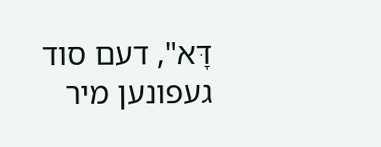דָּא", דעם סוד געפונען מיר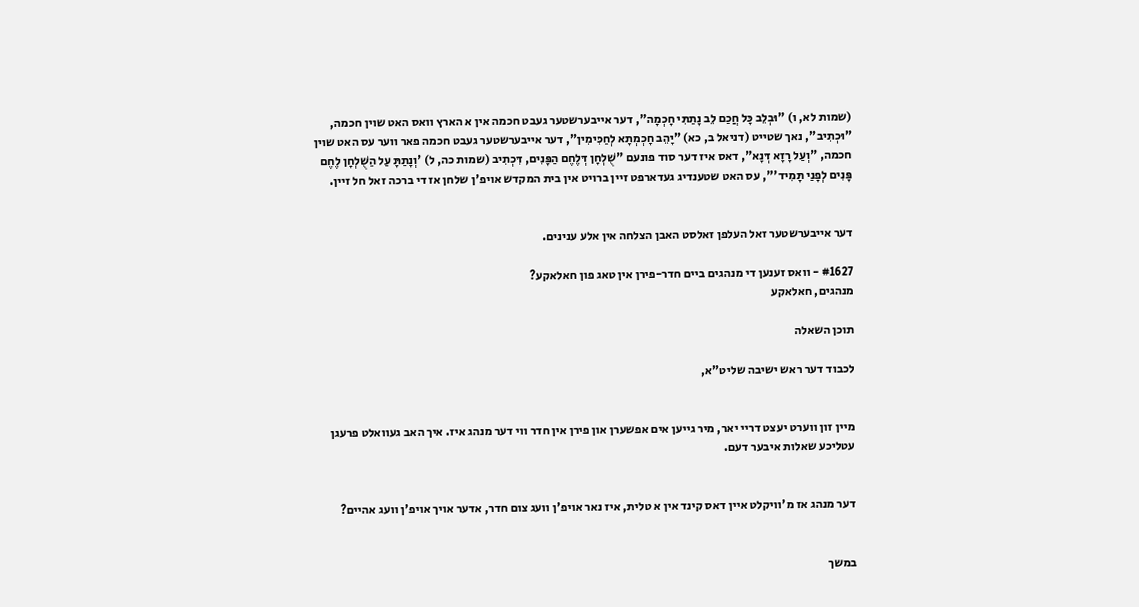(שמות לא, ו) "וּבְלֵב כָּל חֲכַם לֵב נָתַתִּי חָכְמָה", דער אייבערשטער געבט חכמה אין א הארץ וואס האט שוין חכמה, "וּכְתִיב", נאך שטייט (דניאל ב, כא) "יָהֵב חָכְמְתָא לְחַכִּימִין", דער אייבערשטער געבט חכמה פאר ווער עס האט שוין חכמה, "וְעַל רָזָא דְּנָא", דאס איז דער סוד פונעם "שֻׁלְחָן דְּלֶחֶם הַפָּנִים, דִּכְתִיב (שמות כה, ל) 'וְנָתַתָּ עַל הַשֻׁלְחָן לֶחֶם פָּנִים לְפָנַי תָּמִיד'", עס האט שטענדיג געדארפט זיין ברויט אין בית המקדש אויפ'ן שלחן אז די ברכה זאל חל זיין.


דער אייבערשטער זאל העלפן זאלסט האבן הצלחה אין אלע ענינים.

#1627 - וואס זענען די מנהגים ביים חדר-פירן אין טאג פון חאלאקע?
מנהגים, חאלאקע

תוכן השאלה

לכבוד דער ראש ישיבה שליט"א,


מיין זון ווערט יעצט דריי יאר, מיר גייען אים אפשערן און פירן אין חדר ווי דער מנהג איז. איך האב געוואלט פרעגן עטליכע שאלות איבער דעם.


דער מנהג אז מ'וויקלט איין דאס קינד אין א טלית, איז נאר אויפ'ן וועג צום חדר, אדער אויך אויפ'ן וועג אהיים?


במשך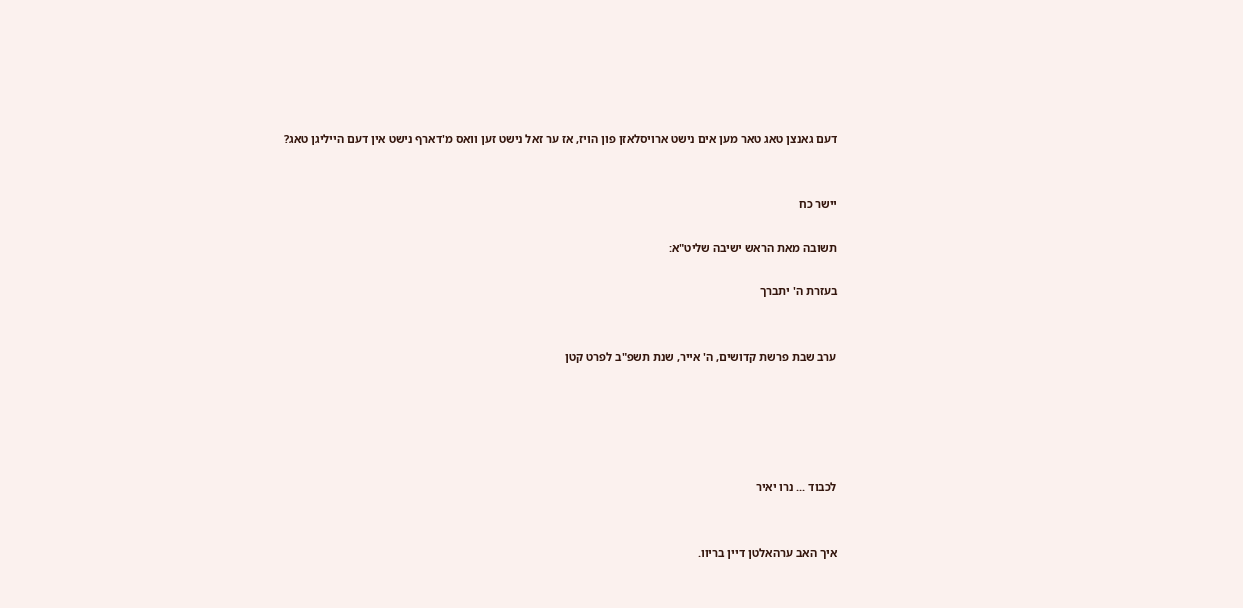דעם גאנצן טאג טאר מען אים נישט ארויסלאזן פון הויז, אז ער זאל נישט זען וואס מ'דארף נישט אין דעם הייליגן טאג?


יישר כח

תשובה מאת הראש ישיבה שליט"א:

בעזרת ה' יתברך


ערב שבת פרשת קדושים, ה' אייר, שנת תשפ"ב לפרט קטן





לכבוד ... נרו יאיר


איך האב ערהאלטן דיין בריוו.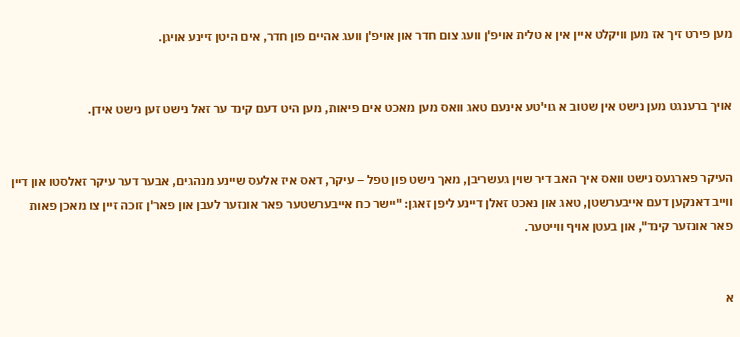מען פירט זיך אז מען וויקלט איין אין א טלית אויפ'ן וועג צום חדר און אויפ'ן וועג אהיים פון חדר, אים היטן זיינע אויגן.


אויך ברענגט מען נישט אין שטוב א גוי'טע אינעם טאג וואס מען מאכט אים פיאות, מען היט דעם קינד ער זאל נישט זען נישט אידן.


העיקר פארגעס נישט וואס איך האב דיר שוין געשריבן, מאך נישט פון טפל – עיקר, דאס איז אלעס שיינע מנהגים, אבער דער עיקר זאלסטו און דיין ווייב דאנקען דעם אייבערשטן, טאג און נאכט זאלן דיינע ליפן זאגן: "יישר כח אייבערשטער פאר אונזער לעבן און פאר'ן זוכה זיין צו מאכן פאות פאר אונזער קינד", און בעטן אויף ווייטער.


א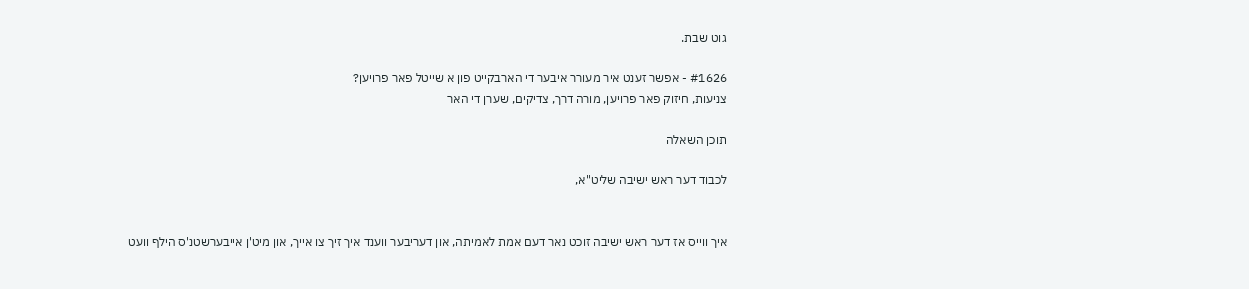גוט שבת.

#1626 - אפשר זענט איר מעורר איבער די הארבקייט פון א שייטל פאר פרויען?
צניעות, חיזוק פאר פרויען, מורה דרך, צדיקים, שערן די האר

תוכן השאלה

לכבוד דער ראש ישיבה שליט"א,


איך ווייס אז דער ראש ישיבה זוכט נאר דעם אמת לאמיתה, און דעריבער ווענד איך זיך צו אייך, און מיט'ן אייבערשטנ'ס הילף וועט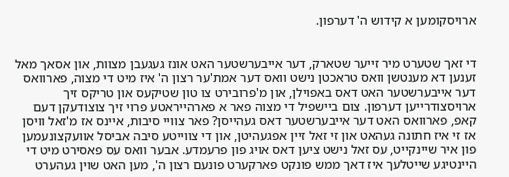ארויסקומען א קידוש ה' דערפון.


די זאך שטערט מיר זייער שטארק, דער אייבערשטער האט אונז געגעבן מצוות, און אסאך מאל זענען דא מענטשן וואס טראכטן נישט וואס דער אמת'ער רצון ה' איז מיט די מצוה, פארוואס דער אייבערשטער האט דאס באפוילן, און מ'פרובירט צו טון שטיקעס און טריקס זיך ארויסצודרייען דערפון. צום ביישפיל די מצוה פאר א פארהייראטע פרוי זיך צוצודעקן דעם קאפ, פארוואס האט דער אייבערשטער דאס געהייסן? פאר צוויי סיבות, איינס אז מ'זאל וויסן אז זי איז חתונה געהאט און זי זאל זיין אפגעהיטן, און די צווייטע סיבה אביסל אוועקצונעמען פון איר שיינקייט, עס זאל נישט ציען דאס אויג פון פרעמדע. אבער וואס עס פאסירט מיט די היינטיגע שייטלעך איז דאך ממש פונקט פארקערט פונעם רצון ה', מען האט שוין געהערט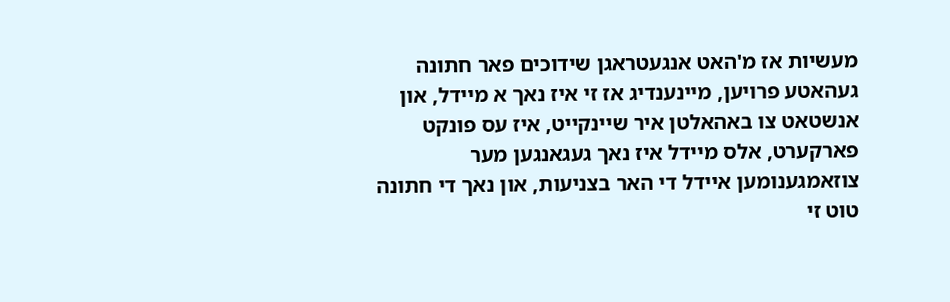מעשיות אז מ'האט אנגעטראגן שידוכים פאר חתונה געהאטע פרויען, מיינענדיג אז זי איז נאך א מיידל, און אנשטאט צו באהאלטן איר שיינקייט, איז עס פונקט פארקערט, אלס מיידל איז נאך געגאנגען מער צוזאמגענומען איידל די האר בצניעות, און נאך די חתונה טוט זי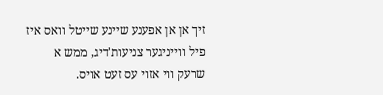זיך אן אן אפענע שיינע שייטל וואס איז פיל ווייניגער צניעות'דיג, ממש א שרעק ווי אזוי עס זעט אויס.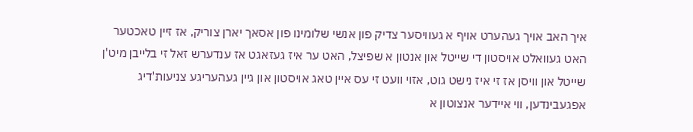איך האב אויך געהערט אויף א געוויסער צדיק פון אנשי שלומינו פון אסאך יארן צוריק, אז זיין טאכטער האט געוואלט אויסטון די שייטל און אנטון א שפיצל, האט ער איז געזאגט אז ענדערש זאל זי בלייבן מיט'ן שייטל און וויסן אז זי איז נישט גוט, אזוי וועט זי עס איין טאג אויסטון און גיין געהעריגע צניעות'דיג אפגעבינדען, ווי איידער אנצוטון א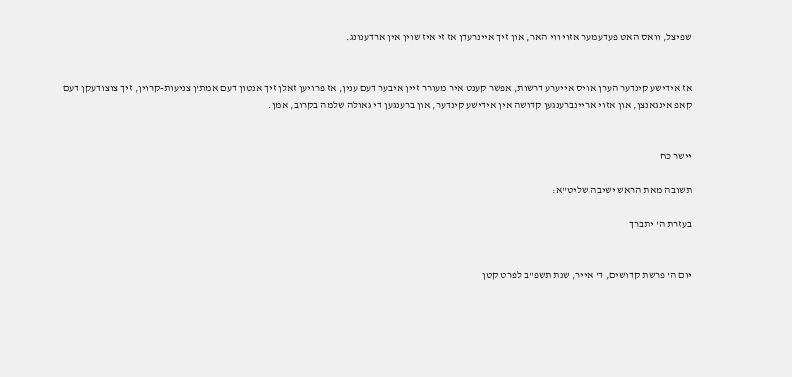שפיצל, וואס האט פעדעמער אזוי ווי האר, און זיך איינרעדן אז זי איז שוין אין ארדענונג.


אז אידישע קינדער הערן אויס אייערע דרשות, אפשר קענט איר מעורר זיין איבער דעם ענין, אז פרויען זאלן זיך אנטון דעם אמת'ן צניעות-קרוין, זיך צוצודעקן דעם קאפ אינגאנצן, און אזוי אריינברענגען קדושה אין אידישע קינדער, און ברענגען די גאולה שלמה בקרוב, אמן.


יישר כח

תשובה מאת הראש ישיבה שליט"א:

בעזרת ה' יתברך


יום ה' פרשת קדושים, ד' אייר, שנת תשפ"ב לפרט קטן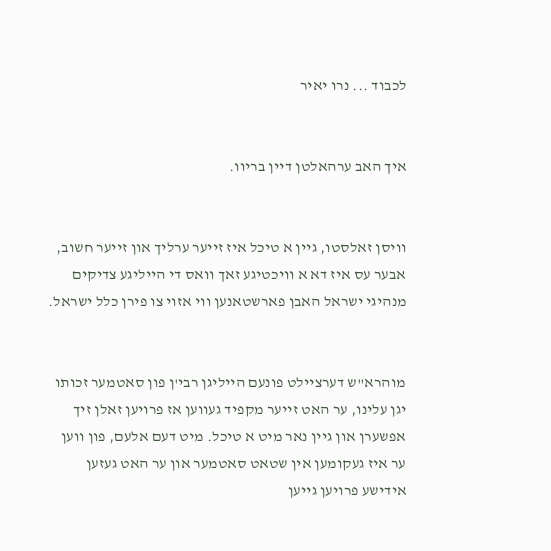לכבוד ... נרו יאיר


איך האב ערהאלטן דיין בריוו.


וויסן זאלסטו, גיין א טיכל איז זייער ערליך און זייער חשוב, אבער עס איז דא א וויכטיגע זאך וואס די הייליגע צדיקים מנהיגי ישראל האבן פארשטאנען ווי אזוי צו פירן כלל ישראל.


מוהרא"ש דערציילט פונעם הייליגן רבי'ן פון סאטמער זכותו יגן עלינו, ער האט זייער מקפיד געווען אז פרויען זאלן זיך אפשערן און גיין נאר מיט א טיכל. מיט דעם אלעם, פון ווען ער איז געקומען אין שטאט סאטמער און ער האט געזען אידישע פרויען גייען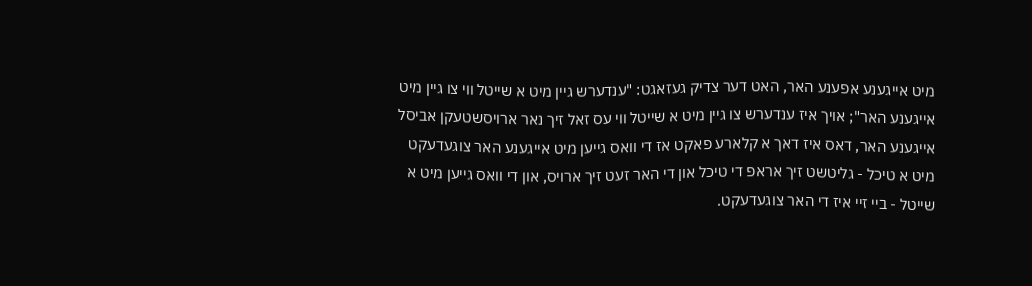מיט אייגענע אפענע האר, האט דער צדיק געזאגט: "ענדערש גיין מיט א שייטל ווי צו גיין מיט אייגענע האר"; אויך איז ענדערש צו גיין מיט א שייטל ווי עס זאל זיך נאר ארויסשטעקן אביסל אייגענע האר, דאס איז דאך א קלארע פאקט אז די וואס גייען מיט אייגענע האר צוגעדעקט מיט א טיכל - גליטשט זיך אראפ די טיכל און די האר זעט זיך ארויס, און די וואס גייען מיט א שייטל - ביי זיי איז די האר צוגעדעקט.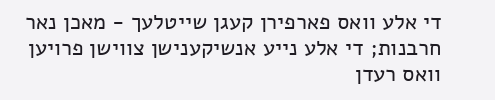די אלע וואס פארפירן קעגן שייטלעך - מאכן נאר חרבנות; די אלע נייע אנשיקענישן צווישן פרויען וואס רעדן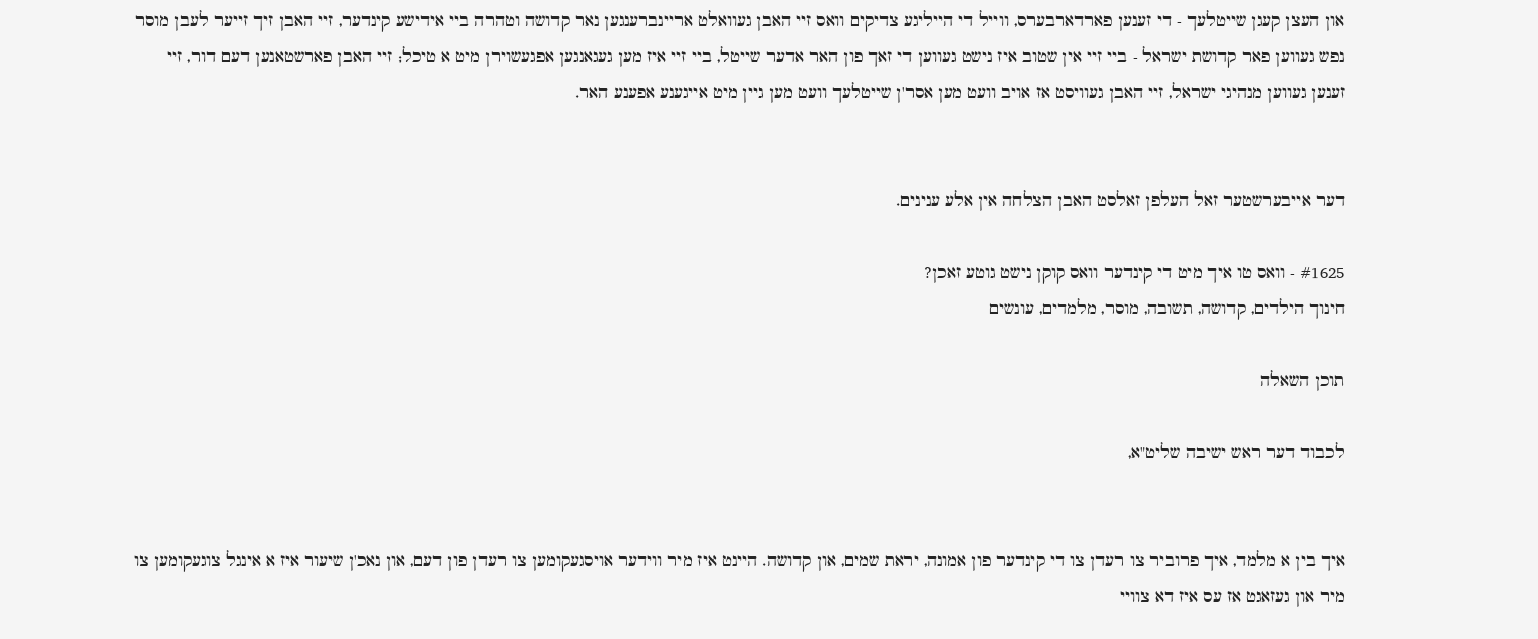און העצן קעגן שייטלעך - די זענען פארדארבערס, ווייל די הייליגע צדיקים וואס זיי האבן געוואלט אריינברענגען נאר קדושה וטהרה ביי אידישע קינדער, זיי האבן זיך זייער לעבן מוסר נפש געווען פאר קדושת ישראל - ביי זיי אין שטוב איז נישט געווען די זאך פון האר אדער שייטל, ביי זיי איז מען געגאנגען אפגעשוירן מיט א טיכל; זיי האבן פארשטאנען דעם דור, זיי זענען געווען מנהיגי ישראל, זיי האבן געוויסט אז אויב וועט מען אסר'ן שייטלעך וועט מען גיין מיט אייגענע אפענע האר.


דער אייבערשטער זאל העלפן זאלסט האבן הצלחה אין אלע ענינים.

#1625 - וואס טו איך מיט די קינדער וואס קוקן נישט גוטע זאכן?
חינוך הילדים, קדושה, תשובה, מוסר, מלמדים, עונשים

תוכן השאלה

לכבוד דער ראש ישיבה שליט"א,


איך בין א מלמד, איך פרוביר צו רעדן צו די קינדער פון אמונה, יראת שמים, און קדושה. היינט איז מיר ווידער אויסגעקומען צו רעדן פון דעם, און נאכ'ן שיעור איז א אינגל צוגעקומען צו מיר און געזאגט אז עס איז דא צוויי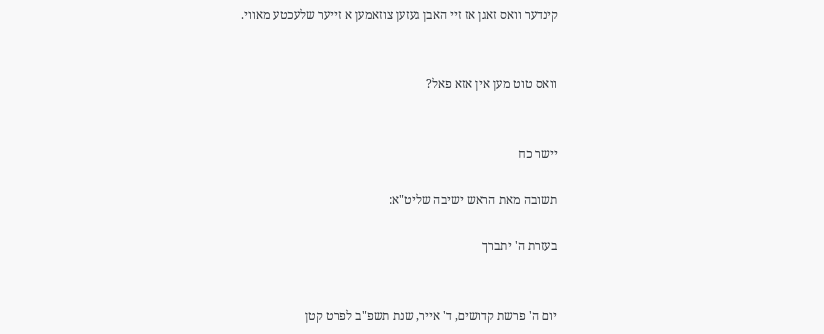קינדער וואס זאגן אז זיי האבן געזען צוזאמען א זייער שלעכטע מאווי.


וואס טוט מען אין אזא פאל?


יישר כח

תשובה מאת הראש ישיבה שליט"א:

בעזרת ה' יתברך


יום ה' פרשת קדושים, ד' אייר, שנת תשפ"ב לפרט קטן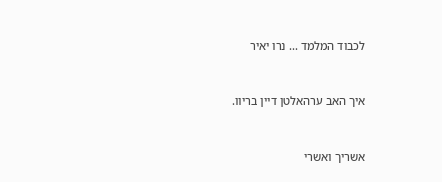לכבוד המלמד ... נרו יאיר


איך האב ערהאלטן דיין בריוו.


אשריך ואשרי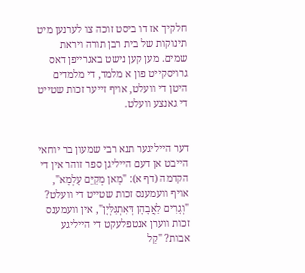חלקיך אז דו ביסט זוכה צו לערנען מיט תינוקות של בית רבן תורה ויראת שמים. מען קען נישט באגרייפן דאס גרויסקייט פון א מלמד, די מלמדים היטן די וועלט, אויף זייער זכות שטייט די גאנצע וועלט.


דער הייליגער תנא רבי שמעון בר יוחאי הייבט אן דעם הייליגן ספר זוהר אין די הקדמה (דף א): "מָאן מְקַיֵּם עָלְמָא", אויף וועמענס זכות שטייט די וועלט? "וְגָרִים לַאֲבָהָן דְּאִתְגַּלְּיָן", אין וועמענס זכות ווערן אנטפלעקט די הייליגע אבות? "קַל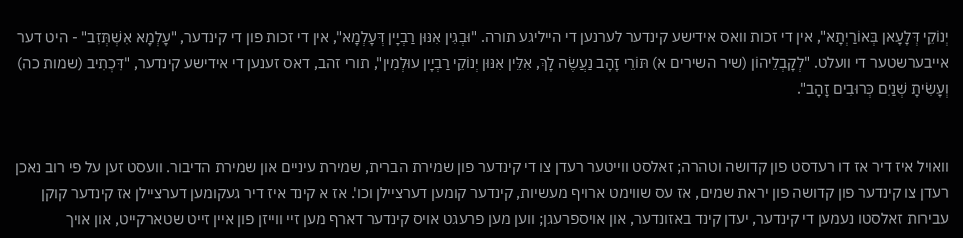יְנוֹקֵי דְּלָעָאן בְּאוֹרַיְתָא", אין די זכות וואס אידישע קינדער לערנען די הייליגע תורה. "וּבְגִין אִנּוּן רַבְיָין דְּעָלְמָא", אין די זכות פון די קינדער, "עָלְמָא אִשְׁתְּזִב" - היט דער אייבערשטער די וועלט. "לְקָבְלֵיהוֹן (שיר השירים א) תּוֹרֵי זָהָב נַעֲשֶׂה לָךְ, אִלֵּין אִנּוּן יְנוֹקֵי רַבְיָין עוּלְמִין", תורי זהב, דאס זענען די אידישע קינדער, "דִּכְתִיב (שמות כה) וְעָשִׂיתָ שְׁנַיִם כְּרוּבִים זָהָב".


וואויל איז דיר אז דו רעדסט פון קדושה וטהרה; זאלסט ווייטער רעדן צו די קינדער פון שמירת הברית, שמירת עיניים און שמירת הדיבור. וועסט זען על פי רוב נאכן רעדן צו קינדער פון קדושה פון יראת שמים, אז עס שווימט ארויף מעשיות, קינדער קומען דערציילן וכו'. אז א קינד איז דיר געקומען דערציילן אז קינדער קוקן עבירות זאלסטו נעמען די קינדער, יעדן קינד באזונדער, און אויספרעגן; ווען מען פרעגט אויס קינדער דארף מען זיי ווייזן פון איין זייט שטארקייט, און אויך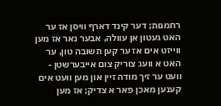רחמנות; דער קינד דארף וויסן אז ער האט געטון אן עוולה, אבער נאר אז מען ווייזט אים אז ער קען תשובה טון, ער האט א וועג צוריק צום אייבערשטן - וועט ער זיך מודה זיין און מען וועט אים קענען מאכן פאר א צדיק; אז מען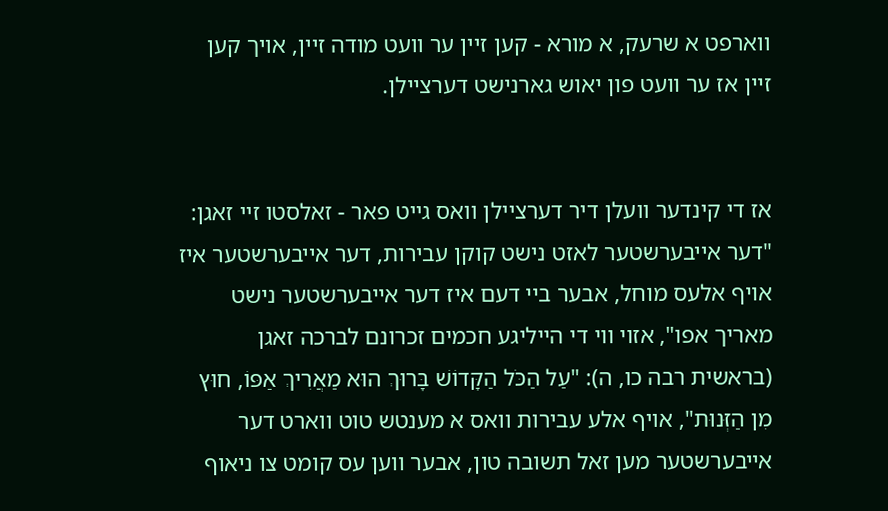ווארפט א שרעק, א מורא - קען זיין ער וועט מודה זיין, אויך קען זיין אז ער וועט פון יאוש גארנישט דערציילן.


אז די קינדער וועלן דיר דערציילן וואס גייט פאר - זאלסטו זיי זאגן: "דער אייבערשטער לאזט נישט קוקן עבירות, דער אייבערשטער איז אויף אלעס מוחל, אבער ביי דעם איז דער אייבערשטער נישט מאריך אפו", אזוי ווי די הייליגע חכמים זכרונם לברכה זאגן (בראשית רבה כו, ה): "עַל הַכֹּל הַקָּדוֹשׁ בָּרוּךְ הוּא מַאֲרִיךְ אַפּוֹ, חוּץ מִן הַזְּנוּת", אויף אלע עבירות וואס א מענטש טוט ווארט דער אייבערשטער מען זאל תשובה טון, אבער ווען עס קומט צו ניאוף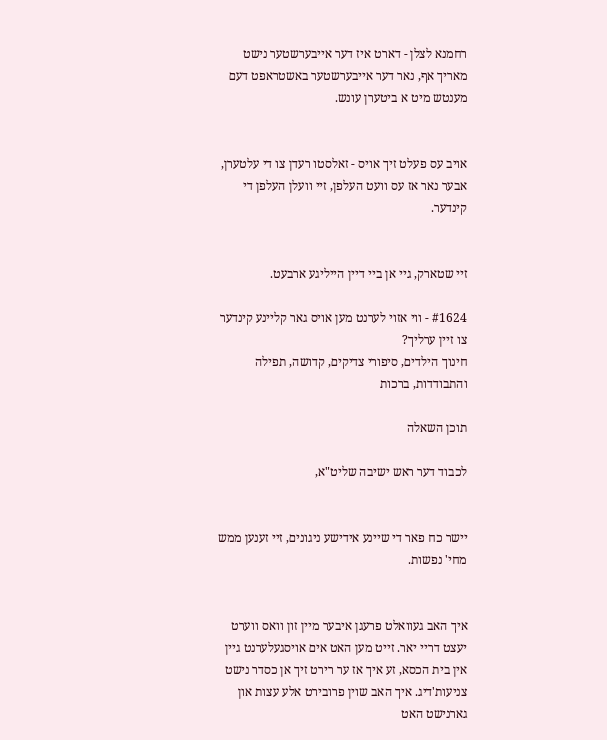רחמנא לצלן - דארט איז דער אייבערשטער נישט מאריך אף, נאר דער אייבערשטער באשטראפט דעם מענטש מיט א ביטערן עונש.


אויב עס פעלט זיך אויס - זאלסטו רעדן צו די עלטערן, אבער נאר אז עס וועט העלפן, זיי וועלן העלפן די קינדער.


זיי שטארק, גיי אן ביי דיין הייליגע ארבעט.

#1624 - ווי אזוי לערנט מען אויס גאר קליינע קינדער צו זיין ערליך?
חינוך הילדים, סיפורי צדיקים, קדושה, תפילה והתבודדות, ברכות

תוכן השאלה

לכבוד דער ראש ישיבה שליט"א,


יישר כח פאר די שיינע אידישע ניגונים, זיי זענען ממש מחי' נפשות.


איך האב געוואלט פרעגן איבער מיין זון וואס ווערט יעצט דריי יאר. זייט מען האט אים אויסגעלערנט גיין אין בית הכסא, זע איך אז ער רירט זיך אן כסדר נישט צניעות'דיג. איך האב שוין פרובירט אלע עצות און גארנישט האט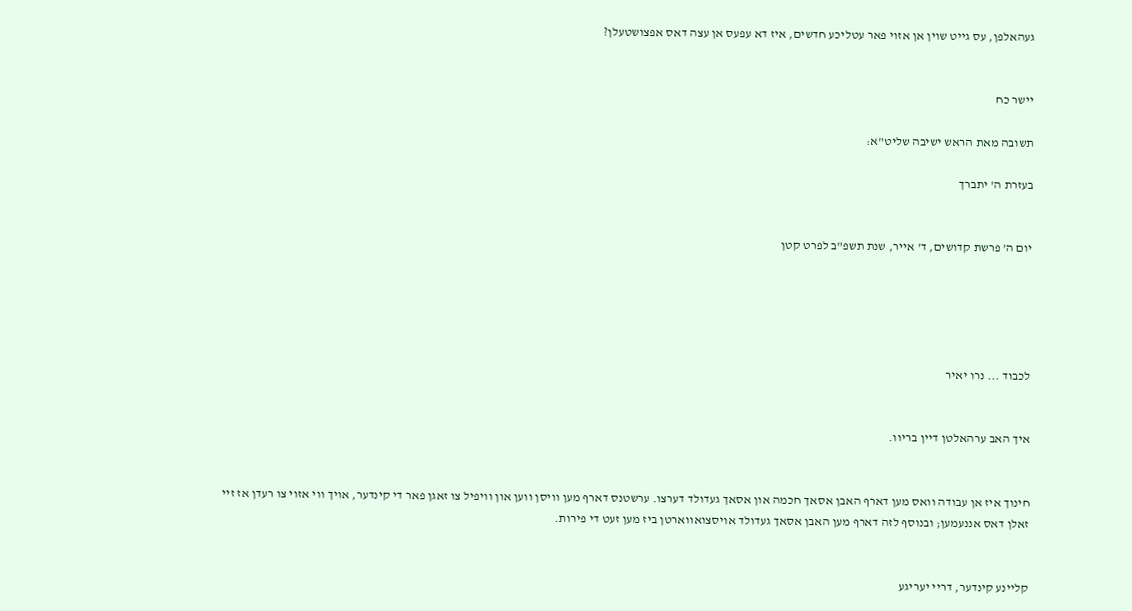געהאלפן, עס גייט שוין אן אזוי פאר עטליכע חדשים, איז דא עפעס אן עצה דאס אפצושטעלן?


יישר כח

תשובה מאת הראש ישיבה שליט"א:

בעזרת ה' יתברך


יום ה' פרשת קדושים, ד' אייר, שנת תשפ"ב לפרט קטן





לכבוד ... נרו יאיר


איך האב ערהאלטן דיין בריוו.


חינוך איז אן עבודה וואס מען דארף האבן אסאך חכמה און אסאך געדולד דערצו. ערשטנס דארף מען וויסן ווען און וויפיל צו זאגן פאר די קינדער, אויך ווי אזוי צו רעדן אז זיי זאלן דאס אננעמען; ובנוסף לזה דארף מען האבן אסאך געדולד אויסצואווארטן ביז מען זעט די פירות.


קליינע קינדער, דריי יעריגע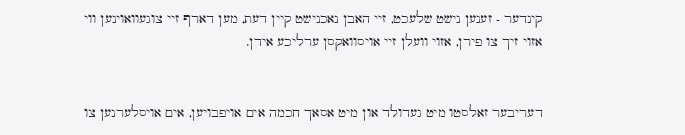קינדער - זענען נישט שלעכט, זיי האבן נאכנישט קיין דעת, מען דארף זיי צוגעוואוינען ווי אזוי זיך צו פירן, אזוי וועלן זיי אויסוואקסן ערליכע אידן.


דעריבער זאלסטו מיט געדולד און מיט אסאך חכמה אים אויפבויען, אים אויסלערנען צו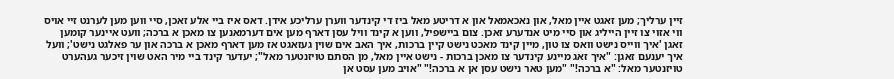זיין ערליך; מען זאגט איין מאל, און נאכאמאל און א דריטע מאל ביז די קינדער ווערן ערליכע אידן. דאס איז ביי אלע זאכן, סיי ווען מען לערנט זיי אויס ווי אזוי צו זיין הייליג און סיי מיט אנדערע זאכן. צום ביישפיל, ווען א קינד וויל עסן דארף מען אים דערמאנען צו מאכן א ברכה; וועט איינער קומען זאגן 'איך ווייס נישט וואס צו טון, מיין קינד מאכט נישט קיין ברכות, איך האב אים שוין געזאגט אז מען דארף מאכן א ברכה און ער פאלגט נישט'; וועל איך יענעם זאגן: "איך זאג מיינע קינדער צו מאכן ברכות - נישט איין מאל, מן הסתם טויזנטער מאל"; יעדער קינד ביי מיר האט שוין זיכער געהערט טויזנטער מאל: "א ברכה!" "מען טאר נישט עסן אן א ברכה!" "אויב מען עסט אן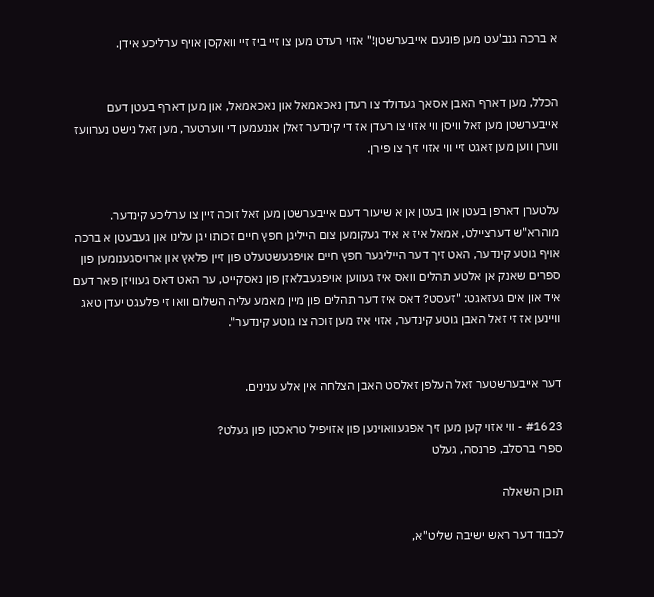א ברכה גנב'עט מען פונעם אייבערשטן!" אזוי רעדט מען צו זיי ביז זיי וואקסן אויף ערליכע אידן.


הכלל, מען דארף האבן אסאך געדולד צו רעדן נאכאמאל און נאכאמאל, און מען דארף בעטן דעם אייבערשטן מען זאל וויסן ווי אזוי צו רעדן אז די קינדער זאלן אננעמען די ווערטער, מען זאל נישט נערוועז ווערן ווען מען זאגט זיי ווי אזוי זיך צו פירן.


עלטערן דארפן בעטן און בעטן אן א שיעור דעם אייבערשטן מען זאל זוכה זיין צו ערליכע קינדער. מוהרא"ש דערציילט, אמאל איז א איד געקומען צום הייליגן חפץ חיים זכותו יגן עלינו און געבעטן א ברכה אויף גוטע קינדער, האט זיך דער הייליגער חפץ חיים אויפגעשטעלט פון זיין פלאץ און ארויסגענומען פון ספרים שאנק אן אלטע תהלים וואס איז געווען אויפגעבלאזן פון נאסקייט, ער האט דאס געוויזן פאר דעם איד און אים געזאגט: "זעסט? דאס איז דער תהלים פון מיין מאמע עליה השלום וואו זי פלעגט יעדן טאג וויינען אז זי זאל האבן גוטע קינדער, אזוי איז מען זוכה צו גוטע קינדער".


דער אייבערשטער זאל העלפן זאלסט האבן הצלחה אין אלע ענינים.

#1623 - ווי אזוי קען מען זיך אפגעוואוינען פון אזויפיל טראכטן פון געלט?
ספרי ברסלב, פרנסה, געלט

תוכן השאלה

לכבוד דער ראש ישיבה שליט"א,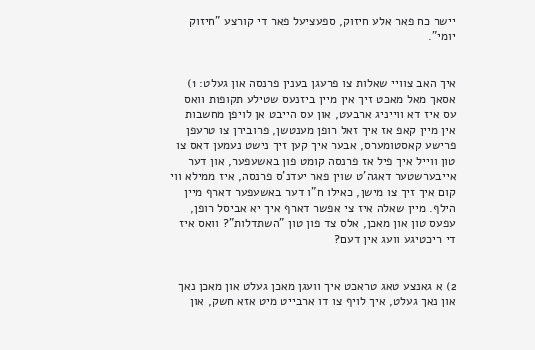יישר כח פאר אלע חיזוק, ספעציעל פאר די קורצע "חיזוק יומי".


איך האב צוויי שאלות צו פרעגן בענין פרנסה און געלט: 1) אסאך מאל מאכט זיך אין מיין ביזנעס שטילע תקופות וואס עס איז דא ווייניג ארבעט, און עס הייבט אן לויפן מחשבות אין מיין קאפ אז איך זאל רופן מענטשן, פרובירן צו טרעפן פרישע קאסטומערס, אבער איך קען זיך נישט נעמען דאס צו טון ווייל איך פיל אז פרנסה קומט פון באשעפער, און דער אייבערשטער דאגה'ט שוין פאר יעדנ'ס פרנסה, איז ממילא ווי קום איך זיך צו מישן, כאילו ח"ו דער באשעפער דארף מיין הילף. מיין שאלה איז צי אפשר דארף איך יא אביסל רופן, עפעס טון און מאכן, אלס צד פון טון "השתדלות"? וואס איז די ריכטיגע וועג אין דעם?


2) א גאנצע טאג טראכט איך וועגן מאכן געלט און מאכן נאך און נאך געלט, איך לויף צו דו ארבייט מיט אזא חשק, און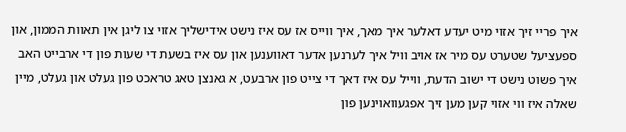איך פריי זיך אזוי מיט יעדע דאלער איך מאך, איך ווייס אז עס איז נישט אידישליך אזוי צו ליגן אין תאוות הממון, און ספעציעל שטערט עס מיר אז אויב וויל איך לערנען אדער דאווענען און עס איז בשעת די שעות פון די ארבייט האב איך פשוט נישט די ישוב הדעת, ווייל עס איז דאך די צייט פון ארבעט, א גאנצן טאג טראכט פון געלט און געלט, מיין שאלה איז ווי אזוי קען מען זיך אפגעוואוינען פון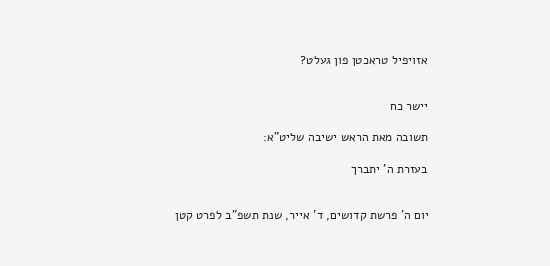אזויפיל טראכטן פון געלט?


יישר כח

תשובה מאת הראש ישיבה שליט"א:

בעזרת ה' יתברך


יום ה' פרשת קדושים, ד' אייר, שנת תשפ"ב לפרט קטן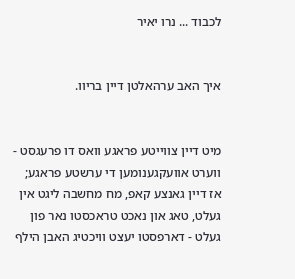לכבוד ... נרו יאיר


איך האב ערהאלטן דיין בריוו.


מיט דיין צווייטע פראגע וואס דו פרעגסט - ווערט אוועקגענומען די ערשטע פראגע; אז דיין גאנצע קאפ, מח מחשבה ליגט אין געלט, טאג און נאכט טראכסטו נאר פון געלט - דארפסטו יעצט וויכטיג האבן הילף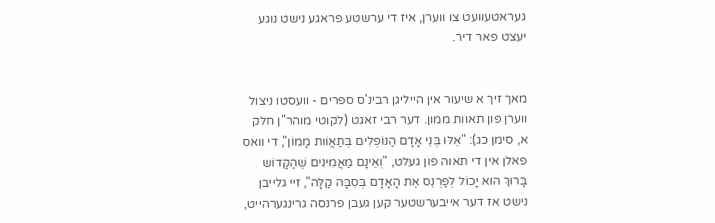געראטעוועט צו ווערן, איז די ערשטע פראגע נישט נוגע יעצט פאר דיר.


מאך זיך א שיעור אין הייליגן רבינ'ס ספרים - וועסטו ניצול ווערן פון תאוות ממון. דער רבי זאגט (לקוטי מוהר"ן חלק א, סימן כג): "אֵלּוּ בְּנֵי אָדָם הַנּוֹפְלִים בְּתַאֲוֹות מָמוֹן", די וואס פאלן אין די תאוה פון געלט, "וְאֵינָם מַאֲמִינִים שֶׁהַקָּדוֹש בָּרוּךְ הוּא יָכוֹל לְפַרְנֵס אֶת הָאָדָם בְּסִבָּה קַלָּה", זיי גלייבן נישט אז דער אייבערשטער קען געבן פרנסה גרינגערהייט,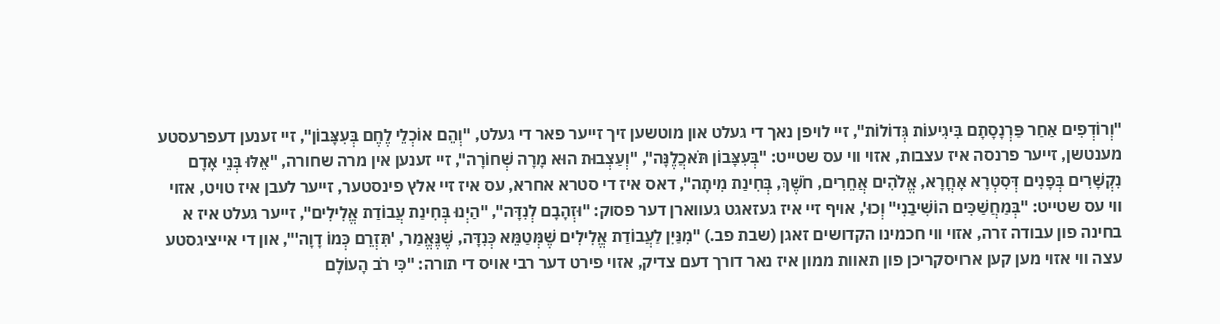"וְרוֹדְפִים אַחַר פַּרְנָסָתָם בִּיגִיעוֹת גְּדוֹלוֹת", זיי לויפן נאך די געלט און מוטשען זיך זייער פאר די געלט, "וְהֵם אוֹכְלֵי לֶחֶם בְּעִצָּבוֹן", זיי זענען דעפרעסטע מענטשן, זייער פרנסה איז עצבות, אזוי ווי עס שטייט: "בְּעִצָּבוֹן תֹּאכֲלֶנָּה", "וְעַצְבוּת הוּא מָרָה שְׁחוֹרָה", זיי זענען אין מרה שחורה, "אֵלּוּ בְּנֵי אָדָם נִקְשָׁרִים בְּפָנִים דְּסִטְרָא אָחֳרָא, אֱלֹהִים אֲחֵרִים, חֹשֶׁךְ, בְּחִינַת מִיתָה", דאס איז די סטרא אחרא, עס איז זיי אלץ פינסטער, זייער לעבן איז טויט, אזוי ווי עס שטייט: "בְּמַחֲשַׁכִּים הוֹשִׁיבַנִי" וְכוּ', אויף זיי איז געזאגט געווארן דער פסוק: "וּזְהָבָם לְנִדָּה", "הַיְנוּ בְּחִינַת עֲבוֹדַת אֱלִילִים", זייער געלט איז א בחינה פון עבודה זרה, אזוי ווי חכמינו הקדושים זאגן (שבת פב.) "מִנַּיִן לַעֲבוֹדַת אֱלִילִים שֶׁמְּטַמֵּא כְּנִדָּה, שֶׁנֶּאֱמַר, 'תִּזְרֵם כְּמוֹ דָוָה'", און די אייציגסטע עצה ווי אזוי מען קען ארויסקריכן פון תאוות ממון איז נאר דורך דעם צדיק, אזוי פירט דער רבי אויס די תורה: "כִּי רֹב הָעוֹלָם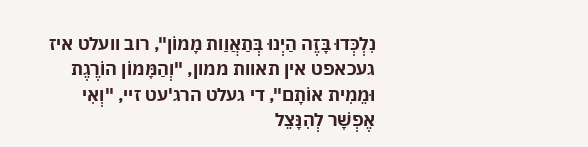נִלְכְּדוּ בָּזֶה הַיְנוּ בְּתַאֲוַות מָמוֹן", רוב וועלט איז געכאפט אין תאוות ממון, "וְהַמָּמוֹן הוֹרֶגֶת וּמֵמִית אוֹתָם", די געלט הרג'עט זיי, "וְאִי אֶפְשָׁר לְהִנָּצֵל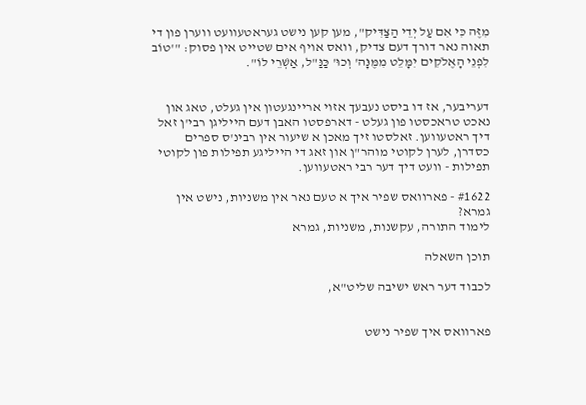מִזֶּה כִּי אִם עַל יְדֵי הַצַּדִּיק", מען קען נישט געראטעוועט ווערן פון די תאוה נאר דורך דעם צדיק, וואס אויף אים שטייט אין פסוק: "'טוֹב לִפְנֵי הָאֶלֹקִים יִמָּלֵט מִמֶּנָּה' וְכוּ' כַּנַּ"ל, אַשְׁרֵי לוֹ".


דעריבער, אז דו ביסט נעבעך אזוי אריינגעטון אין געלט, טאג און נאכט טראכסטו פון געלט - דארפסטו האבן דעם הייליגן רבי'ן זאל דיך ראטעווען. זאלסטו זיך מאכן א שיעור אין רבינ'ס ספרים כסדרן, לערן לקוטי מוהר"ן און זאג די הייליגע תפילות פון לקוטי תפילות - וועט דיך דער רבי ראטעווען.

#1622 - פארוואס שפיר איך א טעם נאר אין משניות, נישט אין גמרא?
לימוד התורה, עקשנות, משניות, גמרא

תוכן השאלה

לכבוד דער ראש ישיבה שליט"א,


פארוואס איך שפיר נישט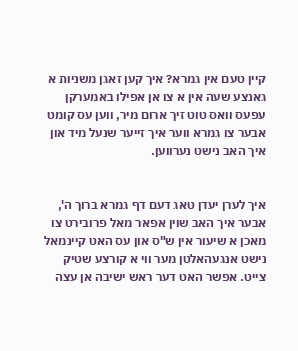קיין טעם אין גמרא? איך קען זאגן משניות א גאנצע שעה אין א צו אן אפילו באמערקן עפעס וואס טוט זיך ארום מיר, ווען עס קומט אבער צו גמרא ווער איך זייער שנעל מיד און איך האב נישט נערווען.


איך לערן יעדן טאג דעם דף גמרא ברוך ה', אבער איך האב שוין אפאר מאל פרובירט צו מאכן א שיעור אין ש"ס און עס האט קיינמאל נישט אנגעהאלטן מער ווי א קורצע שטיק צייט. אפשר האט דער ראש ישיבה אן עצה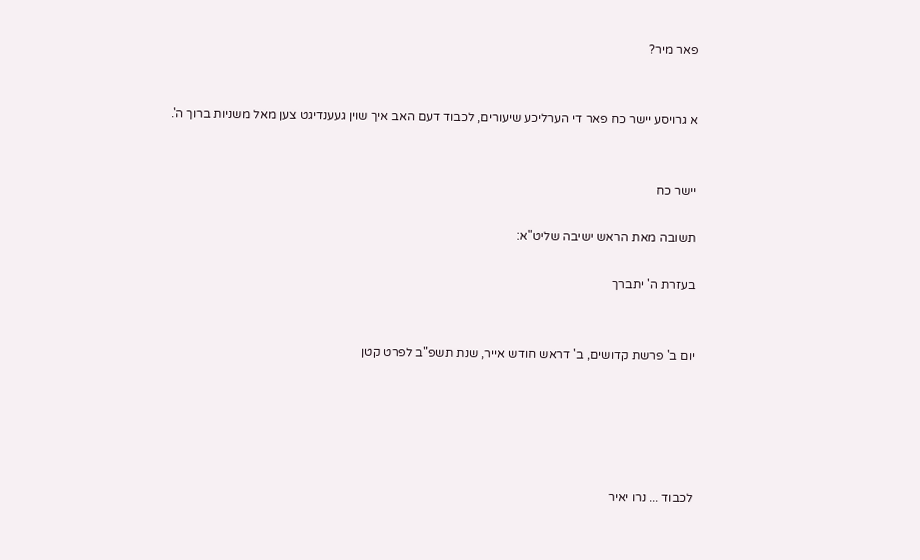פאר מיר?


א גרויסע יישר כח פאר די הערליכע שיעורים, לכבוד דעם האב איך שוין געענדיגט צען מאל משניות ברוך ה'.


יישר כח

תשובה מאת הראש ישיבה שליט"א:

בעזרת ה' יתברך


יום ב' פרשת קדושים, ב' דראש חודש אייר, שנת תשפ"ב לפרט קטן





לכבוד ... נרו יאיר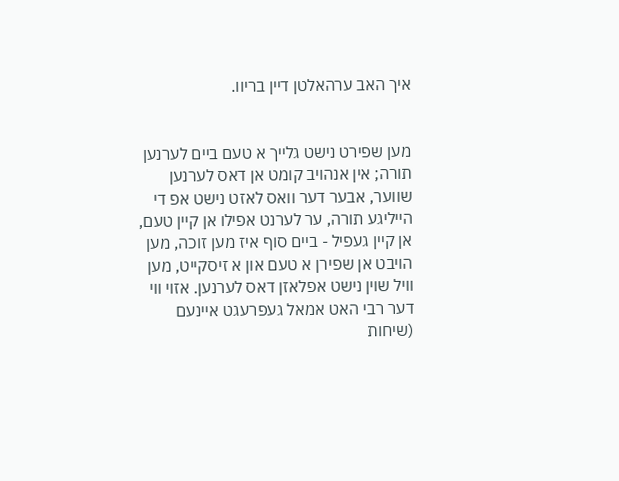איך האב ערהאלטן דיין בריוו.


מען שפירט נישט גלייך א טעם ביים לערנען תורה; אין אנהויב קומט אן דאס לערנען שווער, אבער דער וואס לאזט נישט אפ די הייליגע תורה, ער לערנט אפילו אן קיין טעם, אן קיין געפיל - ביים סוף איז מען זוכה, מען הויבט אן שפירן א טעם און א זיסקייט, מען וויל שוין נישט אפלאזן דאס לערנען. אזוי ווי דער רבי האט אמאל געפרעגט איינעם (שיחות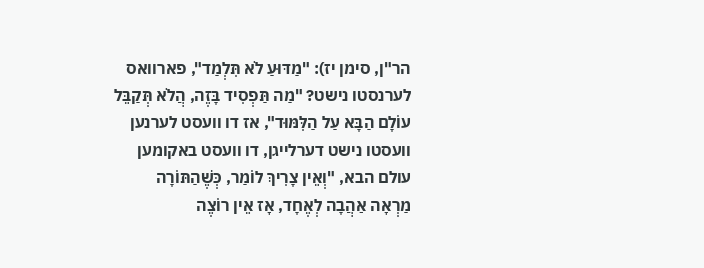הר"ן, סימן יז): "מַדּוּעַ לֹא תִּלְמַד", פארוואס לערנסטו נישט? "מַה תַּפְסִיד בָּזֶה, הֲלֹא תְּקַבֵּל עוֹלָם הַבָּא עַל הַלִּמּוּד", אז דו וועסט לערנען וועסטו נישט דערלייגן, דו וועסט באקומען עולם הבא, "וְאֵין צָרִיךְ לוֹמַר, כְּשֶׁהַתּוֹרָה מַרְאָה אַהֲבָה לְאֶחָד, אָז אֵין רוֹצֶה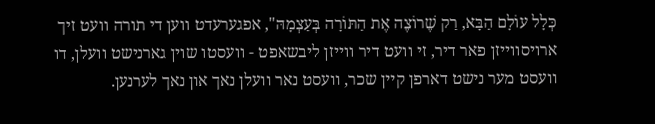כְּלָל עוֹלָם הַבָּא, רַק שֶׁרוֹצֶה אֶת הַתּוֹרָה בְּעַצְמָהּ", אפגערעדט ווען די תורה וועט זיך ארויסווייזן פאר דיר, זי וועט דיר ווייזן ליבשאפט - וועסטו שוין גארנישט וועלן, דו וועסט מער נישט דארפן קיין שכר, וועסט נאר וועלן נאך און נאך לערנען.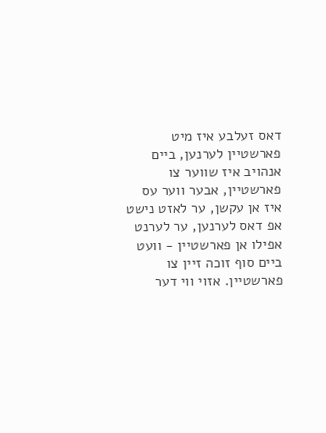דאס זעלבע איז מיט פארשטיין לערנען, ביים אנהויב איז שווער צו פארשטיין, אבער ווער עס איז אן עקשן, ער לאזט נישט אפ דאס לערנען, ער לערנט אפילו אן פארשטיין - וועט ביים סוף זוכה זיין צו פארשטיין. אזוי ווי דער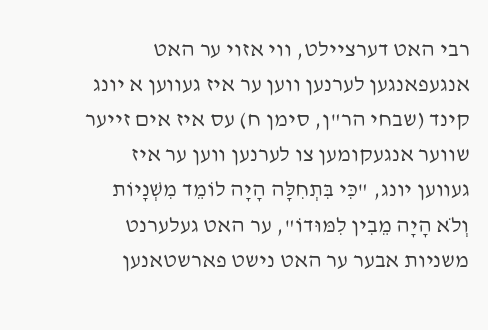רבי האט דערציילט, ווי אזוי ער האט אנגעפאנגען לערנען ווען ער איז געווען א יונג קינד (שבחי הר"ן, סימן ח) עס איז אים זייער שווער אנגעקומען צו לערנען ווען ער איז געווען יונג, "כִּי בִּתְחִלָּה הָיָה לוֹמֵד מִשְׁנָיוֹת וְלֹא הָיָה מֵבִין לִמּוּדוֹ", ער האט געלערנט משניות אבער ער האט נישט פארשטאנען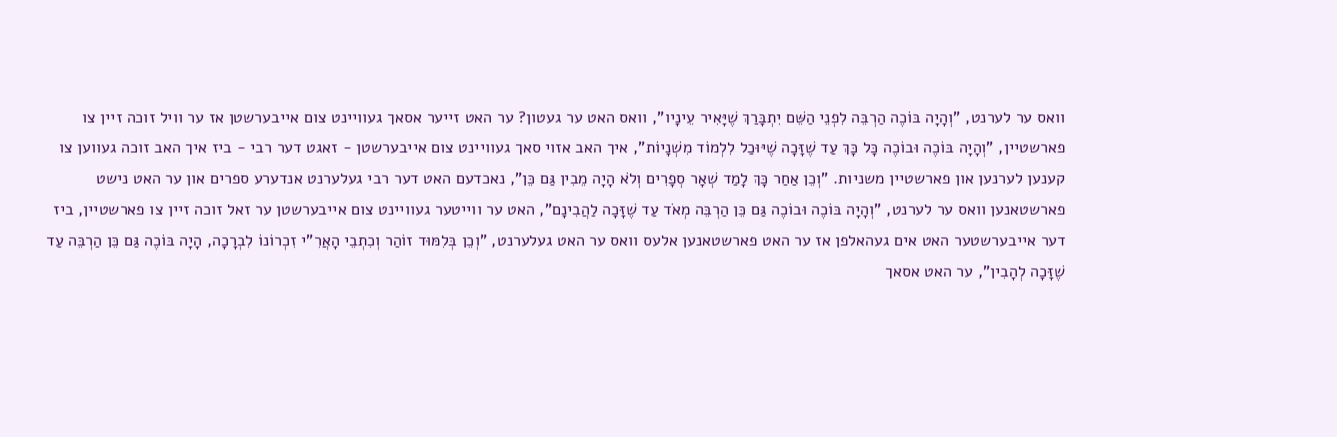וואס ער לערנט, "וְהָיָה בּוֹכֶה הַרְבֵּה לִפְנֵי הַשֵּׁם יִתְבָּרַךְ שֶׁיָּאִיר עֵינָיו", וואס האט ער געטון? ער האט זייער אסאך געוויינט צום אייבערשטן אז ער וויל זוכה זיין צו פארשטיין, "וְהָיָה בּוֹכֶה וּבוֹכֶה כָּל כָּךְ עַד שֶׁזָּכָה שֶׁיּוּכַל לִלְמוֹד מִשְׁנָיוֹת", איך האב אזוי סאך געוויינט צום אייבערשטן - זאגט דער רבי - ביז איך האב זוכה געווען צו קענען לערנען און פארשטיין משניות. "וְכֵן אַחַר כָּךְ לָמַד שְׁאָר סְפָרִים וְלֹא הָיָה מֵבִין גַּם כֵּן", נאכדעם האט דער רבי געלערנט אנדערע ספרים און ער האט נישט פארשטאנען וואס ער לערנט, "וְהָיָה בּוֹכֶה וּבוֹכֶה גַּם כֵּן הַרְבֵּה מְאֹד עַד שֶׁזָּכָה לַהֲבִינָם", האט ער ווייטער געוויינט צום אייבערשטן ער זאל זוכה זיין צו פארשטיין, ביז דער אייבערשטער האט אים געהאלפן אז ער האט פארשטאנען אלעס וואס ער האט געלערנט, "וְכֵן בְּלִמּוּד זוֹהַר וְכִתְבֵי הָאֲרִ"י זִכְרוֹנוֹ לִבְרָכָה, הָיָה בּוֹכֶה גַּם כֵּן הַרְבֵּה עַד שֶׁזָּכָה לְהָבִין", ער האט אסאך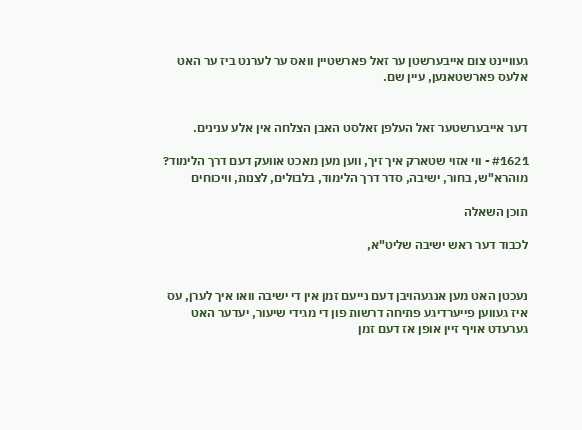געוויינט צום אייבערשטן ער זאל פארשטיין וואס ער לערנט ביז ער האט אלעס פארשטאנען, עיין שם.


דער אייבערשטער זאל העלפן זאלסט האבן הצלחה אין אלע ענינים.

#1621 - ווי אזוי שטארק איך זיך, ווען מען מאכט אוועק דעם דרך הלימוד?
מוהרא"ש, בחור, ישיבה, סדר דרך הלימוד, בלבולים, לצנות, וויכוחים

תוכן השאלה

לכבוד דער ראש ישיבה שליט"א,


נעכטן האט מען אנגעהויבן דעם נייעם זמן אין די ישיבה וואו איך לערן, עס איז געווען פייערדיגע פתיחה דרשות פון די מגידי שיעור, יעדער האט גערעדט אויף זיין אופן אז דעם זמן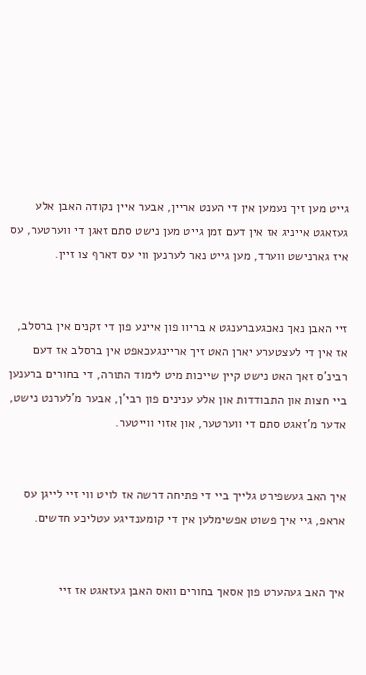גייט מען זיך נעמען אין די הענט אריין, אבער איין נקודה האבן אלע געזאגט אייניג אז אין דעם זמן גייט מען נישט סתם זאגן די ווערטער, עס איז גארנישט ווערד, מען גייט נאר לערנען ווי עס דארף צו זיין.


זיי האבן נאך נאכגעברענגט א בריוו פון איינע פון די זקנים אין ברסלב, אז אין די לעצטערע יארן האט זיך אריינגעכאפט אין ברסלב אז דעם רבינ'ס זאך האט נישט קיין שייכות מיט לימוד התורה, די בחורים ברענען ביי חצות און התבודדות און אלע ענינים פון רבי'ן, אבער מ'לערנט נישט, אדער מ'זאגט סתם די ווערטער, און אזוי ווייטער.


איך האב געשפירט גלייך ביי די פתיחה דרשה אז לויט ווי זיי לייגן עס אראפ, גיי איך פשוט אפשימלען אין די קומענדיגע עטליכע חדשים.


איך האב געהערט פון אסאך בחורים וואס האבן געזאגט אז זיי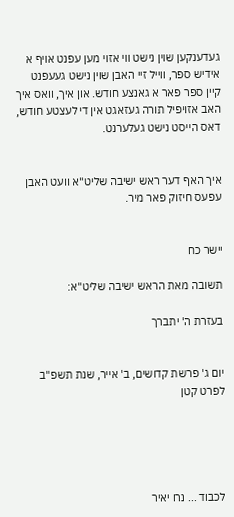געדענקען שוין נישט ווי אזוי מען עפנט אויף א אידיש ספר, ווייל זיי האבן שוין נישט געעפנט קיין ספר פאר א גאנצע חודש. און איך, וואס איך האב אזויפיל תורה געזאגט אין די לעצטע חודש, דאס הייסט נישט געלערנט.


איך האף דער ראש ישיבה שליט"א וועט האבן עפעס חיזוק פאר מיר.


יישר כח

תשובה מאת הראש ישיבה שליט"א:

בעזרת ה' יתברך


יום ג' פרשת קדושים, ב' אייר, שנת תשפ"ב לפרט קטן





לכבוד ... נרו יאיר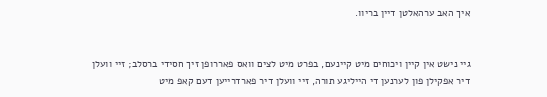איך האב ערהאלטן דיין בריוו.


גיי נישט אין קיין ויכוחים מיט קיינעם, בפרט מיט לצים וואס פאררופן זיך חסידי ברסלב; זיי וועלן דיר אפקילן פון לערנען די הייליגע תורה, זיי וועלן דיר פארדרייען דעם קאפ מיט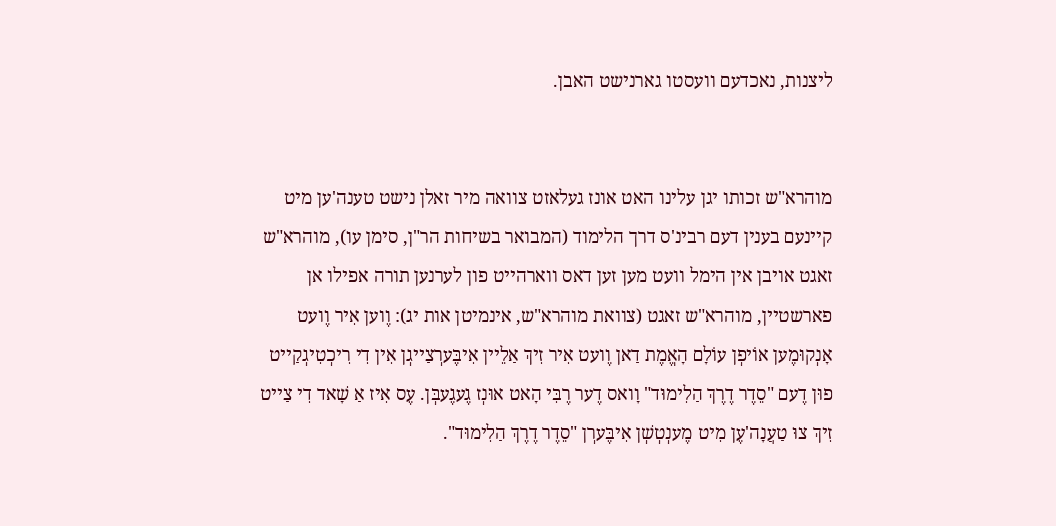ליצנות, נאכדעם וועסטו גארנישט האבן.


מוהרא"ש זכותו יגן עלינו האט אונז געלאזט צוואה מיר זאלן נישט טענה'ען מיט קיינעם בענין דעם רבינ'ס דרך הלימוד (המבואר בשיחות הר"ן, סימן עו), מוהרא"ש זאגט אויבן אין הימל וועט מען זען דאס ווארהייט פון לערנען תורה אפילו אן פארשטיין, מוהרא"ש זאגט (צוואת מוהרא"ש, אינמיטן אות יג): וֶוען אִיר וֶועט אָנְקוּמֶען אוֹיפְן עוֹלָם הָאֱמֶת דַאן וֶועט אִיר זִיךְ אַלֵיין אִיבֶּערְצַייגְן אִין דִי רִיכְטִיגְקַייט פוּן דֶעם "סֵדֶר דֶרֶךְ הַלִימוּד" וָואס דֶער רֶבִּי הָאט אוּנְז גֶעגֶעבְּן. עֶס אִיז אַ שָׁאד דִי צַייט זִיךְ צוּ טַעֲנָה'עֶן מִיט מֶענְטְשְׁן אִיבֶּערְן "סֵדֶר דֶרֶךְ הַלִימוּד".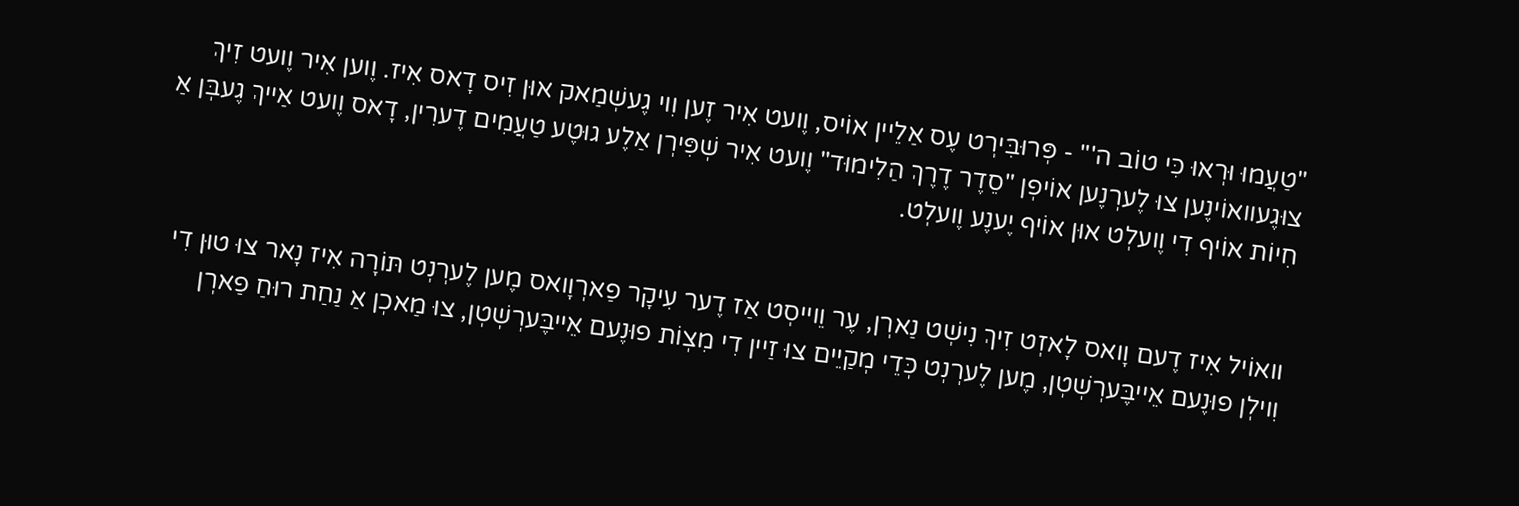"טַעֲמוּ וּרְאוּ כִּי טוֹב ה'" - פְּרוּבִּירְט עֶס אַלֵיין אוֹיס, וֶועט אִיר זֶען וִוי גֶעשְׁמַאק אוּן זִיס דָאס אִיז. וֶוען אִיר וֶועט זִיךְ צוּגֶעוואוֹינֶען צוּ לֶערְנֶען אוֹיפְן "סֵדֶר דֶרֶךְ הַלִימוּד" וֶועט אִיר שְׁפִּירְן אַלֶע גוּטֶע טַעֲמִים דֶערִין, דָאס וֶועט אַייךְ גֶעבְּן אַ חִיוֹת אוֹיף דִי וֶועלְט אוּן אוֹיף יֶענֶע וֶועלְט.


וואוֹיל אִיז דֶעם וָואס לָאזְט זִיךְ נִישְׁט נַארְן, עֶר וֵוייסְט אַז דֶער עִיקָר פַארְוָואס מֶען לֶערְנְט תּוֹרָה אִיז נָאר צוּ טוּן דִי וִוילְן פוּנֶעם אֵייבֶּערְשְׁטְן, מֶען לֶערְנְט כְּדֵי מְקַיֵים צוּ זַיין דִי מִצְוֹת פוּנֶעם אֵייבֶּערְשְׁטְן, צוּ מַאכְן אַ נַחַת רוּחַ פַארְן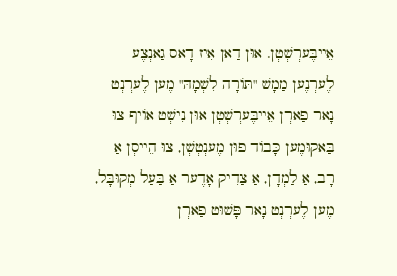אֵייבֶּערְשְׁטְן. אוּן דַאן אִיז דָאס גַאנְצֶע לֶערְנֶען מַמָשׁ "תּוֹרָה לִשְׁמָהּ" מֶען לֶערְנְט נָאר פַארְן אֵייבֶּערְשְׁטְן אוּן נִישְׁט אוֹיף צוּ בַּאקוּמֶען כָּבוֹד פוּן מֶענְטְשְׁן, צוּ הֵייסְן אַ רָב, אַ לַמְדָן, אַ צַדִיק אָדֶער אַ בַּעַל מְקוּבָּל, מֶען לֶערְנְט נָאר פָּשׁוּט פַארְן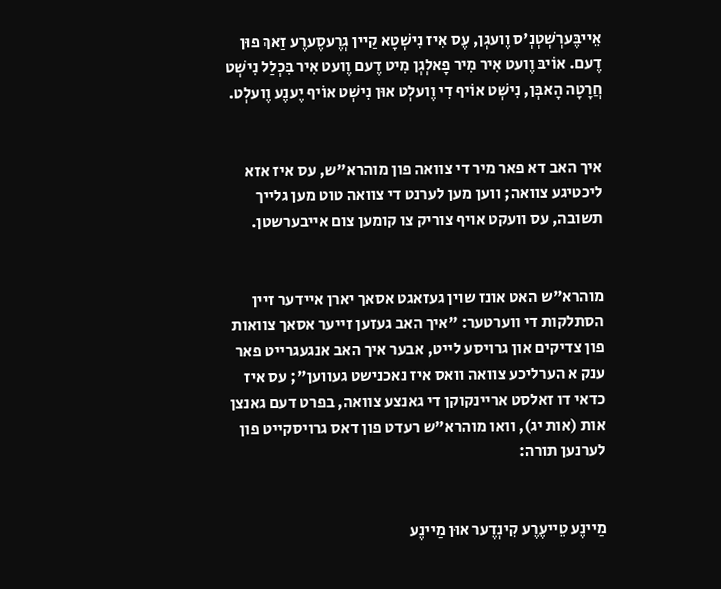אֵייבֶּערְשְׁטְנְ'ס וֶועגְן, עֶס אִיז נִישְׁטָא קַיין גְרֶעסֶערֶע זַאךְ פוּן דֶעם. אוֹיבּ וֶועט אִיר מִיר פָאלְגְן מִיט דֶעם וֶועט אִיר בִּכְלַל נִישְׁט חֲרָטָה הָאבְּן, נִישְׁט אוֹיף דִי וֶועלְט אוּן נִישְׁט אוֹיף יֶענֶע וֶועלְט.


איך האב דא פאר מיר די צוואה פון מוהרא"ש, עס איז אזא ליכטיגע צוואה; ווען מען לערנט די צוואה טוט מען גלייך תשובה, עס וועקט אויף צוריק צו קומען צום אייבערשטן.


מוהרא"ש האט אונז שוין געזאגט אסאך יארן איידער זיין הסתלקות די ווערטער: "איך האב געזען זייער אסאך צוואות פון צדיקים און גרויסע לייט, אבער איך האב אנגעגרייט פאר ענק א הערליכע צוואה וואס איז נאכנישט געווען"; עס איז כדאי דו זאלסט אריינקוקן די גאנצע צוואה, בפרט דעם גאנצן אות (אות יג), וואו מוהרא"ש רעדט פון דאס גרויסקייט פון לערנען תורה:


מַיינֶע טֵייעֶרֶע קִינְדֶער אוּן מַיינֶע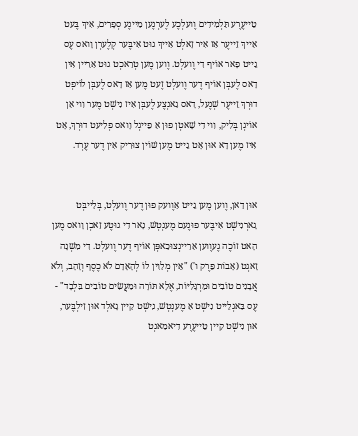טֵייעֶרֶע תַּלְמִידִים וֶועלְכֶע לֶערְנֶען מַיינֶע סְפָרִים, אִיךְ בֶּעט אַייךְ זֵייעֶר אַז אִיר זָאלְט אַייךְ גוּט אִיבֶּער קְלֶערְן וָואס עֶס גֵייט פָאר אוֹיף דִי וֶועלְט. וֶוען מֶען טְרַאכְט גוּט אַרַיין אִין דָאס לֶעבְּן אוֹיף דֶער וֶועלְט זֶעט מֶען אַז דָאס לֶעבְּן לוֹיפְט דוּרְךְ זֵייעֶר שְׁנֶעל, דָאס גַאנְצֶע לֶעבְּן אִיז נִישְׁט מֶער וִוי אַן אוֹיגְן בְּלִיק, וִוי דִי שָׁאטְן פוּן אַ פֵייגְל וָואס פְלִיעט דוּרְךְ, אָט אִיז מֶען דָא אוּן אָט גֵייט מֶען שׁוֹין צוּרִיק אִין דֶער עֶרְד.


אוּן דַאן, וֶוען מֶען גֵייט אַוֶועק פוּן דֶער וֶועלְט, בְּלַייבְּט גָארְנִישְׁט אִיבֶּער פוּנֶעם מֶענְטְשׁ, נָאר דִי גוּטֶע זַאכְן וָואס מֶען הָאט זוֹכֶה גֶעוֶוען אַרַיינְצוּכַאפְּן אוֹיף דֶער וֶועלְט. דִי מִשְׁנָה זָאגְט (אָבוֹת פֵּרֶק ו') "אֵין מְלַוִין לוֹ לְהָאָדָם לֹא כֶסֶף וְזָהָב, וְלֹא אֲבָנִים טוֹבִים וּמַרְגָּלִיּוֹת, אֶלָא תּוֹרָה וּמַעֲשִׂים טוֹבִים בִּלְבָד" - עֶס בַּאגְלֵייט נִישְׁט אַ מֶענְטְשׁ, נִישְׁט קַיין גָאלְד אוּן זִילְבֶּער, אוּן נִישְׁט קַיין טֵייעֶרֶע דִיאמַאנְט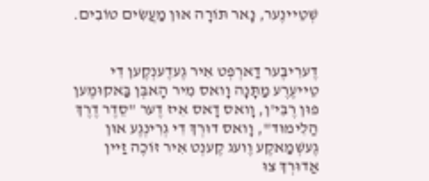שְׁטֵיינֶער, נָאר תּוֹרָה אוּן מַעֲשִׂים טוֹבִים.


דֶערִיבֶּער דַארְפְט אִיר גֶעדֶענְקֶען דִי טֵייעֶרֶע מַתָּנָה וָואס מִיר הָאבְּן בַּאקוּמֶען פוּן רֶבִּי'ן, וָואס דָאס אִיז דֶער "סֵדֶר דֶרֶךְ הַלִימוּד", וָואס דוּרְךְ דִי גְרִינְגֶע אוּן גֶעשְׁמַאקֶע וֶועג קֶענְט אִיר זוֹכֶה זַיין אַדוּרְךְ צוּ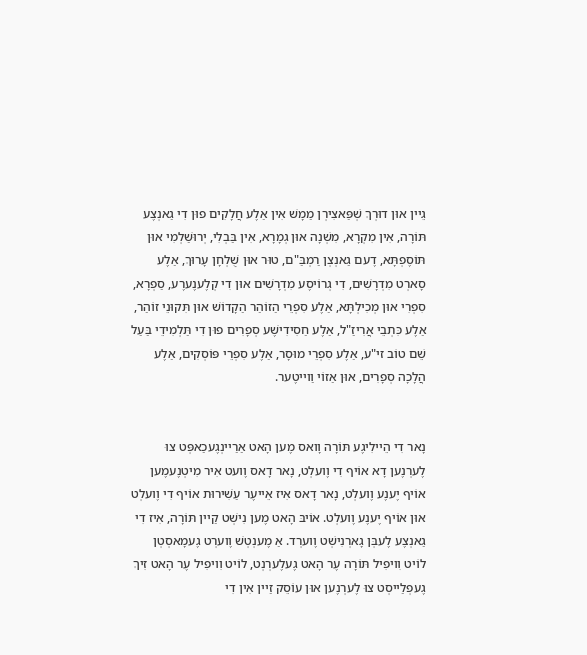גֵיין אוּן דוּרְךְ שְׁפַּאצִירְן מַמָשׁ אִין אַלֶע חֲלָקִים פוּן דִי גַאנְצֶע תּוֹרָה, אִין מִקְרָא, מִשְׁנָה אוּן גְמָרָא, אִין בַּבְלִי, יְרוּשַׁלְמִי אוּן תּוֹסֶפְתָּא, דֶעם גַאנְצְן רַמְבַּ"ם, טוּר אוּן שֻׁלְחָן עָרוּךְ, אַלֶע סָארְט מִדְרָשִׁים, דִי גְרוֹיסֶע מִדְרָשִׁים אוּן דִי קְלֶענֶערֶע, סַפְרָא, סִפְרִי אוּן מְכִילְתָּא, אַלֶע סִפְרֵי הַזוֹהַר הַקָדוֹשׁ אוּן תִּקוּנֵי זוֹהַר, אַלֶע כִּתְבֵי אֲרִיזַ"ל, אַלֶע חַסִידִישֶׁע סְפָרִים פוּן דִי תַּלְמִידֵי בַּעַל שֵׁם טוֹב זי"ע, אַלֶע סִפְרֵי מוּסָר, אַלֶע סִפְרֵי פּוֹסְקִים, אַלֶע הֲלָכָה סְפָרִים, אוּן אַזוֹי וַוייטֶער.


נָאר דִי הֵיילִיגֶע תּוֹרָה וָואס מֶען הָאט אַרַיינְגֶעכַאפְּט צוּ לֶערְנֶען דָא אוֹיף דִי וֶועלְט, נָאר דָאס וֶועט אִיר מִיטְנֶעמֶען אוֹיף יֶענֶע וֶועלְט, נָאר דָאס אִיז אֵייעֶר עַשִׁירוּת אוֹיף דִי וֶועלְט אוּן אוֹיף יֶענֶע וֶועלְט. אוֹיבּ הָאט מֶען נִישְׁט קַיין תּוֹרָה, אִיז דִי גַאנְצֶע לֶעבְּן גָארְנִישְׁט וֶוערְד. אַ מֶענְטְשׁ וֶוערְט גֶעמָאסְטְן לוֹיט וִויפִיל תּוֹרָה עֶר הָאט גֶעלֶערְנְט, לוֹיט וִויפִיל עֶר הָאט זִיךְ גֶעפְלַייסְט צוּ לֶערְנֶען אוּן עוֹסֵק זַיין אִין דִי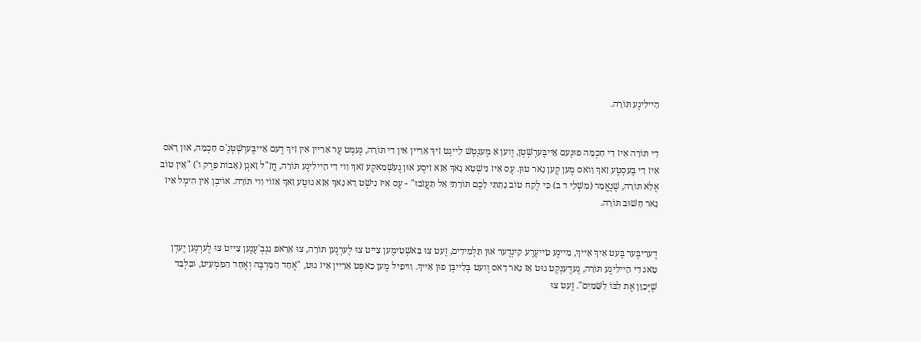הֵיילִיגֶע תּוֹרָה.


דִי תּוֹרָה אִיז דִי חָכְמָה פוּנֶעם אֵייבֶּערְשְׁטְן, וֶוען אַ מֶענְטְשׁ לֵייגְט זִיךְ אַרַיין אִין דִי תּוֹרָה, נֶעמְט עֶר אַרַיין אִין זִיךְ דֶעם אֵייבֶּערְשְׁטְנְ'ס חָכְמָה, אוּן דָאס אִיז דִי בֶּעסְטֶע זַאךְ וָואס מֶען קֶען נָאר טוּן. עֶס אִיז נִישְׁטָא נָאךְ אַזַא זִיסֶע אוּן גֶעשְׁמַאקֶע זַאךְ וִוי דִי הֵיילִיגֶע תּוֹרָה, חֲזַ"ל זָאגְן (אָבוֹת פֵּרֶק ו') "אֵין טוֹב אֶלָא תּוֹרָה, שֶׁנֶאֱמַר (מִשְׁלֵי ד ב) כִּי לֶקַח טוֹב נָתַתִּי לָכֶם תּוֹרָתִי אַל תַּעֲזֹבוּ" - עֶס אִיז נִישְׁט דָא נָאךְ אַזַא גוּטֶע זַאךְ אַזוֹי וִוי תּוֹרָה. אוֹיבְן אִין הִימְל אִיז נָאר חָשׁוּב תּוֹרָה.


דֶערִיבֶּער בֶּעט אִיךְ אַייךְ, מַיינֶע טֵייעֶרֶע קִינְדֶער אוּן תַּלְמִידִים, זֶעט צוּ בַּאשְׁטִימֶען צַייט צוּ לֶערְנֶען תּוֹרָה, צוּ אַרָאפּ גַנְבְ'עֶנֶען צַייט צוּ לֶערְנֶען יֶעדְן טָאג דִי הֵיילִיגֶע תּוֹרָה, גֶעדֶענְקְט גוּט אַז נָאר דָאס וֶועט בְּלַייבְּן פוּן אַייךְ. וִויפִיל מֶען כַאפְּט אַרַיין אִיז גוּט, "אֶחָד הַמַּרְבֶּה וְאֶחָד הַמַּמְעִיט, וּבִּלְבַד שֶׁיְּכַוֵּן אֶת לִבּוֹ לַשָּׁמַיִם". זֶעט צוּ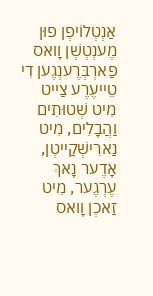אַנְטְלוֹיפְן פוּן מֶענְטְשְׁן וָואס פַארְבְּרֶענְגֶען דִי טֵייעֶרֶע צַייט מִיט שְׁטוּתִים וַהֲבָלִים, מִיט נַארִישְׁקַייטְן, אָדֶער נָאךְ עֶרְגֶער, מִיט זַאכְן וָואס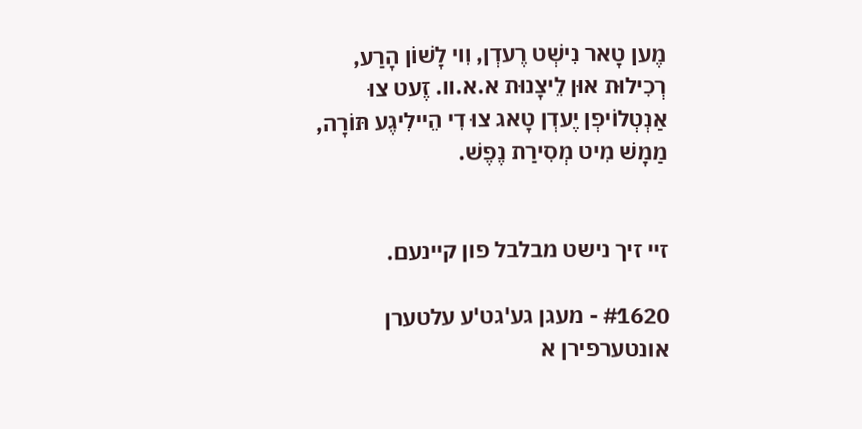מֶען טָאר נִישְׁט רֶעדְן, וִוי לָשׁוֹן הָרַע, רְכִילוּת אוּן לֵיצָנוּת א.א.וו. זֶעט צוּ אַנְטְלוֹיפְן יֶעדְן טָאג צוּ דִי הֵיילִיגֶע תּוֹרָה, מַמָשׁ מִיט מְסִירַת נֶפֶשׁ.


זיי זיך נישט מבלבל פון קיינעם.

#1620 - מעגן גע'גט'ע עלטערן אונטערפירן א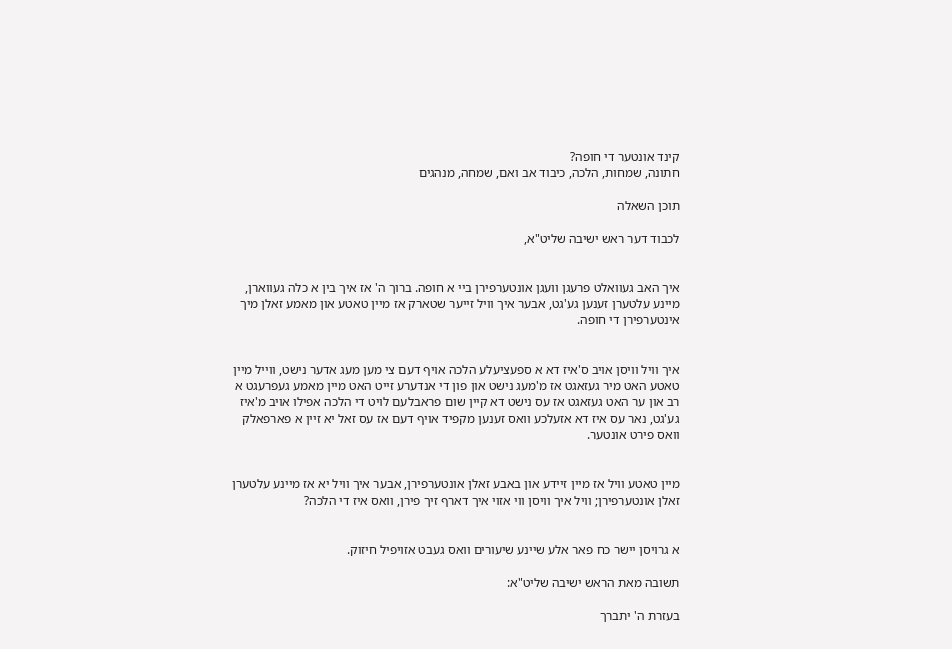קינד אונטער די חופה?
חתונה, שמחות, הלכה, כיבוד אב ואם, שמחה, מנהגים

תוכן השאלה

לכבוד דער ראש ישיבה שליט"א,


איך האב געוואלט פרעגן וועגן אונטערפירן ביי א חופה. ברוך ה' אז איך בין א כלה געווארן, מיינע עלטערן זענען גע'גט, אבער איך וויל זייער שטארק אז מיין טאטע און מאמע זאלן מיך אינטערפירן די חופה.


איך וויל וויסן אויב ס'איז דא א ספעציעלע הלכה אויף דעם צי מען מעג אדער נישט, ווייל מיין טאטע האט מיר געזאגט אז מ'מעג נישט און פון די אנדערע זייט האט מיין מאמע געפרעגט א רב און ער האט געזאגט אז עס נישט דא קיין שום פראבלעם לויט די הלכה אפילו אויב מ'איז גע'גט, נאר עס איז דא אזעלכע וואס זענען מקפיד אויף דעם אז עס זאל יא זיין א פארפאלק וואס פירט אונטער.


מיין טאטע וויל אז מיין זיידע און באבע זאלן אונטערפירן, אבער איך וויל יא אז מיינע עלטערן זאלן אונטערפירן; וויל איך וויסן ווי אזוי איך דארף זיך פירן, וואס איז די הלכה?


א גרויסן יישר כח פאר אלע שיינע שיעורים וואס געבט אזויפיל חיזוק.

תשובה מאת הראש ישיבה שליט"א:

בעזרת ה' יתברך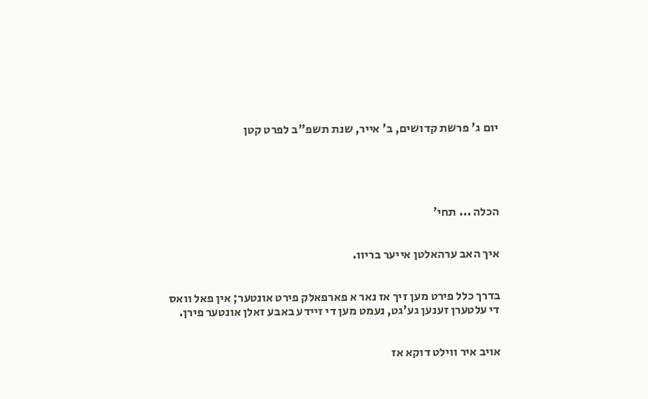יום ג' פרשת קדושים, ב' אייר, שנת תשפ"ב לפרט קטן





הכלה ... תחי'


איך האב ערהאלטן אייער בריוו.


בדרך כלל פירט מען זיך אז נאר א פארפאלק פירט אונטער; אין פאל וואס די עלטערן זענען גע'גט, נעמט מען די זיידע באבע זאלן אונטער פירן.


אויב איר ווילט דוקא אז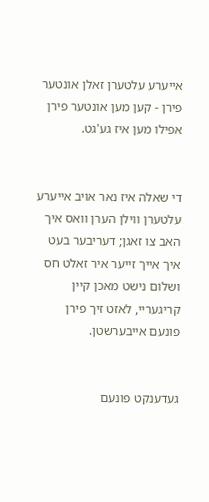אייערע עלטערן זאלן אונטער פירן - קען מען אונטער פירן אפילו מען איז גע'גט.


די שאלה איז נאר אויב אייערע עלטערן ווילן הערן וואס איך האב צו זאגן; דעריבער בעט איך אייך זייער איר זאלט חס ושלום נישט מאכן קיין קריגעריי, לאזט זיך פירן פונעם אייבערשטן.


געדענקט פונעם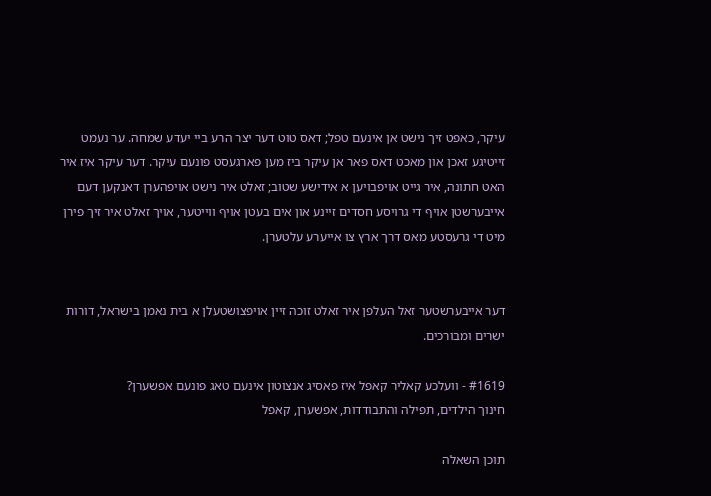עיקר, כאפט זיך נישט אן אינעם טפל; דאס טוט דער יצר הרע ביי יעדע שמחה. ער נעמט זייטיגע זאכן און מאכט דאס פאר אן עיקר ביז מען פארגעסט פונעם עיקר. דער עיקר איז איר האט חתונה, איר גייט אויפבויען א אידישע שטוב; זאלט איר נישט אויפהערן דאנקען דעם אייבערשטן אויף די גרויסע חסדים זיינע און אים בעטן אויף ווייטער, אויך זאלט איר זיך פירן מיט די גרעסטע מאס דרך ארץ צו אייערע עלטערן.


דער אייבערשטער זאל העלפן איר זאלט זוכה זיין אויפצושטעלן א בית נאמן בישראל, דורות ישרים ומבורכים.

#1619 - וועלכע קאליר קאפל איז פאסיג אנצוטון אינעם טאג פונעם אפשערן?
חינוך הילדים, תפילה והתבודדות, אפשערן, קאפל

תוכן השאלה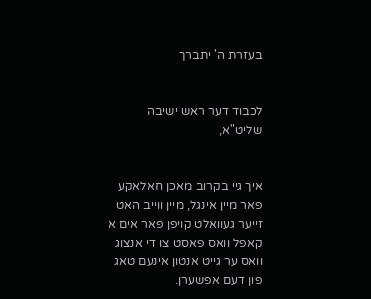בעזרת ה' יתברך


לכבוד דער ראש ישיבה שליט"א,


איך גיי בקרוב מאכן חאלאקע פאר מיין אינגל, מיין ווייב האט זייער געוואלט קויפן פאר אים א קאפל וואס פאסט צו די אנצוג וואס ער גייט אנטון אינעם טאג פון דעם אפשערן.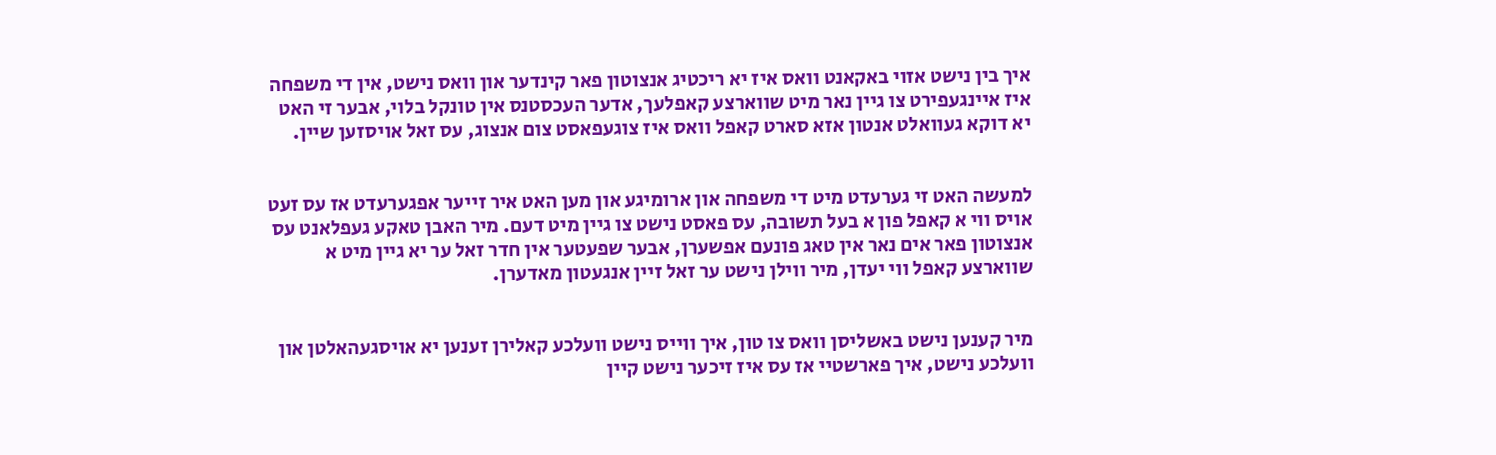איך בין נישט אזוי באקאנט וואס איז יא ריכטיג אנצוטון פאר קינדער און וואס נישט, אין די משפחה איז איינגעפירט צו גיין נאר מיט שווארצע קאפלעך, אדער העכסטנס אין טונקל בלוי, אבער זי האט יא דוקא געוואלט אנטון אזא סארט קאפל וואס איז צוגעפאסט צום אנצוג, עס זאל אויסזען שיין.


למעשה האט זי גערעדט מיט די משפחה און ארומיגע און מען האט איר זייער אפגערעדט אז עס זעט אויס ווי א קאפל פון א בעל תשובה, עס פאסט נישט צו גיין מיט דעם. מיר האבן טאקע געפלאנט עס אנצוטון פאר אים נאר אין טאג פונעם אפשערן, אבער שפעטער אין חדר זאל ער יא גיין מיט א שווארצע קאפל ווי יעדן, מיר ווילן נישט ער זאל זיין אנגעטון מאדערן.


מיר קענען נישט באשליסן וואס צו טון, איך ווייס נישט וועלכע קאלירן זענען יא אויסגעהאלטן און וועלכע נישט, איך פארשטיי אז עס איז זיכער נישט קיין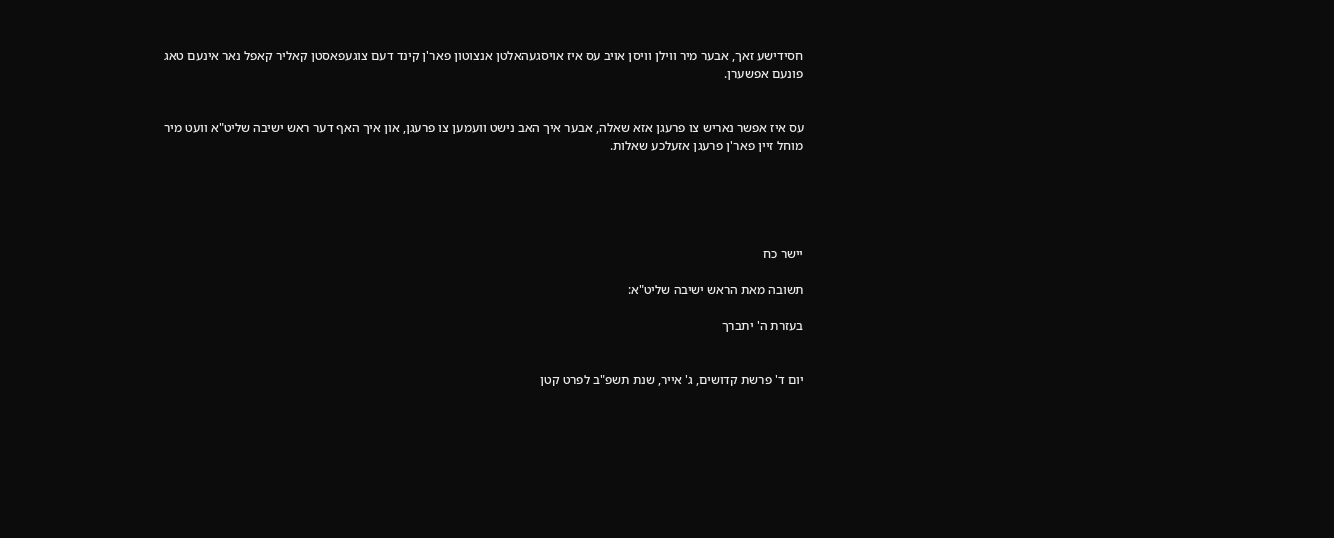חסידישע זאך, אבער מיר ווילן וויסן אויב עס איז אויסגעהאלטן אנצוטון פאר'ן קינד דעם צוגעפאסטן קאליר קאפל נאר אינעם טאג פונעם אפשערן.


עס איז אפשר נאריש צו פרעגן אזא שאלה, אבער איך האב נישט וועמען צו פרעגן, און איך האף דער ראש ישיבה שליט"א וועט מיר מוחל זיין פאר'ן פרעגן אזעלכע שאלות.





יישר כח

תשובה מאת הראש ישיבה שליט"א:

בעזרת ה' יתברך


יום ד' פרשת קדושים, ג' אייר, שנת תשפ"ב לפרט קטן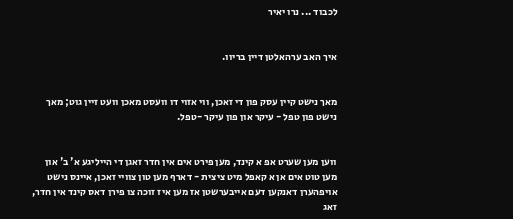לכבוד ... נרו יאיר


איך האב ערהאלטן דיין בריוו.


מאך נישט קיין עסק פון די זאכן, ווי אזוי דו וועסט מאכן וועט זיין גוט; מאך נישט פון טפל - עיקר און פון עיקר -טפל.


ווען מען שערט אפ א קינד, מען פירט אים אין חדר זאגן די הייליגע א' ב' און מען טוט אים אן א קאפל מיט ציצית - דארף מען טון צוויי זאכן, איינס נישט אויפהערן דאנקען דעם אייבערשטן אז מען איז זוכה צו פירן דאס קינד אין חדר, זאג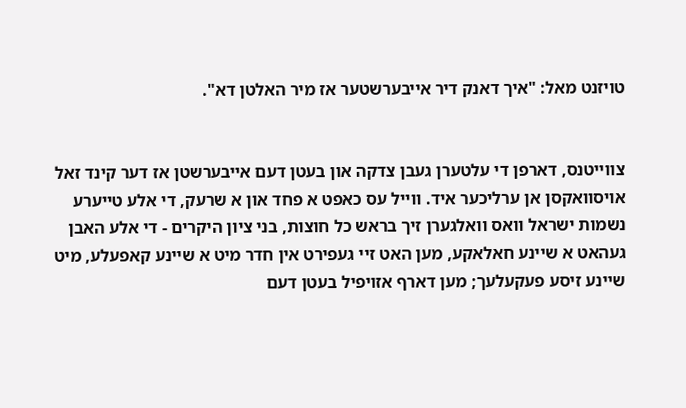טויזנט מאל: "איך דאנק דיר אייבערשטער אז מיר האלטן דא".


צווייטנס, דארפן די עלטערן געבן צדקה און בעטן דעם אייבערשטן אז דער קינד זאל אויסוואקסן אן ערליכער איד. ווייל עס כאפט א פחד און א שרעק, די אלע טייערע נשמות ישראל וואס וואלגערן זיך בראש כל חוצות, בני ציון היקרים - די אלע האבן געהאט א שיינע חאלאקע, מען האט זיי געפירט אין חדר מיט א שיינע קאפעלע, מיט שיינע זיסע פעקעלעך; מען דארף אזויפיל בעטן דעם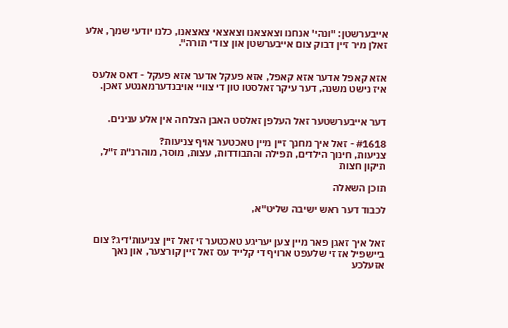אייבערשטן: "ונהי' אנחנו וצאצאנו וצאצאי צאצאנו, כלנו יודעי שמך, אלע זאלן מיר זיין דבוק צום אייבערשטן און צו די תורה".


אזא קאפל אדער אזא קאפל, אזא פעקל אדער אזא פעקל - דאס אלעס איז נישט משנה, דער עיקר זאלסטו טון די צוויי אויבנדערמאנטע זאכן.


דער אייבערשטער זאל העלפן זאלסט האבן הצלחה אין אלע ענינים.

#1618 - זאל איך מחנך זיין מיין טאכטער אויף צניעות?
צניעות, חינוך הילדים, תפילה והתבודדות, עצות, מוסר, מוהרנ"ת ז"ל, תיקון חצות

תוכן השאלה

לכבוד דער ראש ישיבה שליט"א,


זאל איך זאגן פאר מיין צען יעריגע טאכטער זי זאל זיין צניעות'דיג? צום ביישפיל אז זי שלעפט ארויף די קלייד עס זאל זיין קורצער, און נאך אזעלכע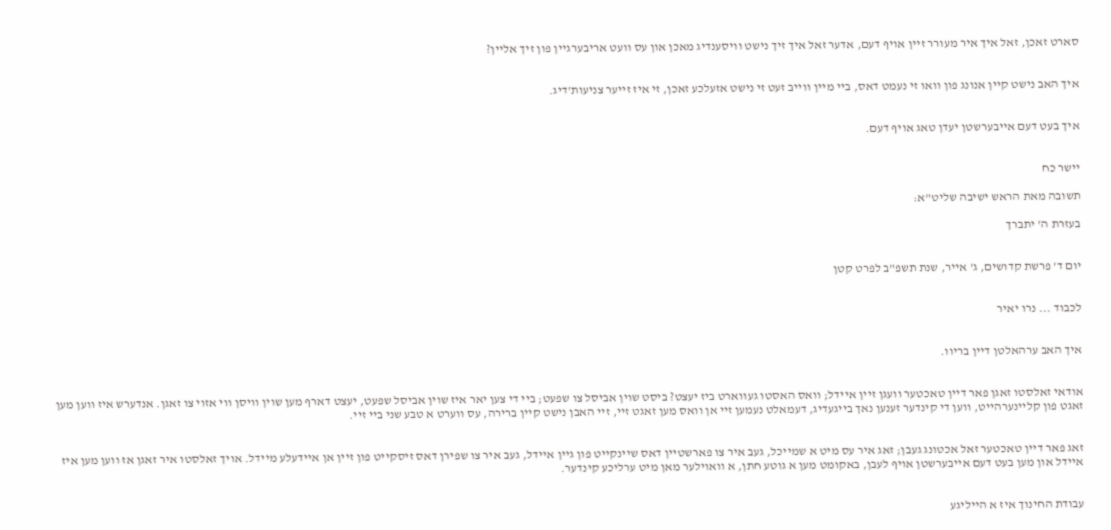סארט זאכן, זאל איך איר מעורר זיין אויף דעם, אדער זאל איך זיך נישט וויסענדיג מאכן און עס וועט אריבערגיין פון זיך אליין?


איך האב נישט קיין אנונג פון וואו זי נעמט דאס, ביי מיין ווייב זעט זי נישט אזעלכע זאכן, זי איז זייער צניעות'דיג.


איך בעט דעם אייבערשטן יעדן טאג אויף דעם.


יישר כח

תשובה מאת הראש ישיבה שליט"א:

בעזרת ה' יתברך


יום ד' פרשת קדושים, ג' אייר, שנת תשפ"ב לפרט קטן


לכבוד ... נרו יאיר


איך האב ערהאלטן דיין בריוו.


אודאי זאלסטו זאגן פאר דיין טאכטער וועגן זיין איידל; וואס האסטו געווארט ביז יעצט? ביסט שוין אביסל צו שפעט; ביי די צען יאר איז שוין אביסל שפעט, יעצט דארף מען שוין וויסן ווי אזוי צו זאגן. אנדערש איז ווען מען זאגט פון קליינערהייט, ווען די קינדער זענען נאך בייגעדיג, דעמאלט נעמען זיי אן וואס מען זאגט זיי, זיי האבן נישט קיין ברירה, עס ווערט א טבע שני ביי זיי.


זאג פאר דיין טאכטער זאל אכטונג געבן; זאג איר עס מיט א שמייכל, געב איר צו פארשטיין דאס שיינקייט פון גיין איידל, געב איר צו שפירן דאס זיסקייט פון זיין אן איידעלע מיידל. אויך זאלסטו איר זאגן אז ווען מען איז איידל און מען בעט דעם אייבערשטן אויף לעבן, באקומט מען א גוטע חתן, א וואוילער מאן מיט ערליכע קינדער.


עבודת החינוך איז א הייליגע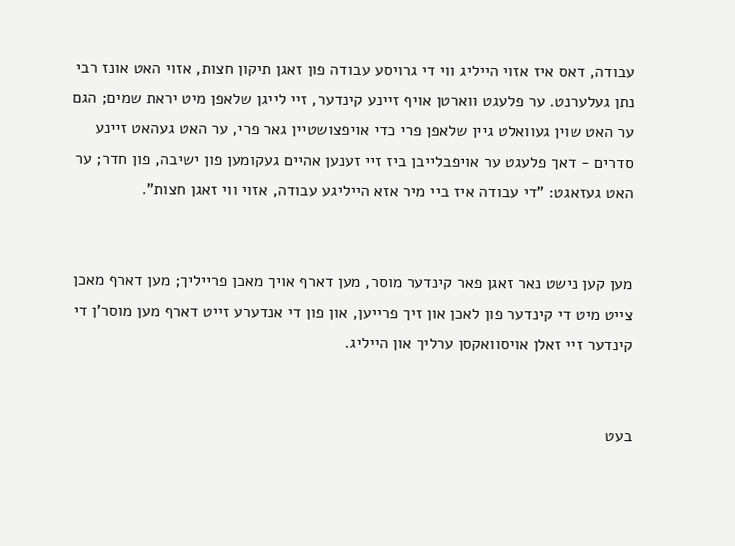עבודה, דאס איז אזוי הייליג ווי די גרויסע עבודה פון זאגן תיקון חצות, אזוי האט אונז רבי נתן געלערנט. ער פלעגט ווארטן אויף זיינע קינדער, זיי לייגן שלאפן מיט יראת שמים; הגם ער האט שוין געוואלט גיין שלאפן פרי כדי אויפצושטיין גאר פרי, ער האט געהאט זיינע סדרים - דאך פלעגט ער אויפבלייבן ביז זיי זענען אהיים געקומען פון ישיבה, פון חדר; ער האט געזאגט: "די עבודה איז ביי מיר אזא הייליגע עבודה, אזוי ווי זאגן חצות".


מען קען נישט נאר זאגן פאר קינדער מוסר, מען דארף אויך מאכן פרייליך; מען דארף מאכן צייט מיט די קינדער פון לאכן און זיך פרייען, און פון די אנדערע זייט דארף מען מוסר'ן די קינדער זיי זאלן אויסוואקסן ערליך און הייליג.


בעט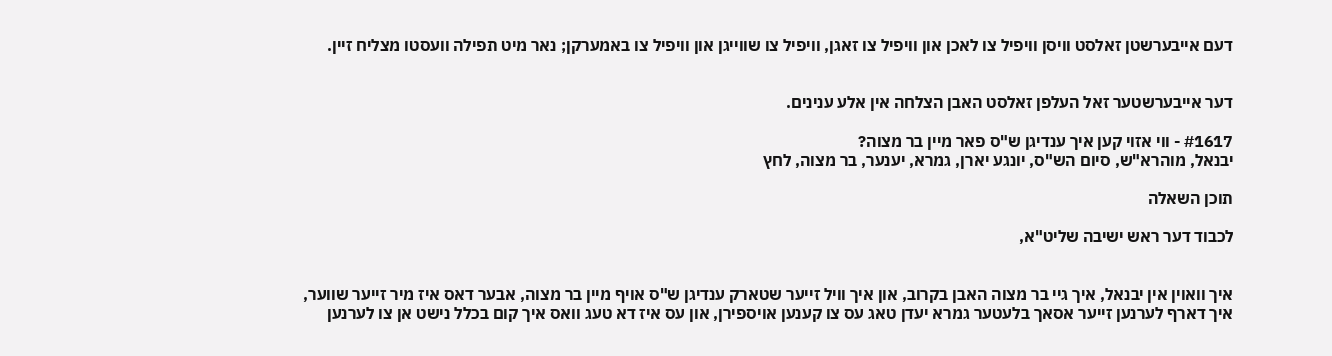דעם אייבערשטן זאלסט וויסן וויפיל צו לאכן און וויפיל צו זאגן, וויפיל צו שווייגן און וויפיל צו באמערקן; נאר מיט תפילה וועסטו מצליח זיין.


דער אייבערשטער זאל העלפן זאלסט האבן הצלחה אין אלע ענינים.

#1617 - ווי אזוי קען איך ענדיגן ש"ס פאר מיין בר מצוה?
יבנאל, מוהרא"ש, סיום הש"ס, יונגע יארן, גמרא, יענער, בר מצוה, לחץ

תוכן השאלה

לכבוד דער ראש ישיבה שליט"א,


איך וואוין אין יבנאל, איך גיי בר מצוה האבן בקרוב, און איך וויל זייער שטארק ענדיגן ש"ס אויף מיין בר מצוה, אבער דאס איז מיר זייער שווער, איך דארף לערנען זייער אסאך בלעטער גמרא יעדן טאג עס צו קענען אויספירן, און עס איז דא טעג וואס איך קום בכלל נישט אן צו לערנען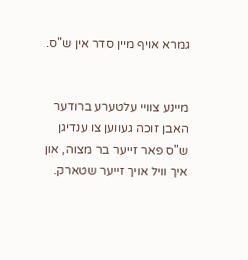גמרא אויף מיין סדר אין ש"ס.


מיינע צוויי עלטערע ברודער האבן זוכה געווען צו ענדיגן ש"ס פאר זייער בר מצוה, און איך וויל אויך זייער שטארק.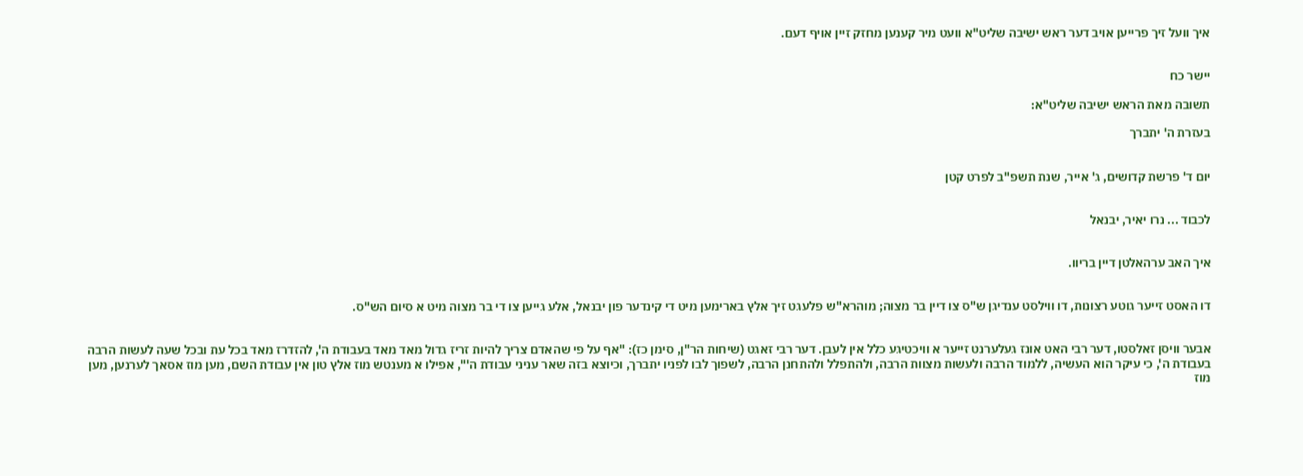איך וועל זיך פרייען אויב דער ראש ישיבה שליט"א וועט מיר קענען מחזק זיין אויף דעם.


יישר כח

תשובה מאת הראש ישיבה שליט"א:

בעזרת ה' יתברך


יום ד' פרשת קדושים, ג' אייר, שנת תשפ"ב לפרט קטן


לכבוד ... נרו יאיר, יבנאל


איך האב ערהאלטן דיין בריוו.


דו האסט זייער גוטע רצונות, דו ווילסט ענדיגן ש"ס צו דיין בר מצוה; מוהרא"ש פלעגט זיך אלץ בארימען מיט די קינדער פון יבנאל, אלע גייען צו די בר מצוה מיט א סיום הש"ס.


אבער וויסן זאלסטו, דער רבי האט אונז געלערנט זייער א וויכטיגע כלל אין לעבן. דער רבי זאגט (שיחות הר"ן, סימן כז): "אף על פי שהאדם צריך להיות זריז גדול מאד מאד בעבודת ה', להזדרז מאד בכל עת ובכל שעה לעשות הרבה בעבודת ה', כי עיקר הוא העשיה, ללמוד הרבה ולעשות מצוות הרבה, ולהתפלל ולהתחנן הרבה, לשפוך לבו לפניו יתברך, וכיוצא בזה שאר עניני עבודת ה'", אפילו א מענטש מוז אלץ טון אין עבודת השם, מען מוז אסאך לערנען, מען מוז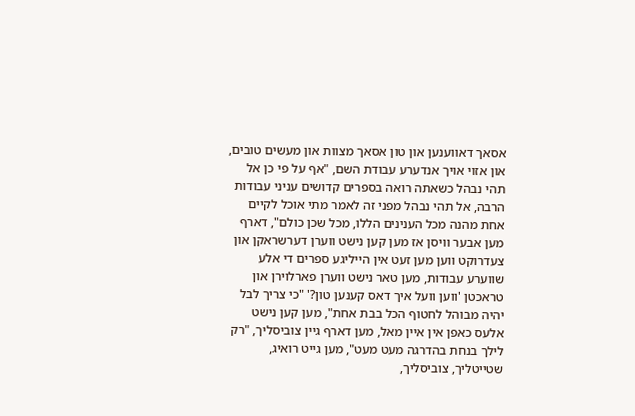אסאך דאווענען און טון אסאך מצוות און מעשים טובים, און אזוי אויך אנדערע עבודת השם, "אף על פי כן אל תהי נבהל כשאתה רואה בספרים קדושים עניני עבודות הרבה, אל תהי נבהל מפני זה לאמר מתי אוכל לקיים אחת מהנה מכל הענינים הללו, מכל שכן כולם", דארף מען אבער וויסן אז מען קען נישט ווערן דערשראקן און צעדרוקט ווען מען זעט אין הייליגע ספרים די אלע שווערע עבודות, מען טאר נישט ווערן פארלוירן און טראכטן 'ווען וועל איך דאס קענען טון?' "כי צריך לבל יהיה מבוהל לחטוף הכל בבת אחת", מען קען נישט אלעס כאפן אין איין מאל, מען דארף גיין צוביסליך, "רק לילך בנחת בהדרגה מעט מעט", מען גייט רואיג, שטייטליך, צוביסליך,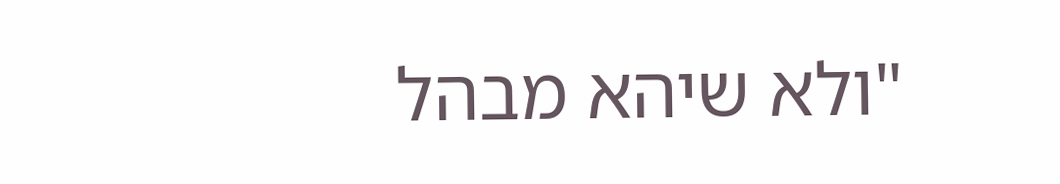"ולא שיהא מבהל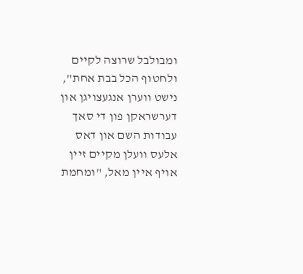ומבולבל שרוצה לקיים ולחטוף הכל בבת אחת", נישט ווערן אנגעצויגן און דערשראקן פון די סאך עבודות השם און דאס אלעס וועלן מקיים זיין אויף איין מאל, "ומחמת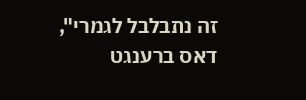זה נתבלבל לגמרי", דאס ברענגט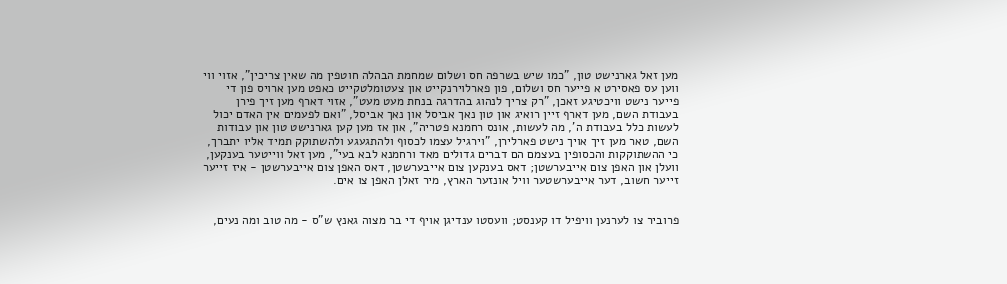מען זאל גארנישט טון, "כמו שיש בשרפה חס ושלום שמחמת הבהלה חוטפין מה שאין צריכין", אזוי ווי ווען עס פאסירט א פייער חס ושלום, פון פארלוירנקייט און צעטומלטקייט כאפט מען ארויס פון די פייער נישט וויכטיגע זאכן, "רק צריך לנהוג בהדרגה בנחת מעט מעט", אזוי דארף מען זיך פירן בעבודת השם, מען דארף זיין רואיג און טון נאך אביסל און נאך אביסל, "ואם לפעמים אין האדם יכול לעשות כלל בעבודת ה', מה לעשות, אונס רחמנא פטריה", און אז מען קען גארנישט טון און עבודות השם, טאר מען זיך אויך נישט פארלירן, "וירגיל עצמו לכסוף ולהתגעגע ולהשתוקק תמיד אליו יתברך, כי ההשתוקקות והכסופין בעצמם הם דברים גדולים מאד ורחמנא לבא בעי", מען זאל ווייטער בענקען, וועלן און האפן צום אייבערשטן; דאס בענקען צום אייבערשטן, דאס האפן צום אייבערשטן - איז זייער זייער חשוב, דער אייבערשטער וויל אונזער הארץ, מיר זאלן האפן צו אים.


פרוביר צו לערנען וויפיל דו קענסט; וועסטו ענדיגן אויף די בר מצוה גאנץ ש"ס - מה טוב ומה נעים,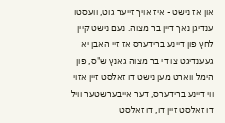און אז נישט - איז אויך זייער גוט, וועסטו ענדיגן נאך דיין בר מצוה. נעם נישט קיין לחץ פון דיינע ברידערס אז זיי האבן יא געענדיגט צו די בר מצוה גאנץ ש"ס, פון הימל ווארט מען נישט דו זאלסט זיין אזוי ווי דיינע ברידערס, דער אייבערשטער וויל דו זאלסט זיין דו, דו זאלסט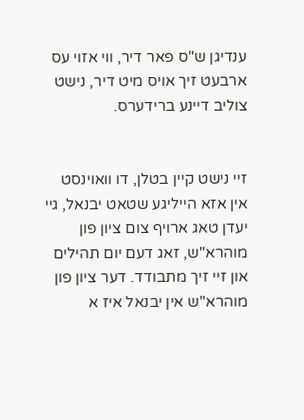ענדיגן ש"ס פאר דיר, ווי אזוי עס ארבעט זיך אויס מיט דיר, נישט צוליב דיינע ברידערס.


זיי נישט קיין בטלן, דו וואוינסט אין אזא הייליגע שטאט יבנאל, גיי יעדן טאג ארויף צום ציון פון מוהרא"ש, זאג דעם יום תהילים און זיי זיך מתבודד. דער ציון פון מוהרא"ש אין יבנאל איז א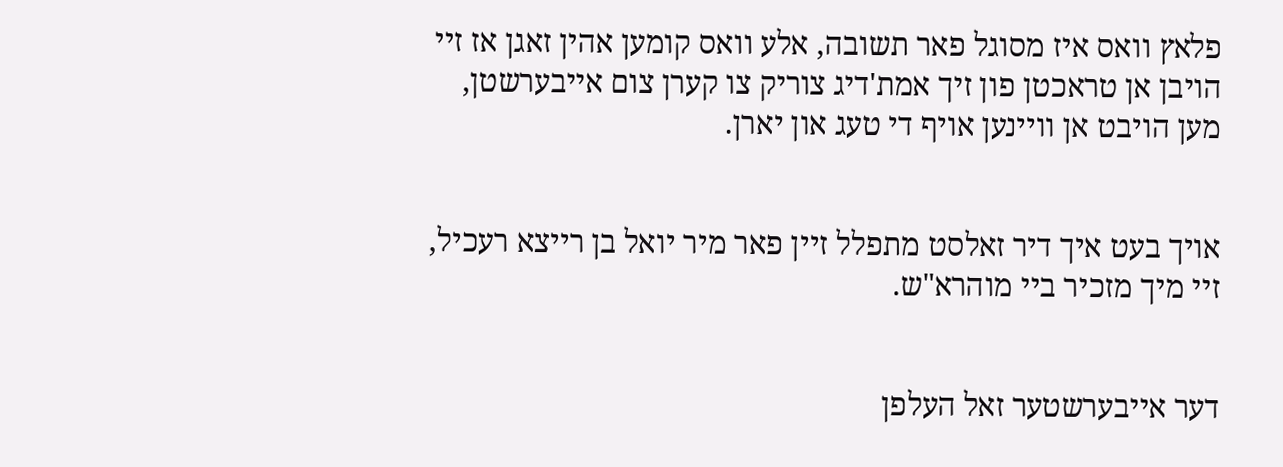פלאץ וואס איז מסוגל פאר תשובה, אלע וואס קומען אהין זאגן אז זיי הויבן אן טראכטן פון זיך אמת'דיג צוריק צו קערן צום אייבערשטן, מען הויבט אן וויינען אויף די טעג און יארן.


אויך בעט איך דיר זאלסט מתפלל זיין פאר מיר יואל בן רייצא רעכיל, זיי מיך מזכיר ביי מוהרא"ש.


דער אייבערשטער זאל העלפן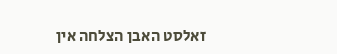זאלסט האבן הצלחה אין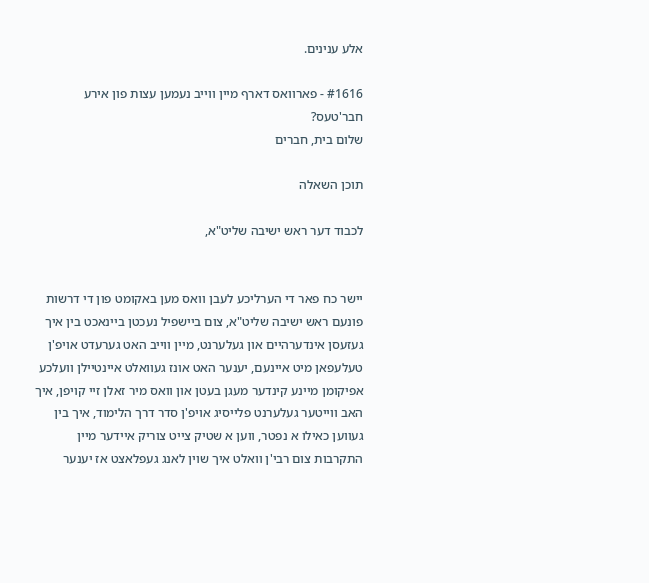אלע ענינים.

#1616 - פארוואס דארף מיין ווייב נעמען עצות פון אירע חבר'טעס?
שלום בית, חברים

תוכן השאלה

לכבוד דער ראש ישיבה שליט"א,


יישר כח פאר די הערליכע לעבן וואס מען באקומט פון די דרשות פונעם ראש ישיבה שליט"א, צום ביישפיל נעכטן ביינאכט בין איך געזעסן אינדערהיים און געלערנט, מיין ווייב האט גערעדט אויפ'ן טעלעפאן מיט איינעם, יענער האט אונז געוואלט איינטיילן וועלכע אפיקומן מיינע קינדער מעגן בעטן און וואס מיר זאלן זיי קויפן, איך האב ווייטער געלערנט פלייסיג אויפ'ן סדר דרך הלימוד, איך בין געווען כאילו א נפטר, ווען א שטיק צייט צוריק איידער מיין התקרבות צום רבי'ן וואלט איך שוין לאנג געפלאצט אז יענער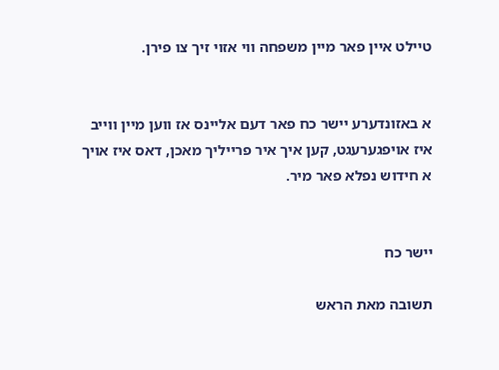טיילט איין פאר מיין משפחה ווי אזוי זיך צו פירן.


א באזונדערע יישר כח פאר דעם אליינס אז ווען מיין ווייב איז אויפגערעגט, קען איך איר פרייליך מאכן, דאס איז אויך א חידוש נפלא פאר מיר.


יישר כח

תשובה מאת הראש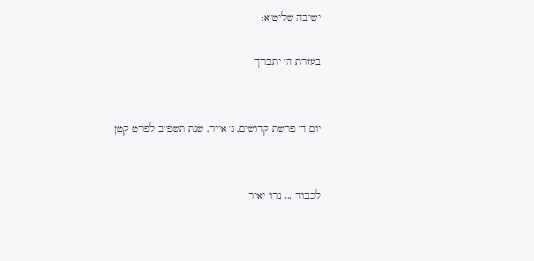ישיבה שליט"א:

בעזרת ה' יתברך


יום ד' פרשת קדושים, ג' אייר, שנת תשפ"ב לפרט קטן


לכבוד ... נרו יאיר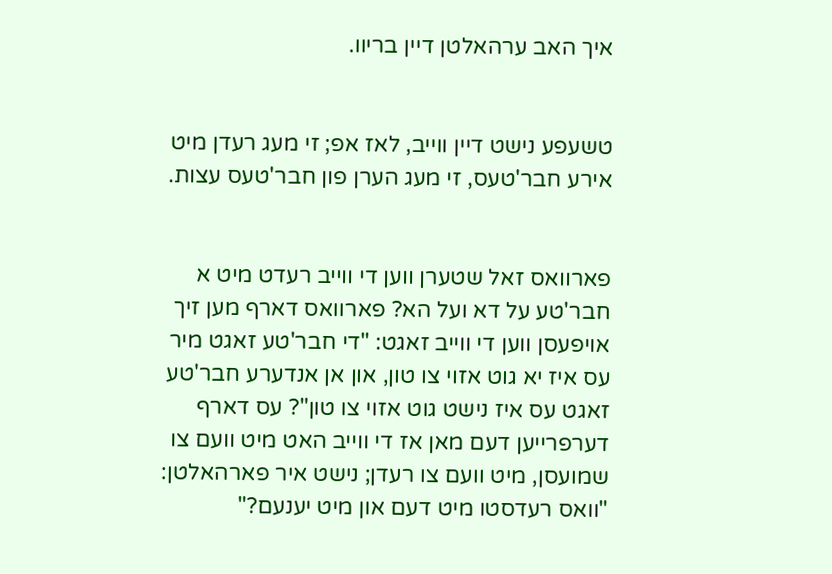איך האב ערהאלטן דיין בריוו.


טשעפע נישט דיין ווייב, לאז אפ; זי מעג רעדן מיט אירע חבר'טעס, זי מעג הערן פון חבר'טעס עצות.


פארוואס זאל שטערן ווען די ווייב רעדט מיט א חבר'טע על דא ועל הא? פארוואס דארף מען זיך אויפעסן ווען די ווייב זאגט: "די חבר'טע זאגט מיר עס איז יא גוט אזוי צו טון, און אן אנדערע חבר'טע זאגט עס איז נישט גוט אזוי צו טון"? עס דארף דערפרייען דעם מאן אז די ווייב האט מיט וועם צו שמועסן, מיט וועם צו רעדן; נישט איר פארהאלטן: "וואס רעדסטו מיט דעם און מיט יענעם?"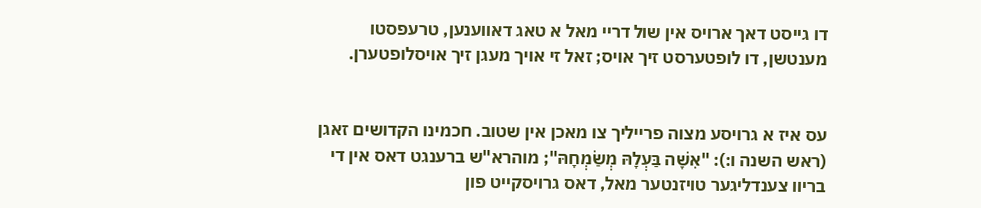דו גייסט דאך ארויס אין שול דריי מאל א טאג דאווענען, טרעפסטו מענטשן, דו לופטערסט זיך אויס; זאל זי אויך מעגן זיך אויסלופטערן.


עס איז א גרויסע מצוה פרייליך צו מאכן אין שטוב. חכמינו הקדושים זאגן (ראש השנה ו:): "אִשָׁה בַּעְלָהּ מְשַׂמְחָהּ"; מוהרא"ש ברענגט דאס אין די בריוו צענדליגער טויזנטער מאל, דאס גרויסקייט פון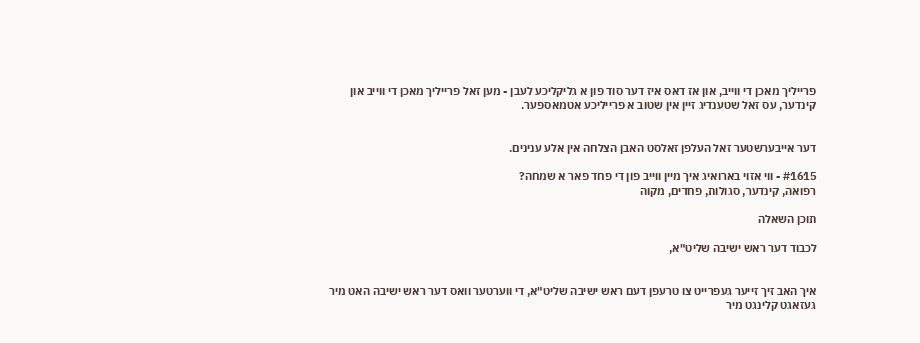פרייליך מאכן די ווייב, און אז דאס איז דער סוד פון א גליקליכע לעבן - מען זאל פרייליך מאכן די ווייב און קינדער, עס זאל שטענדיג זיין אין שטוב א פרייליכע אטמאספער.


דער אייבערשטער זאל העלפן זאלסט האבן הצלחה אין אלע ענינים.

#1615 - ווי אזוי בארואיג איך מיין ווייב פון די פחד פאר א שמחה?
רפואה, קינדער, סגולות, פחדים, מקוה

תוכן השאלה

לכבוד דער ראש ישיבה שליט"א,


איך האב זיך זייער געפרייט צו טרעפן דעם ראש ישיבה שליט"א, די ווערטער וואס דער ראש ישיבה האט מיר געזאגט קלינגט מיר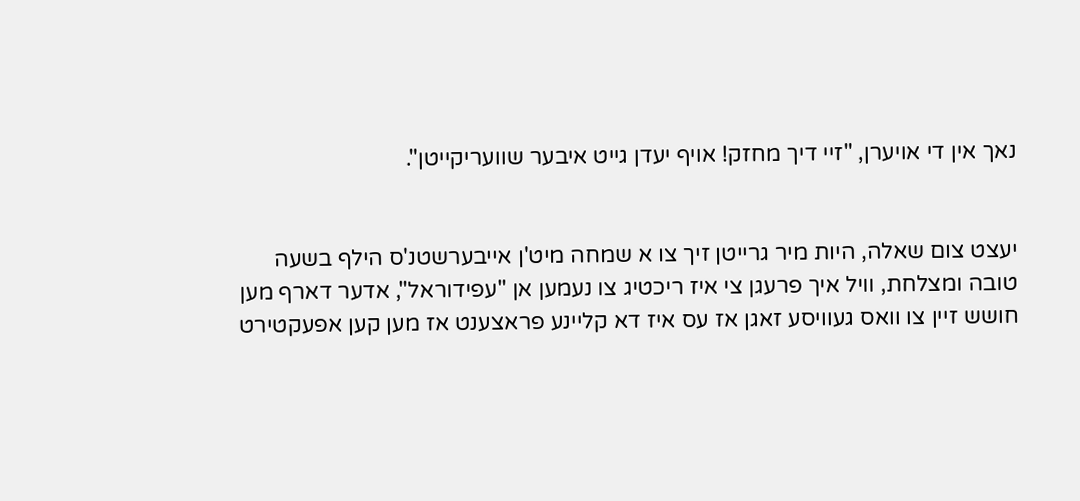נאך אין די אויערן, "זיי דיך מחזק! אויף יעדן גייט איבער שוועריקייטן".


יעצט צום שאלה, היות מיר גרייטן זיך צו א שמחה מיט'ן אייבערשטנ'ס הילף בשעה טובה ומצלחת, וויל איך פרעגן צי איז ריכטיג צו נעמען אן "עפידוראל", אדער דארף מען חושש זיין צו וואס געוויסע זאגן אז עס איז דא קליינע פראצענט אז מען קען אפעקטירט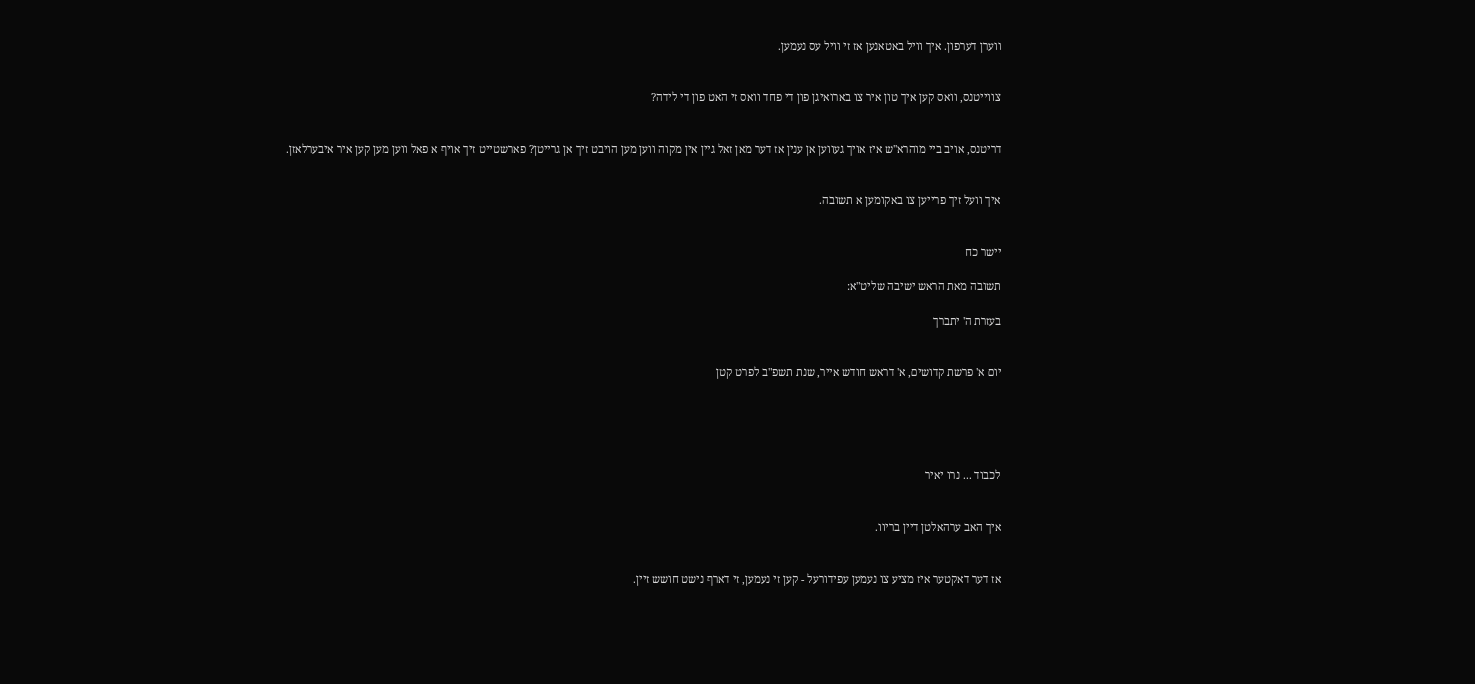ווערן דערפון. איך וויל באטאנען אז זי וויל עס נעמען.


צווייטנס, וואס קען איך טון איר צו בארואיגן פון די פחד וואס זי האט פון די לידה?


דריטנס, אויב ביי מוהרא''ש איז אויך געווען אן ענין אז דער מאן זאל גיין אין מקוה ווען מען הויבט זיך אן גרייטן? פארשטייט זיך אויף א פאל ווען מען קען איר איבערלאזן.


איך וועל זיך פרייען צו באקומען א תשובה.


יישר כח

תשובה מאת הראש ישיבה שליט"א:

בעזרת ה' יתברך


יום א' פרשת קדושים, א' דראש חודש אייר, שנת תשפ"ב לפרט קטן





לכבוד ... נרו יאיר


איך האב ערהאלטן דיין בריוו.


אז דער דאקטער איז מציע צו נעמען עפידורעל - קען זי נעמען, זי דארף נישט חושש זיין.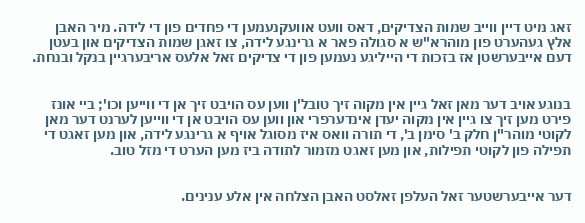זאג מיט דיין ווייב שמות הצדיקים, דאס וועט אוועקנעמען די פחדים פון די לידה. מיר האבן אלץ געהערט פון מוהרא"ש א סגולה פאר א גרינגע לידה, צו זאגן שמות הצדיקים און בעטן דעם אייבערשטן אז בזכות די הייליגע נעמען פון די צדיקים זאל אלעס אריבערגיין בנקל ובנחת.


בנוגע אויב דער מאן זאל גיין אין מקוה זיך טובל'ן ווען עס הויבט זיך אן די ווייען וכו'; ביי אונז פירט מען זיך צו גיין אין מקוה יעדן אינדערפרי און ווען עס הויבט אן די ווייען לערנט דער מאן לקוטי מוהר"ן חלק ב' סימן ב', די תורה וואס איז מסוגל אויף א גרינגע לידה, און מען זאגט די תפילה פון לקוטי תפילות, און מען זאגט מזמור לתודה ביז מען הערט די מזל טוב.


דער אייבערשטער זאל העלפן זאלסט האבן הצלחה אין אלע ענינים.